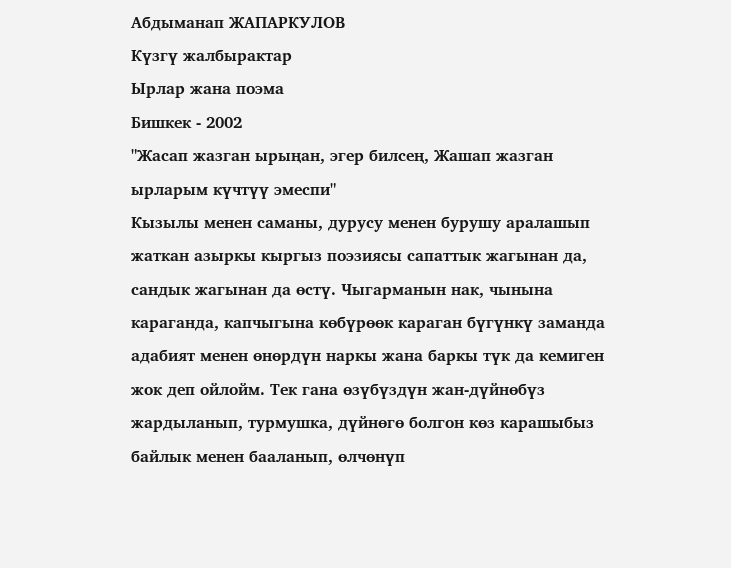Абдыманап ЖАПАРКУЛОВ
Күзгү жалбырактар
Ырлар жана поэма
Бишкек - 2002
"Жасап жазган ырыңан, эгер билсең, Жашап жазган ырларым күчтүү эмеспи"
Кызылы менен саманы, дурусу менен бурушу аралашып жаткан азыркы кыргыз поэзиясы сапаттык жагынан да, сандык жагынан да өстү. Чыгарманын нак, чынына караганда, капчыгына көбүрөөк караган бүгүнкү заманда адабият менен өнөрдүн наркы жана баркы түк да кемиген жок деп ойлойм. Тек гана өзүбүздүн жан-дүйнөбүз жардыланып, турмушка, дүйнөгө болгон көз карашыбыз байлык менен бааланып, өлчөнүп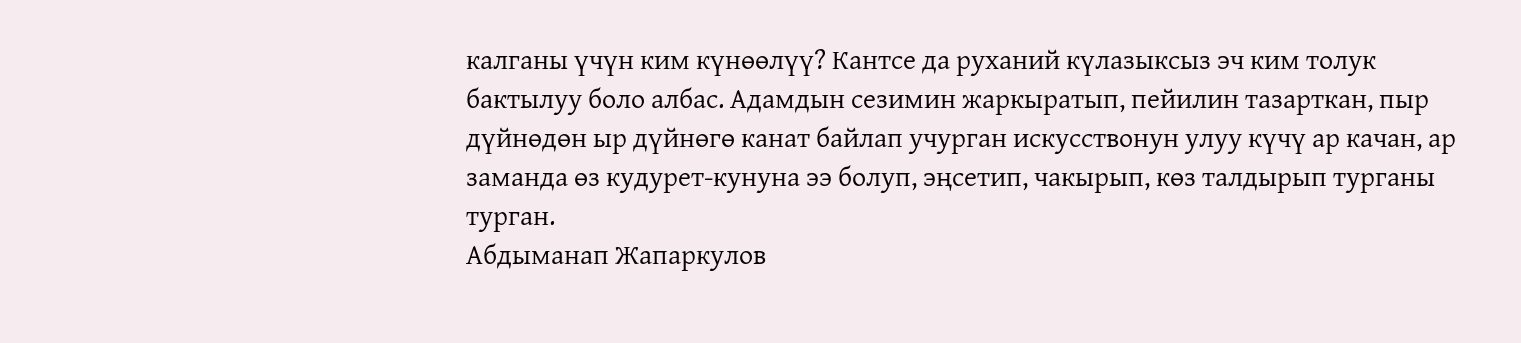калганы үчүн ким күнөөлүү? Кантсе да руханий күлазыксыз эч ким толук бактылуу боло албас. Адамдын сезимин жаркыратып, пейилин тазарткан, пыр дүйнөдөн ыр дүйнөгө канат байлап учурган искусствонун улуу күчү ар качан, ар заманда өз кудурет-кунуна ээ болуп, эңсетип, чакырып, көз талдырып турганы турган.
Абдыманап Жапаркулов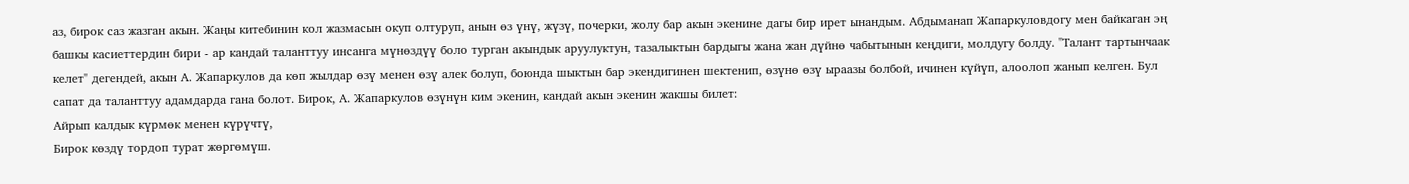аз, бирок саз жазган акын. Жаңы китебинин кол жазмасын окуп олтуруп, анын өз үнү, жүзү, почерки, жолу бар акын экенине дагы бир ирет ынандым. Абдыманап Жапаркуловдогу мен байкаган эң башкы касиеттердин бири - ар кандай таланттуу инсанга мүнөздүү боло турган акындык аруулуктун, тазалыктын бардыгы жана жан дүйнө чабытынын кеңдиги, молдугу болду. "Талант тартынчаак келет" дегендей, акын А. Жапаркулов да көп жылдар өзү менен өзү алек болуп, боюнда шыктын бар экендигинен шектенип, өзүнө өзү ыраазы болбой, ичинен күйүп, алоолоп жанып келген. Бул сапат да таланттуу адамдарда гана болот. Бирок, А. Жапаркулов өзүнүн ким экенин, кандай акын экенин жакшы билет:
Айрып калдык күрмөк менен күрүчтү,
Бирок көздү тордоп турат жөргөмүш.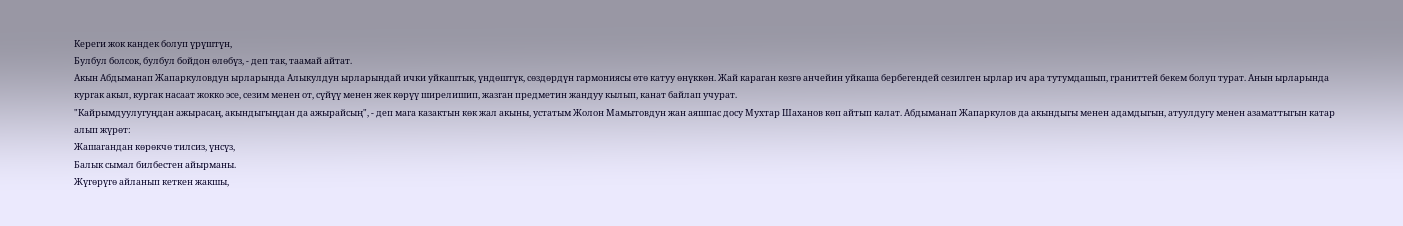Кереги жок кандек болуп үрүштүн,
Булбул болсок, булбул бойдон өлөбүз, - деп так, таамай айтат.
Акын Абдыманап Жапаркуловдун ырларында Алыкулдун ырларындай ички уйкаштык, үндөштүк, сөздөрдүн гармониясы өтө катуу өнүккөн. Жай караган көзгө анчейин уйкаша бербегендей сезилген ырлар ич ара тутумдашып, граниттей бекем болуп турат. Анын ырларында кургак акыл, кургак насаат жокко эсе, сезим менен от, сүйүү менен жек көрүү ширелишип, жазган предметин жандуу кылып, канат байлап учурат.
"Кайрымдуулугуңдан ажырасаң, акындыгыңдан да ажырайсың", - деп мага казактын көк жал акыны, устатым Жолон Мамытовдун жан аяшпас досу Мухтар Шаханов көп айтып калат. Абдыманап Жапаркулов да акындыгы менен адамдыгын, атуулдугу менен азаматтыгын катар алып жүрөт:
Жашагандан көрөкчө тилсиз, үнсүз,
Балык сымал билбестен айырманы.
Жүгөрүгө айланып кеткен жакшы,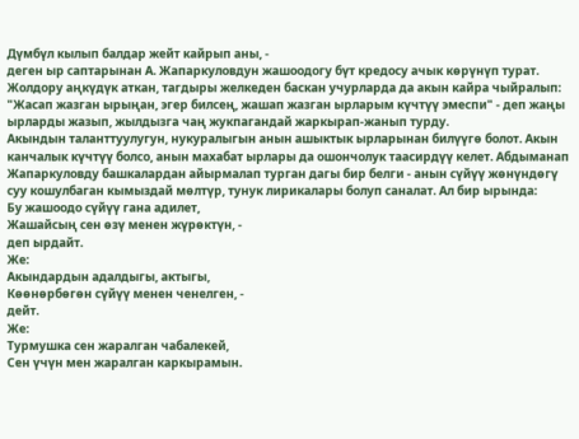Дүмбүл кылып балдар жейт кайрып аны, -
деген ыр саптарынан А. Жапаркуловдун жашоодогу бүт кредосу ачык көрүнүп турат. Жолдору аңкүдүк аткан, тагдыры желкеден баскан учурларда да акын кайра чыйралып: "Жасап жазган ырыңан, эгер билсең, жашап жазган ырларым күчтүү эмеспи" - деп жаңы ырларды жазып, жылдызга чаң жукпагандай жаркырап-жанып турду.
Акындын таланттуулугун, нукуралыгын анын ашыктык ырларынан билүүгө болот. Акын канчалык күчтүү болсо, анын махабат ырлары да ошончолук таасирдүү келет. Абдыманап Жапаркуловду башкалардан айырмалап турган дагы бир белги - анын сүйүү жөнүндөгү суу кошулбаган кымыздай мөлтүр, тунук лирикалары болуп саналат. Ал бир ырында:
Бу жашоодо сүйүү гана адилет,
Жашайсың сен өзү менен жүрөктүн, -
деп ырдайт.
Же:
Акындардын адалдыгы, актыгы,
Көөнөрбөгөн сүйүү менен ченелген, -
дейт.
Же:
Турмушка сен жаралган чабалекей,
Сен үчүн мен жаралган каркырамын.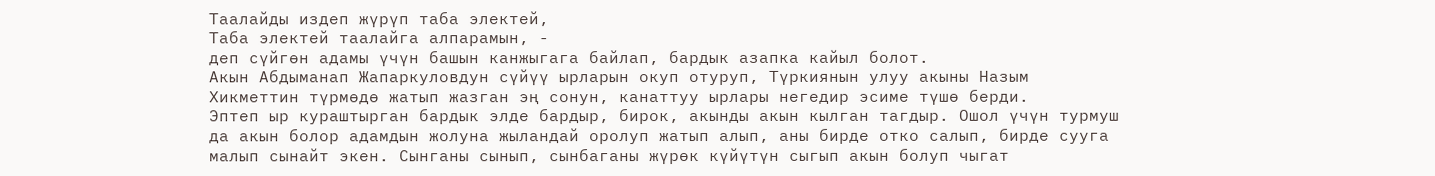Таалайды издеп жүрүп таба электей,
Таба электей таалайга алпарамын, -
деп сүйгөн адамы үчүн башын канжыгага байлап, бардык азапка кайыл болот.
Акын Абдыманап Жапаркуловдун сүйүү ырларын окуп отуруп, Түркиянын улуу акыны Назым Хикметтин түрмөдө жатып жазган эң сонун, канаттуу ырлары негедир эсиме түшө берди.
Эптеп ыр кураштырган бардык элде бардыр, бирок, акынды акын кылган тагдыр. Ошол үчүн турмуш да акын болор адамдын жолуна жыландай оролуп жатып алып, аны бирде отко салып, бирде сууга малып сынайт экен. Сынганы сынып, сынбаганы жүрөк күйүтүн сыгып акын болуп чыгат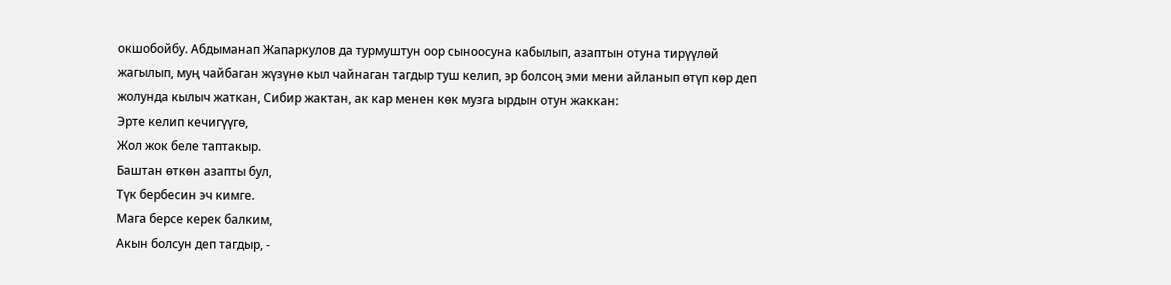окшобойбу. Абдыманап Жапаркулов да турмуштун оор сыноосуна кабылып, азаптын отуна тирүүлөй жагылып, муң чайбаган жүзүнө кыл чайнаган тагдыр туш келип, эр болсоң эми мени айланып өтүп көр деп жолунда кылыч жаткан, Сибир жактан, ак кар менен көк музга ырдын отун жаккан:
Эрте келип кечигүүгө,
Жол жок беле таптакыр.
Баштан өткөн азапты бул,
Түк бербесин эч кимге.
Мага берсе керек балким,
Акын болсун деп тагдыр, -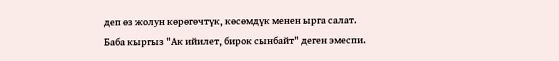деп өз жолун көрөгөчтүк, көсөмдүк менен ырга салат.
Баба кыргыз "Ак ийилет, бирок сынбайт" деген эмеспи.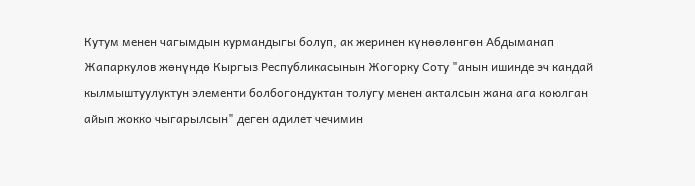Кутум менен чагымдын курмандыгы болуп, ак жеринен күнөөлөнгөн Абдыманап Жапаркулов жөнүндө Кыргыз Республикасынын Жогорку Соту "анын ишинде эч кандай кылмыштуулуктун элементи болбогондуктан толугу менен акталсын жана ага коюлган айып жокко чыгарылсын" деген адилет чечимин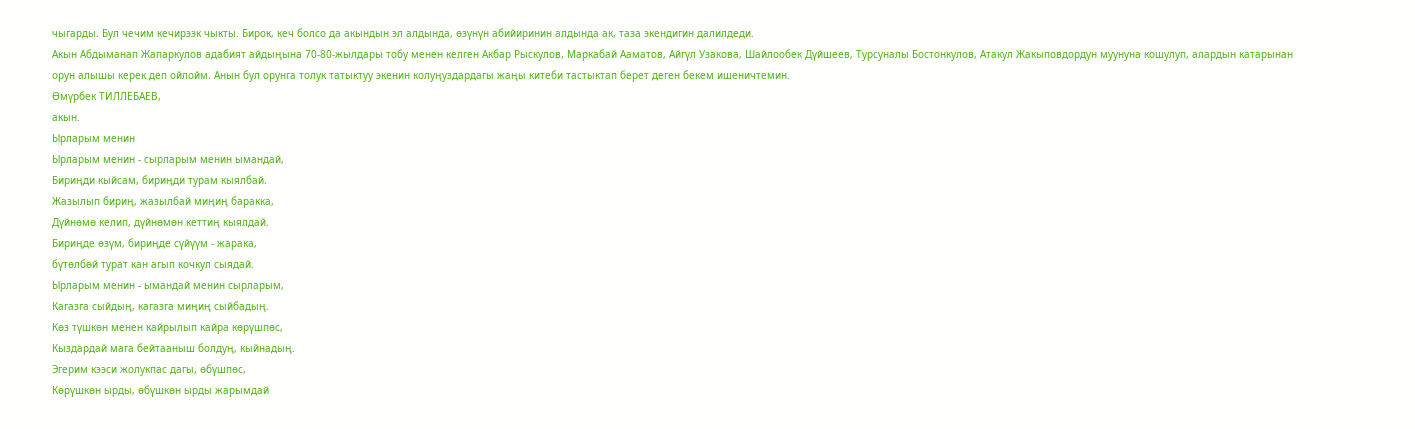чыгарды. Бул чечим кечирээк чыкты. Бирок, кеч болсо да акындын эл алдында, өзүнүн абийиринин алдында ак, таза экендигин далилдеди.
Акын Абдыманап Жапаркулов адабият айдыңына 70-80-жылдары тобу менен келген Акбар Рыскулов, Маркабай Ааматов, Айгүл Узакова, Шайлообек Дүйшеев, Турсуналы Бостонкулов, Атакул Жакыповдордун муунуна кошулуп, алардын катарынан орун алышы керек деп ойлойм. Анын бул орунга толук татыктуу экенин колуңуздардагы жаңы китеби тастыктап берет деген бекем ишеничтемин.
Өмүрбек ТИЛЛЕБАЕВ,
акын.
Ырларым менин
Ырларым менин - сырларым менин ымандай,
Бириңди кыйсам, бириңди турам кыялбай.
Жазылып бириң, жазылбай миңиң баракка,
Дүйнөмө келип, дүйнөмөн кеттиң кыялдай.
Бириңде өзүм, бириңде сүйүүм - жарака,
бүтөлбөй турат кан агып кочкул сыядай.
Ырларым менин - ымандай менин сырларым,
Кагазга сыйдың, кагазга миңиң сыйбадың.
Көз түшкөн менен кайрылып кайра көрүшпөс,
Кыздардай мага бейтааныш болдуң, кыйнадың.
Эгерим кээси жолукпас дагы, өбүшпөс,
Көрүшкөн ырды, өбүшкөн ырды жарымдай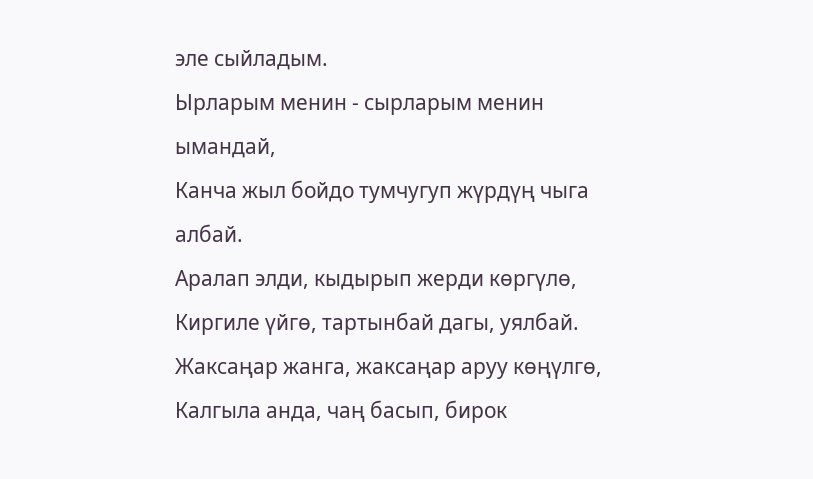эле сыйладым.
Ырларым менин - сырларым менин ымандай,
Канча жыл бойдо тумчугуп жүрдүң чыга албай.
Аралап элди, кыдырып жерди көргүлө,
Киргиле үйгө, тартынбай дагы, уялбай.
Жаксаңар жанга, жаксаңар аруу көңүлгө,
Калгыла анда, чаң басып, бирок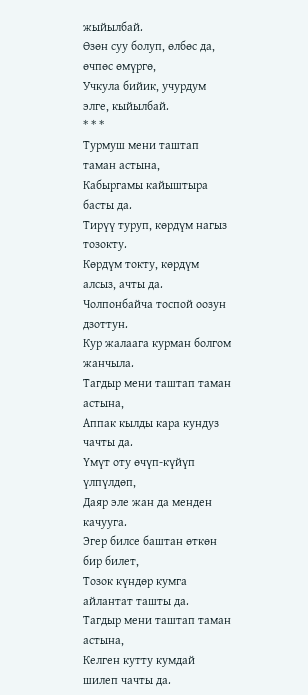жыйылбай.
Өзөн суу болуп, өлбөс да, өчпөс өмүргө,
Учкула бийик, учурдум элге, кыйылбай.
* * *
Турмуш мени таштап таман астына,
Кабыргамы кайыштыра басты да.
Тирүү туруп, көрдүм нагыз тозокту.
Көрдүм токту, көрдүм алсыз, ачты да.
Чолпонбайча тоспой оозун дзоттун.
Кур жалаага курман болгом жанчыла.
Тагдыр мени таштап таман астына,
Аппак кылды кара кундуз чачты да.
Үмүт оту өчүп-күйүп үлпүлдөп,
Даяр эле жан да менден качууга.
Эгер билсе баштан өткөн бир билет,
Тозок күндөр кумга айлантат ташты да.
Тагдыр мени таштап таман астына,
Келген кутту кумдай шилеп чачты да.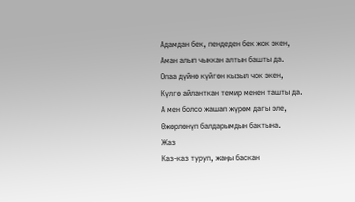Адамдан бек, пендеден бек жок экен,
Аман алып чыккан алтын башты да.
Опаа дүйнө күйгөн кызыл чок экен,
Күлгө айланткан темир менен ташты да.
А мен болсо жашап жүрөм дагы эле,
Өжөрлөнүп балдарымдын бактына.
Жаз
Каз-каз туруп, жаңы баскан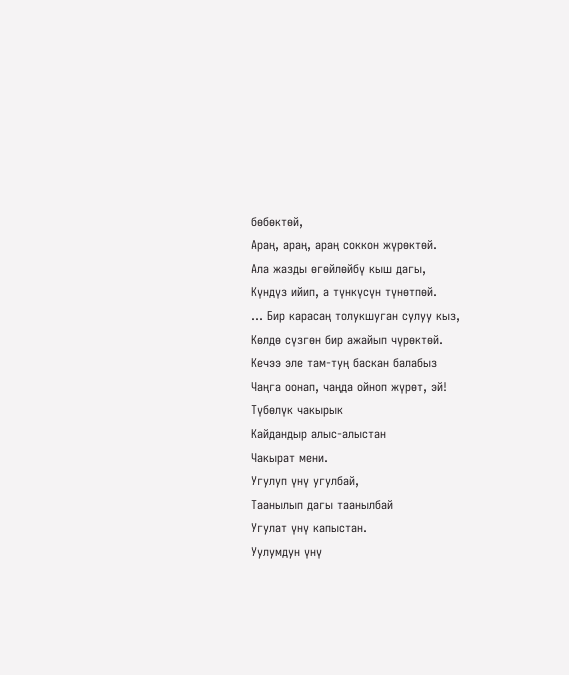бөбөктөй,
Араң, араң, араң соккон жүрөктөй.
Ала жазды өгөйлөйбү кыш дагы,
Күндүз ийип, а түнкүсүн түнөтпөй.
... Бир карасаң толукшуган сулуу кыз,
Көлдө сүзгөн бир ажайып чүрөктөй.
Кечээ эле там-туң баскан балабыз
Чаңга оонап, чаңда ойноп жүрөт, эй!
Түбөлүк чакырык
Кайдандыр алыс-алыстан
Чакырат мени.
Угулуп үнү угулбай,
Таанылып дагы таанылбай
Угулат үнү капыстан.
Уулумдун үнү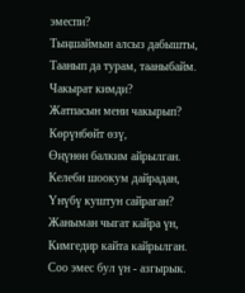эмеспи?
Тыңшаймын алсыз дабышты,
Таанып да турам, тааныбайм.
Чакырат кимди?
Жатпасын мени чакырып?
Көрүнбөйт өзү,
Өңүнөн балким айрылган.
Келеби шоокум дайрадан,
Үнүбү куштун сайраган?
Жаныман чыгат кайра үн,
Кимгедир кайта кайрылган.
Соо эмес бул үн - азгырык.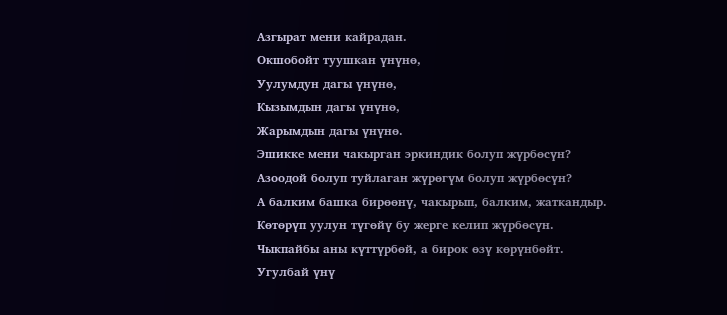Азгырат мени кайрадан.
Окшобойт туушкан үнүнө,
Уулумдун дагы үнүнө,
Кызымдын дагы үнүнө,
Жарымдын дагы үнүнө.
Эшикке мени чакырган эркиндик болуп жүрбөсүн?
Азоодой болуп туйлаган жүрөгүм болуп жүрбөсүн?
А балким башка бирөөнү, чакырып, балким, жаткандыр.
Көтөрүп уулун түгөйү бу жерге келип жүрбөсүн.
Чыкпайбы аны күттүрбөй, а бирок өзү көрүнбөйт.
Угулбай үнү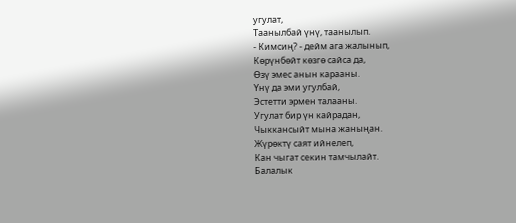угулат,
Таанылбай үнү, таанылып.
- Кимсиң? - дейм ага жалынып,
Көрүнбөйт көзгө сайса да,
Өзү эмес анын карааны.
Үнү да эми угулбай,
Эстетти эрмен талааны.
Угулат бир үн кайрадан,
Чыккансыйт мына жаныңан.
Жүрөктү саят ийнелеп,
Кан чыгат секин тамчылайт.
Балалык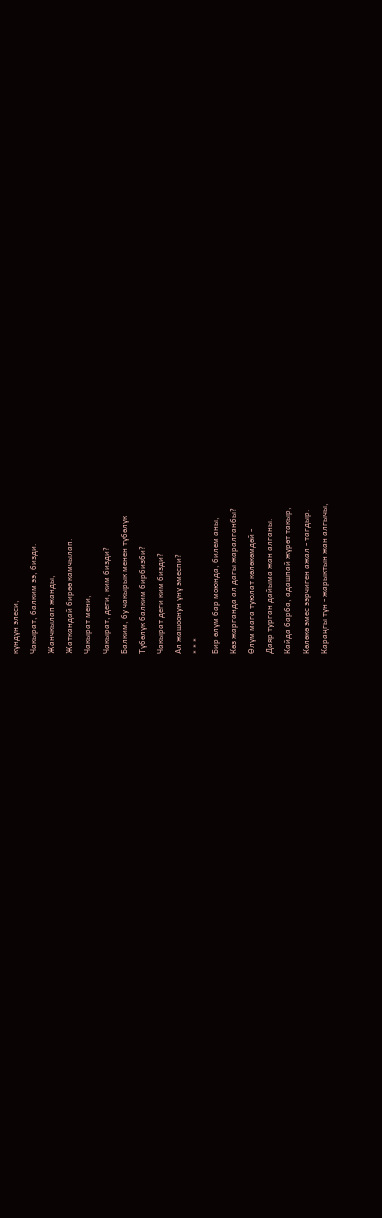күндүн элеси,
Чакырат, балким ээ, бизди.
Жанчкылап жанды,
Жаткандай бирөө камчылап.
Чакырат мени,
Чакырат, деги, ким бизди?
Балким, бу чакырык менен түбөлүк
Түбөлүк балким бирбизби?
Чакырат деги ким бизди?
Ал жашоонун үнү эмеспи?
* * *
Бир өлүм бар моюнда, билем аны,
Көз жарганда ал дагы жаралганбы?
Өлүм мага туюлат көлөкөмдөй -
Даяр турган дайыма жан алганы.
Кайда барба, адашпай жүрөт такыр,
Көлөкө эмес ээрчиген ажал - тагдыр.
Караңгы түн - жарыктын жан алгычы,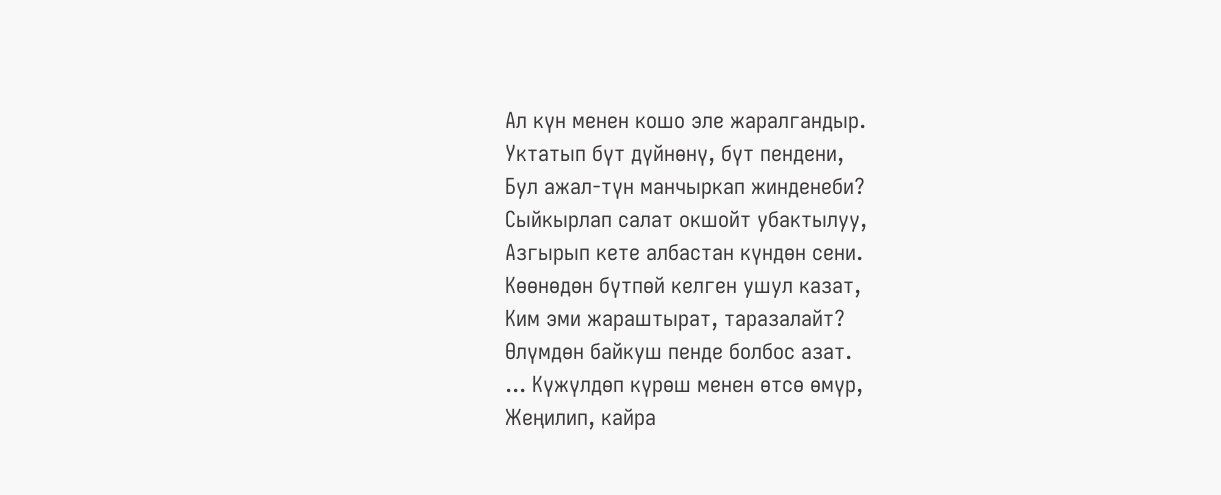Ал күн менен кошо эле жаралгандыр.
Уктатып бүт дүйнөнү, бүт пендени,
Бул ажал-түн манчыркап жинденеби?
Сыйкырлап салат окшойт убактылуу,
Азгырып кете албастан күндөн сени.
Көөнөдөн бүтпөй келген ушул казат,
Ким эми жараштырат, таразалайт?
Өлүмдөн байкуш пенде болбос азат.
... Күжүлдөп күрөш менен өтсө өмүр,
Жеңилип, кайра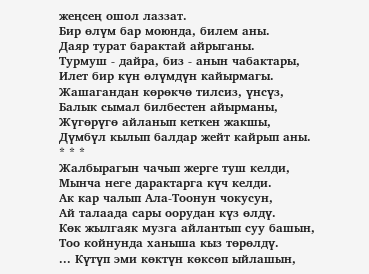жеңсең ошол лаззат.
Бир өлүм бар моюнда, билем аны.
Даяр турат барактай айрыганы.
Турмуш - дайра, биз - анын чабактары,
Илет бир күн өлүмдүн кайырмагы.
Жашагандан көрөкчө тилсиз, үнсүз,
Балык сымал билбестен айырманы,
Жүгөрүгө айланып кеткен жакшы,
Дүмбүл кылып балдар жейт кайрып аны.
* * *
Жалбырагын чачып жерге туш келди,
Мынча неге дарактарга күч келди.
Ак кар чалып Ала-Тоонун чокусун,
Ай талаада сары оорудан күз өлдү.
Көк жылгаяк музга айлантып суу башын,
Тоо койнунда ханыша кыз төрөлдү.
... Күтүп эми көктүн көксөп ыйлашын,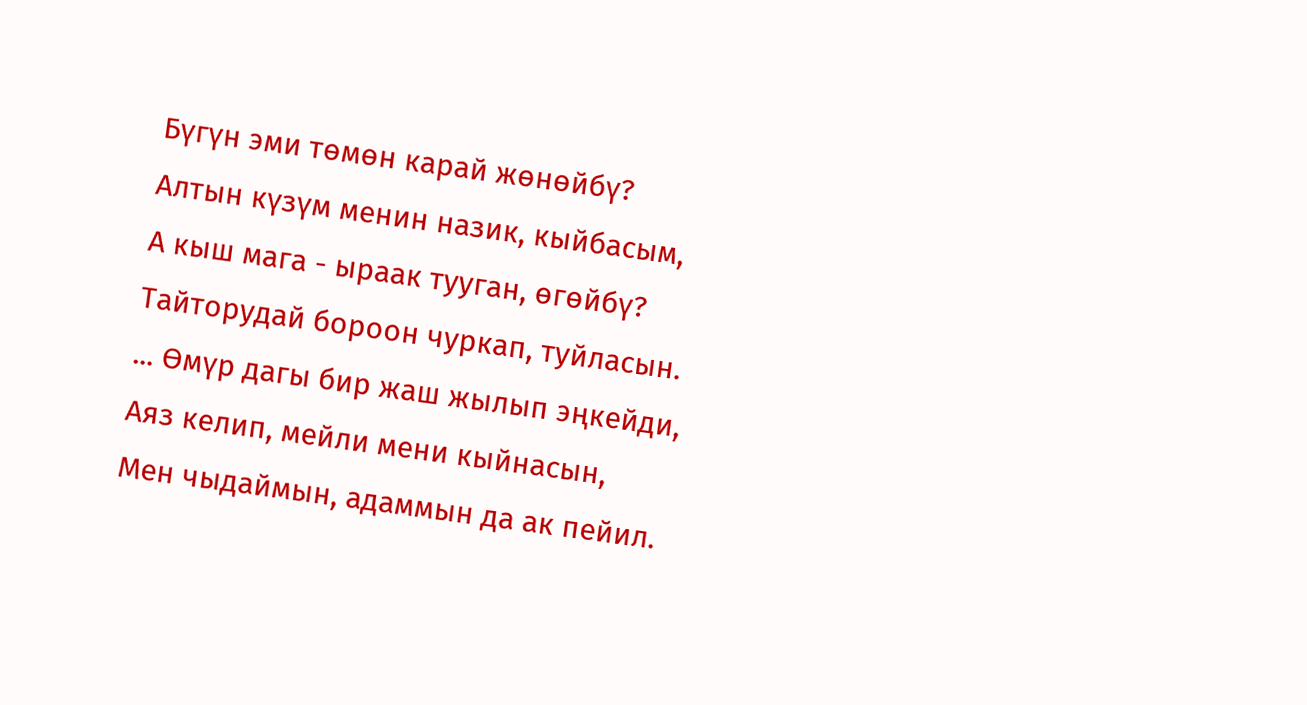Бүгүн эми төмөн карай жөнөйбү?
Алтын күзүм менин назик, кыйбасым,
А кыш мага - ыраак тууган, өгөйбү?
Тайторудай бороон чуркап, туйласын.
... Өмүр дагы бир жаш жылып эңкейди,
Аяз келип, мейли мени кыйнасын,
Мен чыдаймын, адаммын да ак пейил.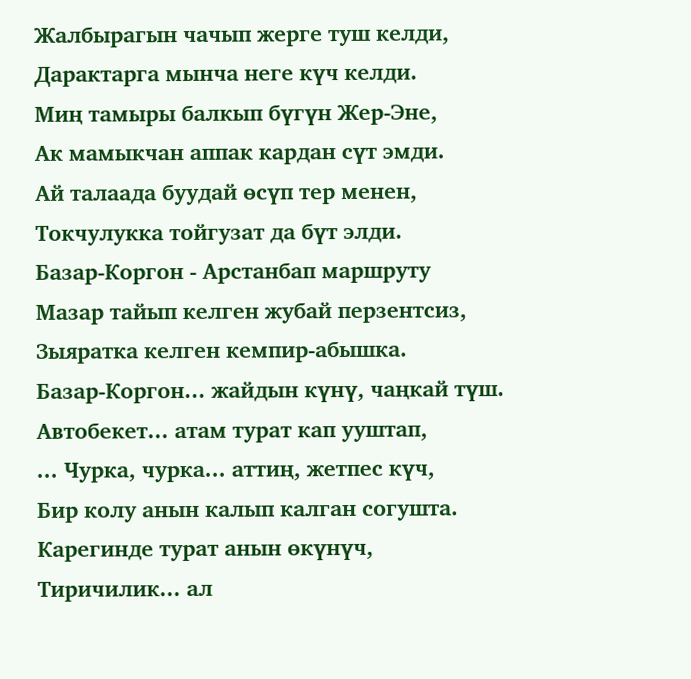Жалбырагын чачып жерге туш келди,
Дарактарга мынча неге күч келди.
Миң тамыры балкып бүгүн Жер-Эне,
Ак мамыкчан аппак кардан сүт эмди.
Ай талаада буудай өсүп тер менен,
Токчулукка тойгузат да бүт элди.
Базар-Коргон - Арстанбап маршруту
Мазар тайып келген жубай перзентсиз,
Зыяратка келген кемпир-абышка.
Базар-Коргон... жайдын күнү, чаңкай түш.
Автобекет... атам турат кап ууштап,
... Чурка, чурка... аттиң, жетпес күч,
Бир колу анын калып калган согушта.
Карегинде турат анын өкүнүч,
Тиричилик... ал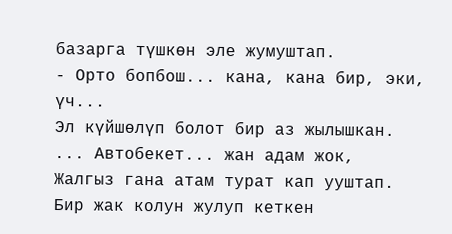базарга түшкөн эле жумуштап.
- Орто бопбош... кана, кана бир, эки, үч...
Эл күйшөлүп болот бир аз жылышкан.
... Автобекет... жан адам жок,
Жалгыз гана атам турат кап ууштап.
Бир жак колун жулуп кеткен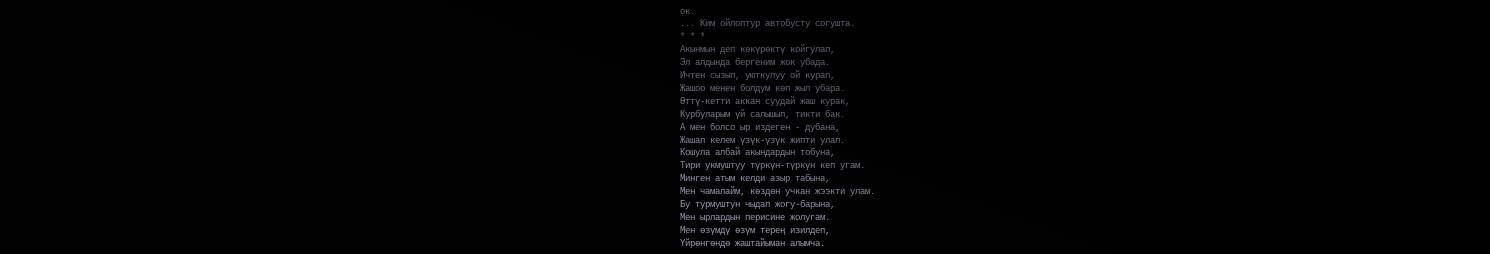ок.
... Ким ойлоптур автобусту согушта.
* * *
Акынмын деп көкүрөктү койгулап,
Эл алдында бергеним жок убада.
Ичтен сызып, уюткулуу ой курап,
Жашоо менен болдум көп жыл убара.
Өттү-кетти аккан суудай жаш курак,
Курбуларым үй салышып, тикти бак.
А мен болсо ыр издеген - дубана,
Жашап келем үзүк-үзүк жипти улап.
Кошула албай акындардын тобуна,
Тири укмуштуу түркүн-түркүн кеп угам.
Минген атым келди азыр табына,
Мен чамалайм, көздөн учкан жээкти улам.
Бу турмуштун чыдап жогу-барына,
Мен ырлардын перисине жолугам.
Мен өзүмдү өзүм терең изилдеп,
Үйрөнгөндө жаштайыман алымча.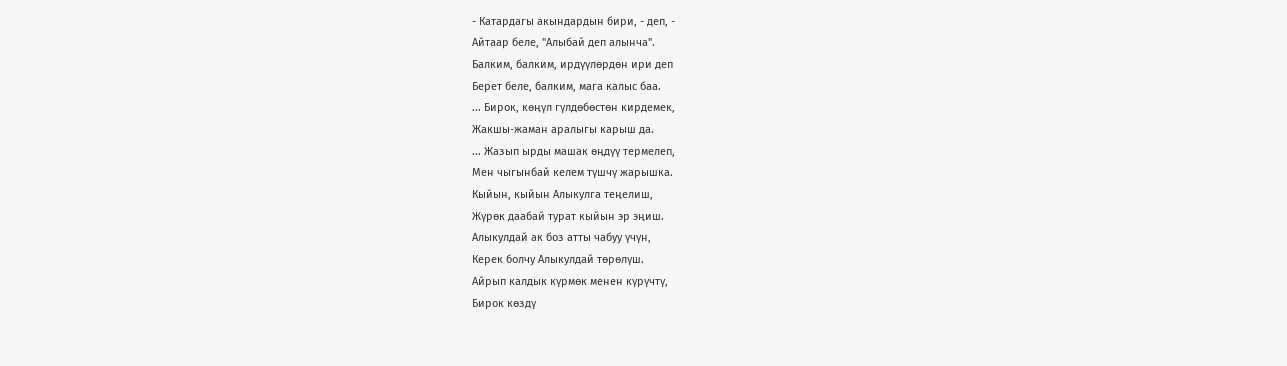- Катардагы акындардын бири, - деп, -
Айтаар беле, "Алыбай деп алынча".
Балким, балким, ирдүүлөрдөн ири деп
Берет беле, балким, мага калыс баа.
... Бирок, көңүл гүлдөбөстөн кирдемек,
Жакшы-жаман аралыгы карыш да.
... Жазып ырды машак өңдүү термелеп,
Мен чыгынбай келем түшчү жарышка.
Кыйын, кыйын Алыкулга теңелиш,
Жүрөк даабай турат кыйын эр эңиш.
Алыкулдай ак боз атты чабуу үчүн,
Керек болчу Алыкулдай төрөлүш.
Айрып калдык күрмөк менен күрүчтү,
Бирок көздү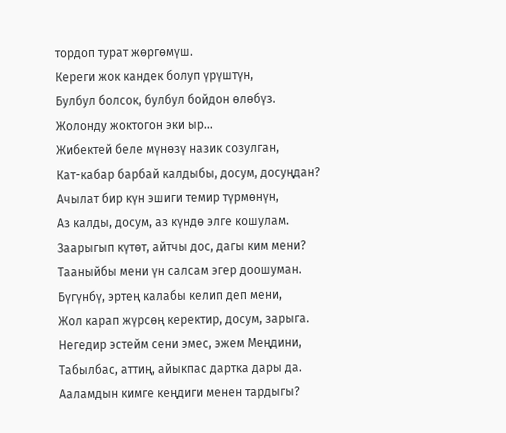тордоп турат жөргөмүш.
Кереги жок кандек болуп үрүштүн,
Булбул болсок, булбул бойдон өлөбүз.
Жолонду жоктогон эки ыр...
Жибектей беле мүнөзү назик созулган,
Кат-кабар барбай калдыбы, досум, досуңдан?
Ачылат бир күн эшиги темир түрмөнүн,
Аз калды, досум, аз күндө элге кошулам.
Заарыгып күтөт, айтчы дос, дагы ким мени?
Тааныйбы мени үн салсам эгер доошуман.
Бүгүнбү, эртең калабы келип деп мени,
Жол карап жүрсөң керектир, досум, зарыга.
Негедир эстейм сени эмес, эжем Меңдини,
Табылбас, аттиң, айыкпас дартка дары да.
Ааламдын кимге кеңдиги менен тардыгы?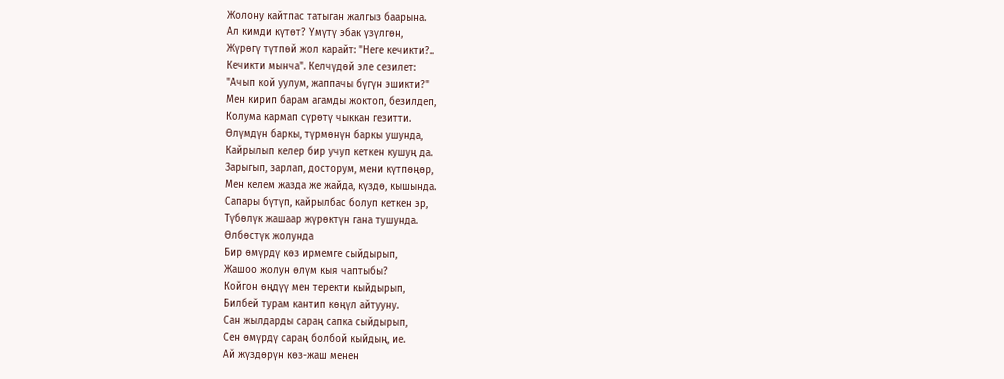Жолону кайтпас татыган жалгыз баарына.
Ал кимди күтөт? Үмүтү эбак үзүлгөн,
Жүрөгү түтпөй жол карайт: "Неге кечикти?..
Кечикти мынча". Келчүдөй эле сезилет:
"Ачып кой уулум, жаппачы бүгүн эшикти?"
Мен кирип барам агамды жоктоп, безилдеп,
Колума кармап сүрөтү чыккан гезитти.
Өлүмдүн баркы, түрмөнүн баркы ушунда,
Кайрылып келер бир учуп кеткен кушуң да.
Зарыгып, зарлап, досторум, мени күтпөңөр,
Мен келем жазда же жайда, күздө, кышында.
Сапары бүтүп, кайрылбас болуп кеткен эр,
Түбөлүк жашаар жүрөктүн гана тушунда.
Өлбөстүк жолунда
Бир өмүрдү көз ирмемге сыйдырып,
Жашоо жолун өлүм кыя чаптыбы?
Койгон өңдүү мен теректи кыйдырып,
Билбей турам кантип көңүл айтууну.
Сан жылдарды сараң сапка сыйдырып,
Сен өмүрдү сараң болбой кыйдың, ие.
Ай жүздөрүн көз-жаш менен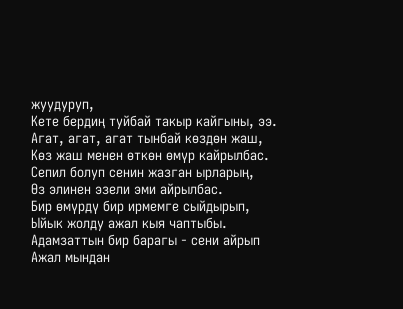жуудуруп,
Кете бердиң туйбай такыр кайгыны, ээ.
Агат, агат, агат тынбай көздөн жаш,
Көз жаш менен өткөн өмүр кайрылбас.
Сепил болуп сенин жазган ырларың,
Өз элинен эзели эми айрылбас.
Бир өмүрдү бир ирмемге сыйдырып,
Ыйык жолду ажал кыя чаптыбы.
Адамзаттын бир барагы - сени айрып
Ажал мындан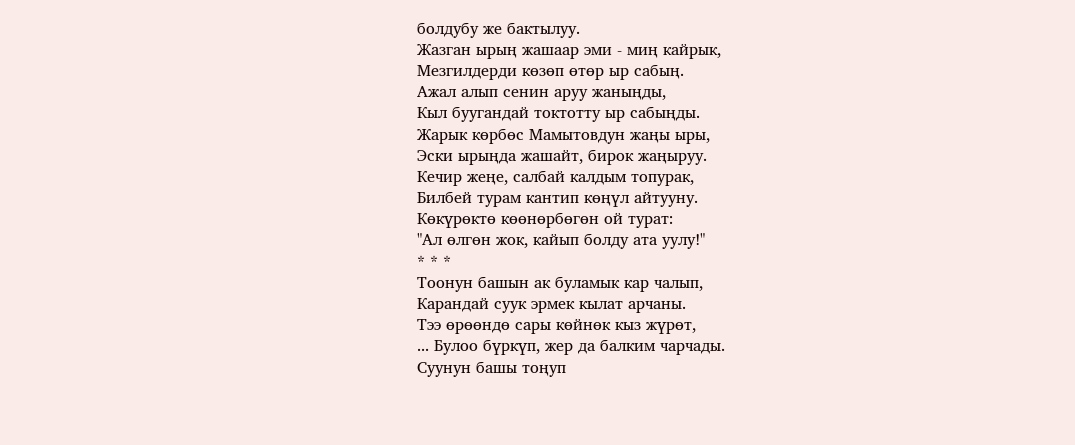болдубу же бактылуу.
Жазган ырың жашаар эми - миң кайрык,
Мезгилдерди көзөп өтөр ыр сабың.
Ажал алып сенин аруу жаныңды,
Кыл буугандай токтотту ыр сабыңды.
Жарык көрбөс Мамытовдун жаңы ыры,
Эски ырыңда жашайт, бирок жаңыруу.
Кечир жеңе, салбай калдым топурак,
Билбей турам кантип көңүл айтууну.
Көкүрөктө көөнөрбөгөн ой турат:
"Ал өлгөн жок, кайып болду ата уулу!"
* * *
Тоонун башын ак буламык кар чалып,
Карандай суук эрмек кылат арчаны.
Тээ өрөөндө сары көйнөк кыз жүрөт,
... Булоо бүркүп, жер да балким чарчады.
Суунун башы тоңуп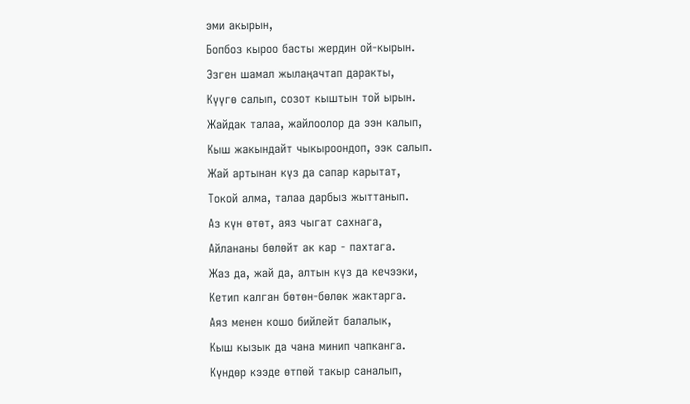эми акырын,
Бопбоз кыроо басты жердин ой-кырын.
Эзген шамал жылаңачтап даракты,
Күүгө салып, созот кыштын той ырын.
Жайдак талаа, жайлоолор да ээн калып,
Кыш жакындайт чыкыроондоп, ээк салып.
Жай артынан күз да сапар карытат,
Токой алма, талаа дарбыз жыттанып.
Аз күн өтөт, аяз чыгат сахнага,
Айлананы бөлөйт ак кар - пахтага.
Жаз да, жай да, алтын күз да кечээки,
Кетип калган бөтөн-бөлөк жактарга.
Аяз менен кошо бийлейт балалык,
Кыш кызык да чана минип чапканга.
Күндөр кээде өтпөй такыр саналып,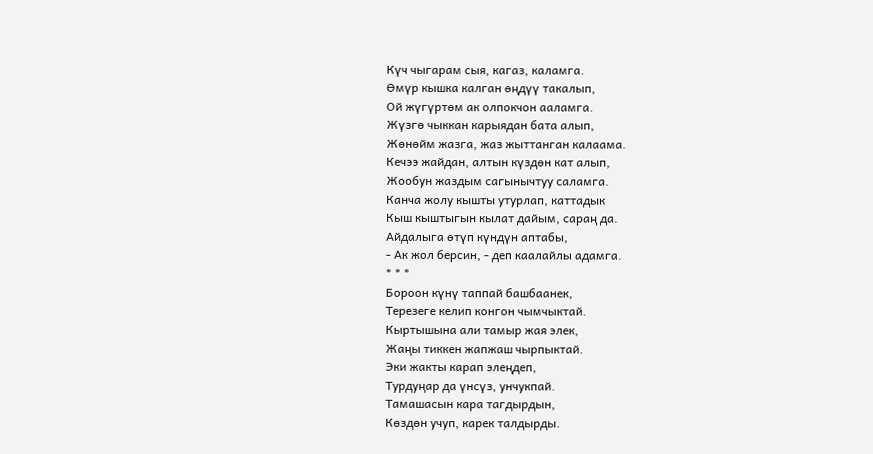Күч чыгарам сыя, кагаз, каламга.
Өмүр кышка калган өңдүү такалып,
Ой жүгүртөм ак олпокчон ааламга.
Жүзгө чыккан карыядан бата алып,
Жөнөйм жазга, жаз жыттанган калаама.
Кечээ жайдан, алтын күздөн кат алып,
Жообун жаздым сагынычтуу саламга.
Канча жолу кышты утурлап, каттадык
Кыш кыштыгын кылат дайым, сараң да.
Айдалыга өтүп күндүн аптабы,
- Ак жол берсин, - деп каалайлы адамга.
* * *
Бороон күнү таппай башбаанек,
Терезеге келип конгон чымчыктай.
Кыртышына али тамыр жая элек,
Жаңы тиккен жапжаш чырпыктай.
Эки жакты карап элеңдеп,
Турдуңар да үнсүз, унчукпай.
Тамашасын кара тагдырдын,
Көздөн учуп, карек талдырды.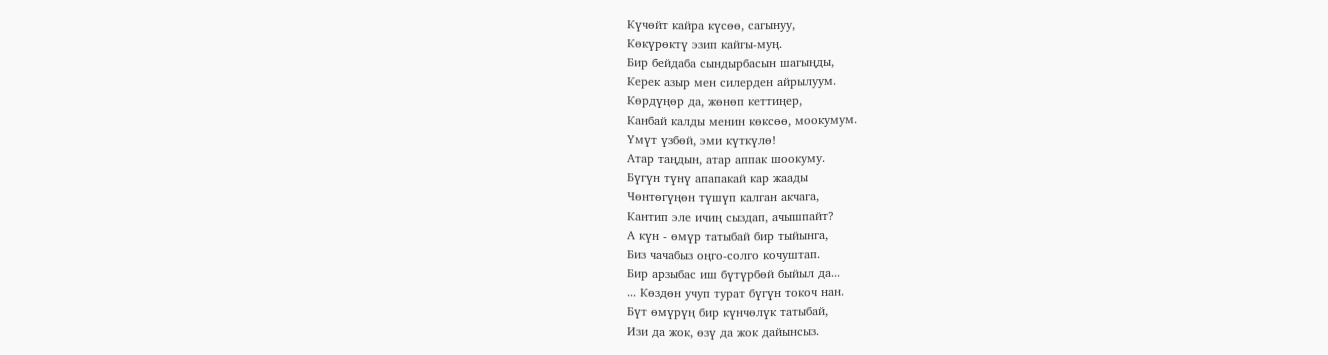Күчөйт кайра күсөө, сагынуу,
Көкүрөктү эзип кайгы-муң.
Бир бейдаба сындырбасын шагыңды,
Керек азыр мен силерден айрылуум.
Көрдүңөр да, жөнөп кеттиңер,
Канбай калды менин көксөө, моокумум.
Үмүт үзбөй, эми күткүлө!
Атар таңдын, атар аппак шоокуму.
Бүгүн түнү апапакай кар жаады
Чөнтөгүңөн түшүп калган акчага,
Кантип эле ичиң сыздап, ачышпайт?
А күн - өмүр татыбай бир тыйынга,
Биз чачабыз оңго-солго кочуштап.
Бир арзыбас иш бүтүрбөй быйыл да...
... Көздөн учуп турат бүгүн токоч нан.
Бүт өмүрүң бир күнчөлүк татыбай,
Изи да жок, өзү да жок дайынсыз.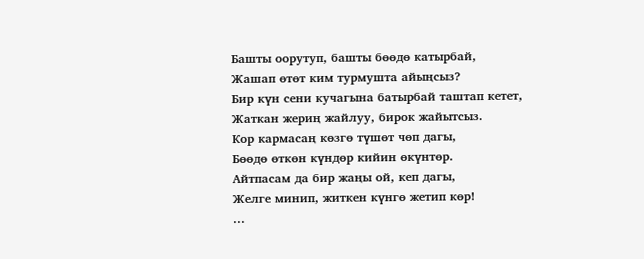Башты оорутуп, башты бөөдө катырбай,
Жашап өтөт ким турмушта айыңсыз?
Бир күн сени кучагына батырбай таштап кетет,
Жаткан жериң жайлуу, бирок жайытсыз.
Кор кармасаң көзгө түшөт чөп дагы,
Бөөдө өткөн күндөр кийин өкүнтөр.
Айтпасам да бир жаңы ой, кеп дагы,
Желге минип, житкен күнгө жетип көр!
...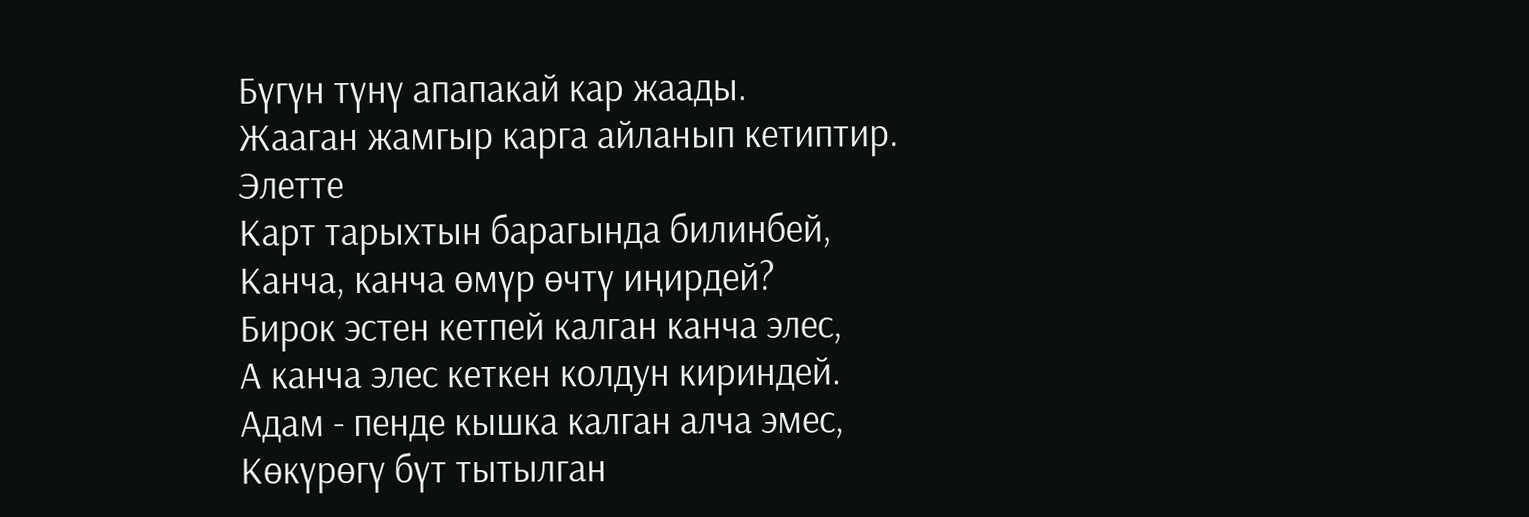Бүгүн түнү апапакай кар жаады.
Жааган жамгыр карга айланып кетиптир.
Элетте
Карт тарыхтын барагында билинбей,
Канча, канча өмүр өчтү иңирдей?
Бирок эстен кетпей калган канча элес,
А канча элес кеткен колдун кириндей.
Адам - пенде кышка калган алча эмес,
Көкүрөгү бүт тытылган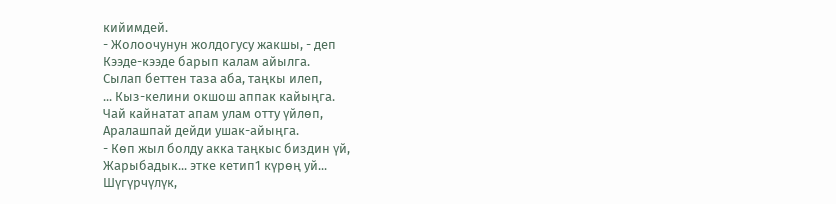кийимдей.
- Жолоочунун жолдогусу жакшы, - деп
Кээде-кээде барып калам айылга.
Сылап беттен таза аба, таңкы илеп,
... Кыз-келини окшош аппак кайыңга.
Чай кайнатат апам улам отту үйлөп,
Аралашпай дейди ушак-айыңга.
- Көп жыл болду акка таңкыс биздин үй,
Жарыбадык... этке кетип1 күрөң уй...
Шүгүрчүлүк,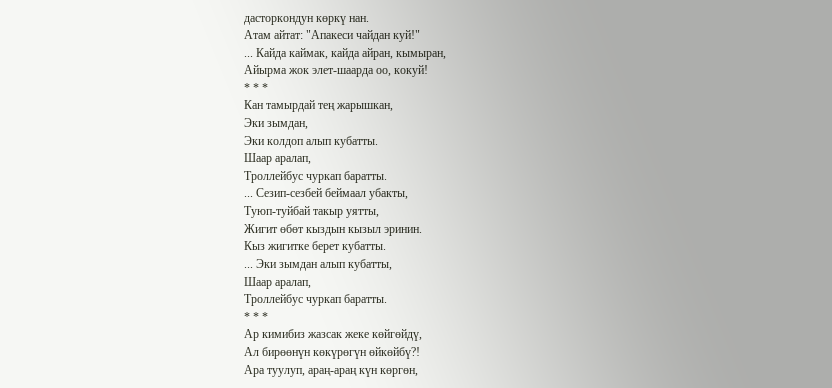дасторкондун көркү нан.
Атам айтат: "Апакеси чайдан куй!"
... Кайда каймак, кайда айран, кымыран,
Айырма жок элет-шаарда оо, кокуй!
* * *
Кан тамырдай тең жарышкан,
Эки зымдан,
Эки колдоп алып кубатты.
Шаар аралап,
Троллейбус чуркап баратты.
... Сезип-сезбей беймаал убакты,
Туюп-туйбай такыр уятты,
Жигит өбөт кыздын кызыл эринин.
Кыз жигитке берет кубатты.
... Эки зымдан алып кубатты,
Шаар аралап,
Троллейбус чуркап баратты.
* * *
Ар кимибиз жазсак жеке көйгөйдү,
Ал бирөөнүн көкүрөгүн өйкөйбү?!
Ара туулуп, араң-араң күн көргөн,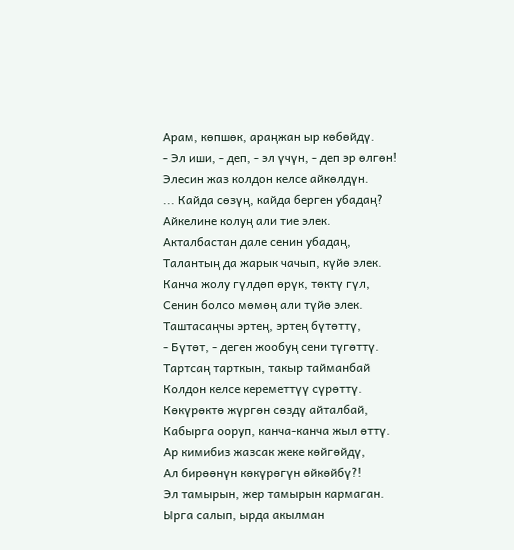Арам, көпшөк, араңжан ыр көбөйдү.
- Эл иши, - деп, - эл үчүн, - деп эр өлгөн!
Элесин жаз колдон келсе айкөлдүн.
... Кайда сөзүң, кайда берген убадаң?
Айкелине колуң али тие элек.
Акталбастан дале сенин убадаң,
Талантың да жарык чачып, күйө элек.
Канча жолу гүлдөп өрүк, төктү гүл,
Сенин болсо мөмөң али түйө элек.
Таштасаңчы эртең, эртең бүтөттү,
- Бүтөт, - деген жообуң сени түгөттү.
Тартсаң тарткын, такыр тайманбай
Колдон келсе кереметтүү сүрөттү.
Көкүрөктө жүргөн сөздү айталбай,
Кабырга ооруп, канча-канча жыл өттү.
Ар кимибиз жазсак жеке көйгөйдү,
Ал бирөөнүн көкүрөгүн өйкөйбү?!
Эл тамырын, жер тамырын кармаган.
Ырга салып, ырда акылман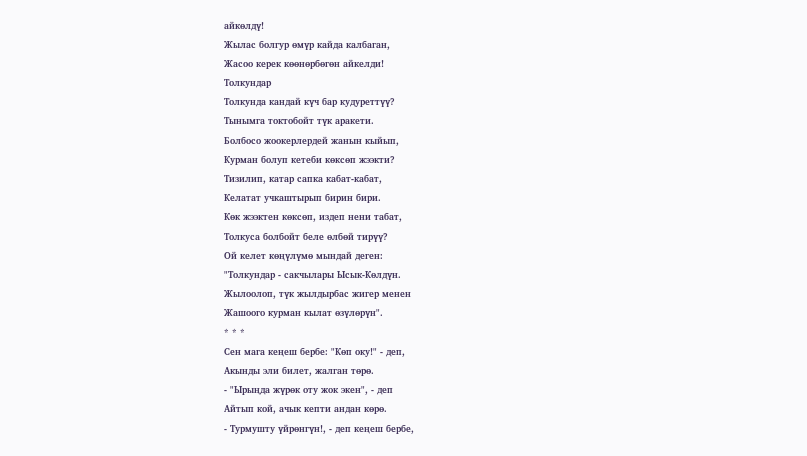айкөлдү!
Жылас болгур өмүр кайда калбаган,
Жасоо керек көөнөрбөгөн айкелди!
Толкундар
Толкунда кандай күч бар кудуреттүү?
Тынымга токтобойт түк аракети.
Болбосо жоокерлердей жанын кыйып,
Курман болуп кетеби көксөп жээкти?
Тизилип, катар сапка кабат-кабат,
Келатат учкаштырып бирин бири.
Көк жээктен көксөп, издеп нени табат,
Толкуса болбойт беле өлбөй тирүү?
Ой келет көңүлүмө мындай деген:
"Толкундар - сакчылары Ысык-Көлдүн.
Жылоолоп, түк жылдырбас жигер менен
Жашоого курман кылат өзүлөрүн".
* * *
Сен мага кеңеш бербе: "Көп оку!" - деп,
Акынды эли билет, жалган төрө.
- "Ырыңда жүрөк оту жок экен", - деп
Айтып кой, ачык кепти андан көрө.
- Турмушту үйрөнгүн!, - деп кеңеш бербе,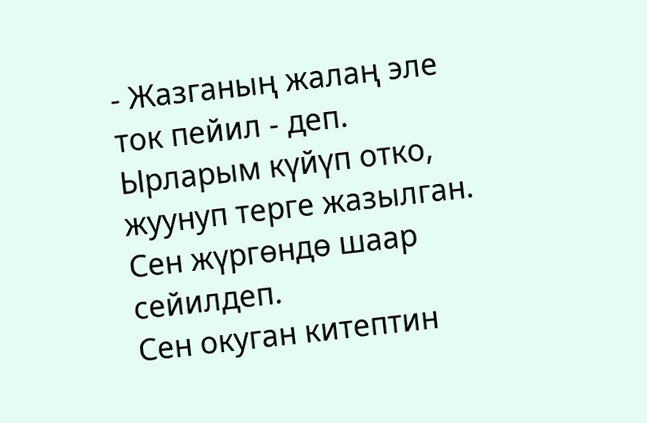- Жазганың жалаң эле ток пейил - деп.
Ырларым күйүп отко, жуунуп терге жазылган.
Сен жүргөндө шаар сейилдеп.
Сен окуган китептин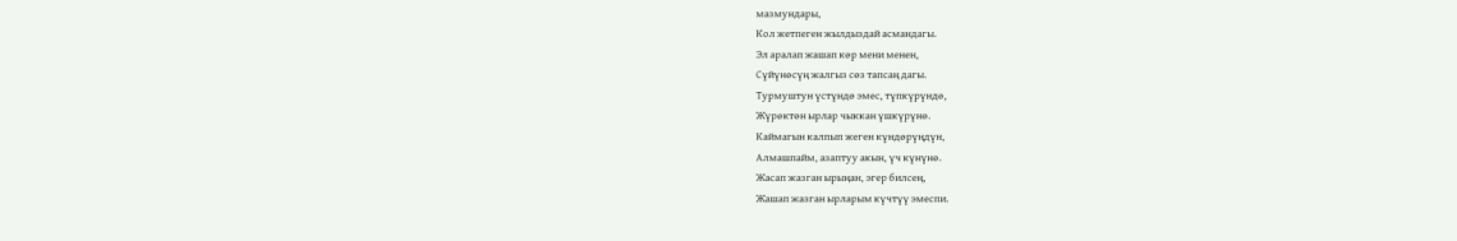мазмундары,
Кол жетпеген жылдыздай асмандагы.
Эл аралап жашап көр мени менен,
Сүйүнөсүң жалгыз сөз тапсаң дагы.
Турмуштун үстүндө эмес, түпкүрүндө,
Жүрөктөн ырлар чыккан үшкүрүнө.
Каймагын калпып жеген күндөрүңдүн,
Алмашпайм, азаптуу акын, үч күнүнө.
Жасап жазган ырыңан, эгер билсең,
Жашап жазган ырларым күчтүү эмеспи.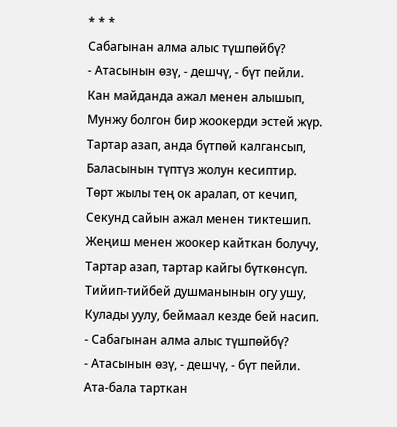* * *
Сабагынан алма алыс түшпөйбү?
- Атасынын өзү, - дешчү, - бүт пейли.
Кан майданда ажал менен алышып,
Мунжу болгон бир жоокерди эстей жүр.
Тартар азап, анда бүтпөй калгансып,
Баласынын түптүз жолун кесиптир.
Төрт жылы тең ок аралап, от кечип,
Секунд сайын ажал менен тиктешип.
Жеңиш менен жоокер кайткан болучу,
Тартар азап, тартар кайгы бүткөнсүп.
Тийип-тийбей душманынын огу ушу,
Кулады уулу, беймаал кезде бей насип.
- Сабагынан алма алыс түшпөйбү?
- Атасынын өзү, - дешчү, - бүт пейли.
Ата-бала тарткан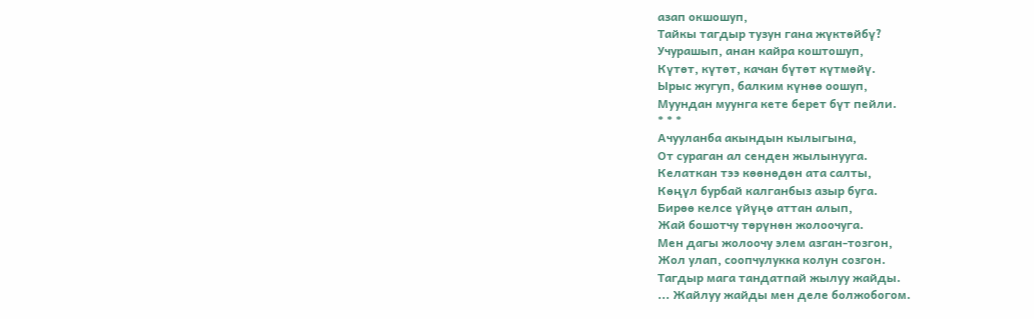азап окшошуп,
Тайкы тагдыр тузун гана жүктөйбү?
Учурашып, анан кайра коштошуп,
Күтөт, күтөт, качан бүтөт күтмөйү.
Ырыс жугуп, балким күнөө оошуп,
Муундан муунга кете берет бүт пейли.
* * *
Ачууланба акындын кылыгына,
От сураган ал сенден жылынууга.
Келаткан тээ көөнөдөн ата салты,
Көңүл бурбай калганбыз азыр буга.
Бирөө келсе үйүңө аттан алып,
Жай бошотчу төрүнөн жолоочуга.
Мен дагы жолоочу элем азган-тозгон,
Жол улап, соопчулукка колун созгон.
Тагдыр мага тандатпай жылуу жайды.
... Жайлуу жайды мен деле болжобогом.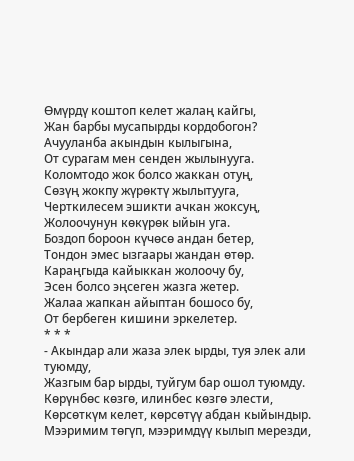Өмүрдү коштоп келет жалаң кайгы,
Жан барбы мусапырды кордобогон?
Ачууланба акындын кылыгына,
От сурагам мен сенден жылынууга.
Коломтодо жок болсо жаккан отуң,
Сөзүң жокпу жүрөктү жылытууга,
Черткилесем эшикти ачкан жоксуң,
Жолоочунун көкүрөк ыйын уга.
Боздоп бороон күчөсө андан бетер,
Тондон эмес ызгаары жандан өтөр.
Караңгыда кайыккан жолоочу бу,
Эсен болсо эңсеген жазга жетер.
Жалаа жапкан айыптан бошосо бу,
От бербеген кишини эркелетер.
* * *
- Акындар али жаза элек ырды, туя элек али туюмду,
Жазгым бар ырды, туйгум бар ошол туюмду.
Көрүнбөс көзгө, илинбес көзгө элести,
Көрсөткүм келет, көрсөтүү абдан кыйындыр.
Мээримим төгүп, мээримдүү кылып мерезди,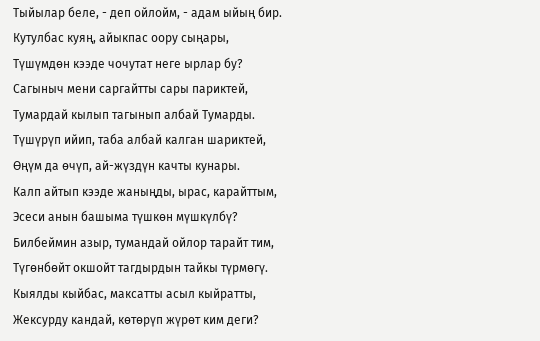Тыйылар беле, - деп ойлойм, - адам ыйың бир.
Кутулбас куяң, айыкпас оору сыңары,
Түшүмдөн кээде чочутат неге ырлар бу?
Сагыныч мени саргайтты сары париктей,
Тумардай кылып тагынып албай Тумарды.
Түшүрүп ийип, таба албай калган шариктей,
Өңүм да өчүп, ай-жүздүн качты кунары.
Калп айтып кээде жаныңды, ырас, карайттым,
Эсеси анын башыма түшкөн мүшкүлбү?
Билбеймин азыр, тумандай ойлор тарайт тим,
Түгөнбөйт окшойт тагдырдын тайкы түрмөгү.
Кыялды кыйбас, максатты асыл кыйратты,
Жексурду кандай, көтөрүп жүрөт ким деги?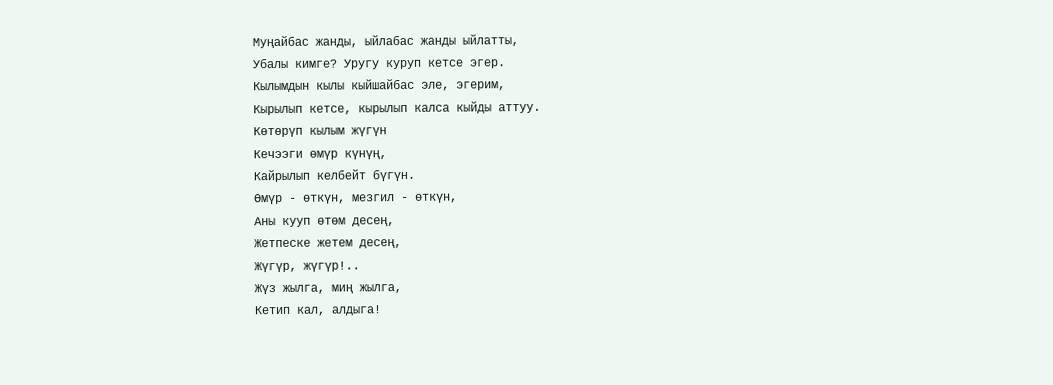Муңайбас жанды, ыйлабас жанды ыйлатты,
Убалы кимге? Уругу куруп кетсе эгер.
Кылымдын кылы кыйшайбас эле, эгерим,
Кырылып кетсе, кырылып калса кыйды аттуу.
Көтөрүп кылым жүгүн
Кечээги өмүр күнүң,
Кайрылып келбейт бүгүн.
Өмүр - өткүн, мезгил - өткүн,
Аны кууп өтөм десең,
Жетпеске жетем десең,
Жүгүр, жүгүр!..
Жүз жылга, миң жылга,
Кетип кал, алдыга!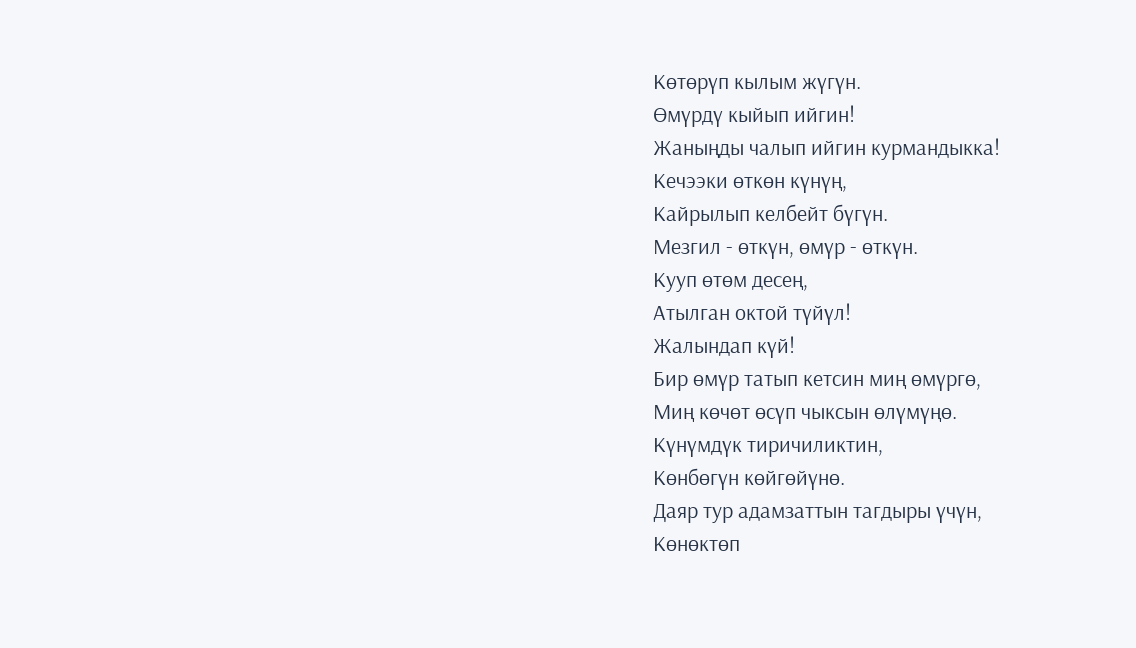Көтөрүп кылым жүгүн.
Өмүрдү кыйып ийгин!
Жаныңды чалып ийгин курмандыкка!
Кечээки өткөн күнүң,
Кайрылып келбейт бүгүн.
Мезгил - өткүн, өмүр - өткүн.
Кууп өтөм десең,
Атылган октой түйүл!
Жалындап күй!
Бир өмүр татып кетсин миң өмүргө,
Миң көчөт өсүп чыксын өлүмүңө.
Күнүмдүк тиричиликтин,
Көнбөгүн көйгөйүнө.
Даяр тур адамзаттын тагдыры үчүн,
Көнөктөп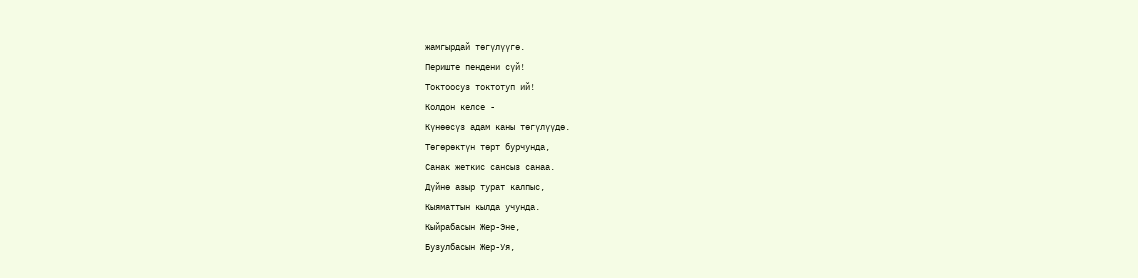жамгырдай төгүлүүгө.
Периште пендени сүй!
Токтоосуз токтотуп ий!
Колдон келсе -
Күнөөсүз адам каны төгүлүүдө.
Төгөрөктүн төрт бурчунда,
Санак жеткис сансыз санаа.
Дүйнө азыр турат калпыс,
Кыяматтын кылда учунда.
Кыйрабасын Жер-Эне,
Бузулбасын Жер-Уя,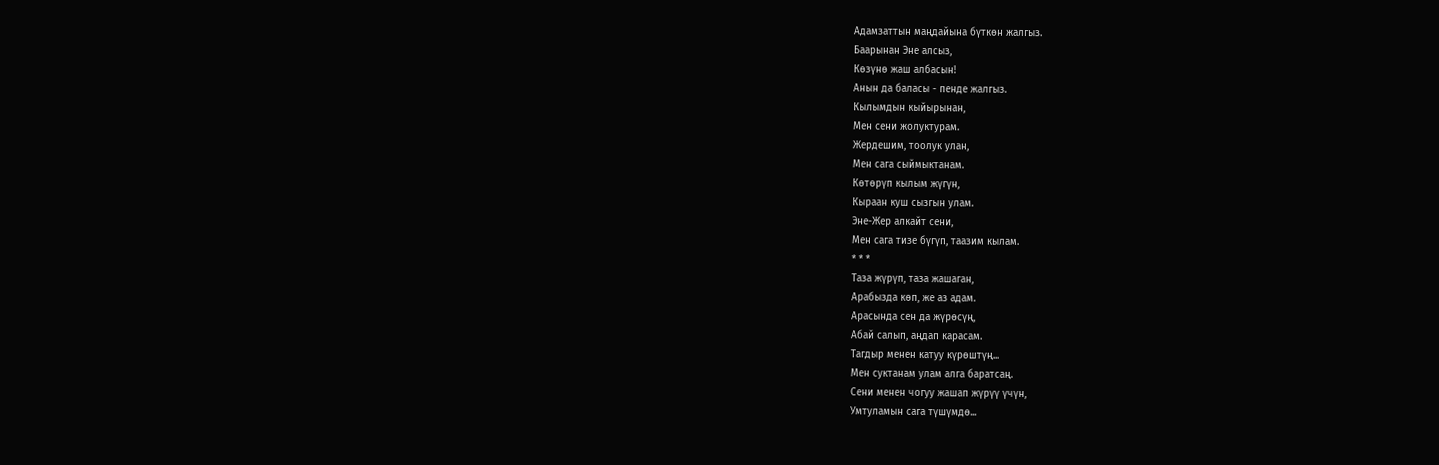Адамзаттын маңдайына бүткөн жалгыз.
Баарынан Эне алсыз,
Көзүнө жаш албасын!
Анын да баласы - пенде жалгыз.
Кылымдын кыйырынан,
Мен сени жолуктурам.
Жердешим, тоолук улан,
Мен сага сыймыктанам.
Көтөрүп кылым жүгүн,
Кыраан куш сызгын улам.
Эне-Жер алкайт сени,
Мен сага тизе бүгүп, таазим кылам.
* * *
Таза жүрүп, таза жашаган,
Арабызда көп, же аз адам.
Арасында сен да жүрөсүң,
Абай салып, аңдап карасам.
Тагдыр менен катуу күрөштүң...
Мен суктанам улам алга баратсаң.
Сени менен чогуу жашап жүрүү үчүн,
Умтуламын сага түшүмдө...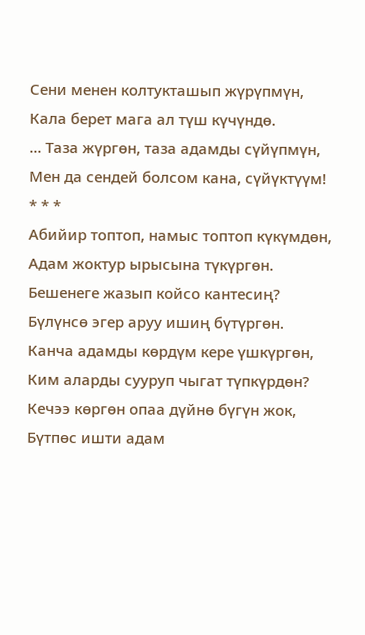Сени менен колтукташып жүрүпмүн,
Кала берет мага ал түш күчүндө.
... Таза жүргөн, таза адамды сүйүпмүн,
Мен да сендей болсом кана, сүйүктүүм!
* * *
Абийир топтоп, намыс топтоп күкүмдөн,
Адам жоктур ырысына түкүргөн.
Бешенеге жазып койсо кантесиң?
Бүлүнсө эгер аруу ишиң бүтүргөн.
Канча адамды көрдүм кере үшкүргөн,
Ким аларды сууруп чыгат түпкүрдөн?
Кечээ көргөн опаа дүйнө бүгүн жок,
Бүтпөс ишти адам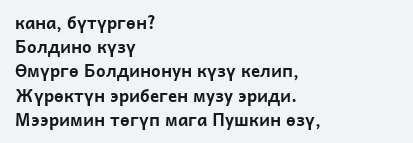кана, бүтүргөн?
Болдино күзү
Өмүргө Болдинонун күзү келип,
Жүрөктүн эрибеген музу эриди.
Мээримин төгүп мага Пушкин өзү,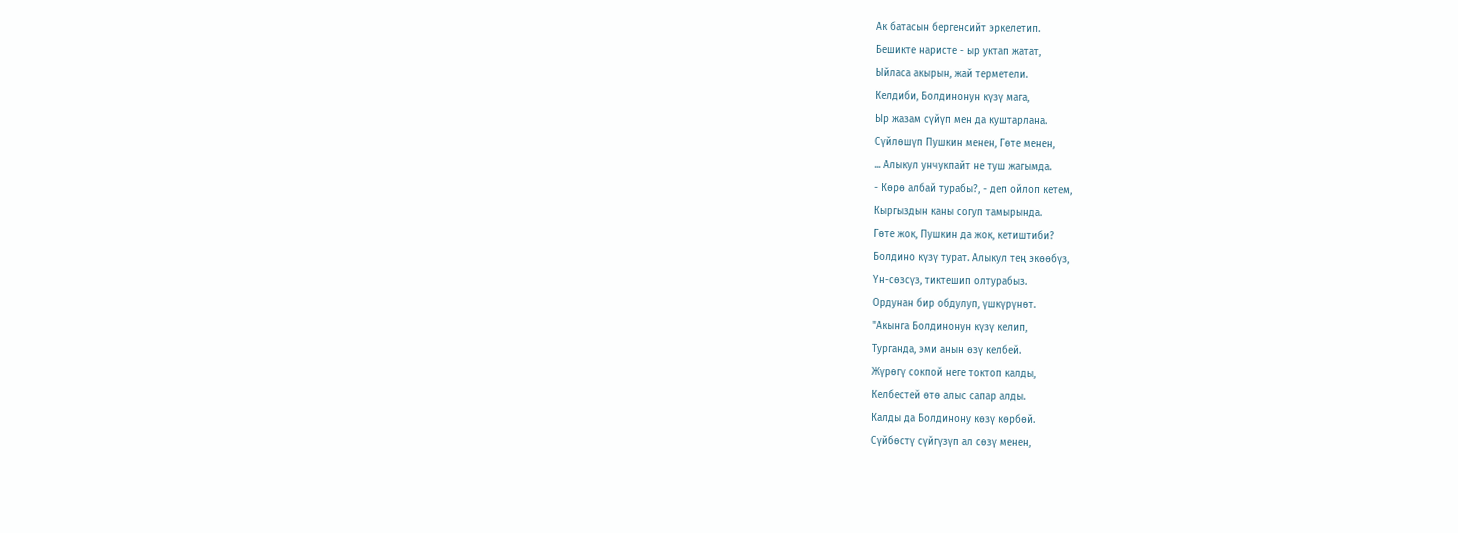Ак батасын бергенсийт эркелетип.
Бешикте наристе - ыр уктап жатат,
Ыйласа акырын, жай терметели.
Келдиби, Болдинонун күзү мага,
Ыр жазам сүйүп мен да куштарлана.
Сүйлөшүп Пушкин менен, Гөте менен,
... Алыкул унчукпайт не туш жагымда.
- Көрө албай турабы?, - деп ойлоп кетем,
Кыргыздын каны согуп тамырында.
Гөте жок, Пушкин да жок, кетиштиби?
Болдино күзү турат. Алыкул тең экөөбүз,
Үн-сөзсүз, тиктешип олтурабыз.
Ордунан бир обдулуп, үшкүрүнөт.
"Акынга Болдинонун күзү келип,
Турганда, эми анын өзү келбей.
Жүрөгү сокпой неге токтоп калды,
Келбестей өтө алыс сапар алды.
Калды да Болдинону көзү көрбөй.
Сүйбөстү сүйгүзүп ал сөзү менен,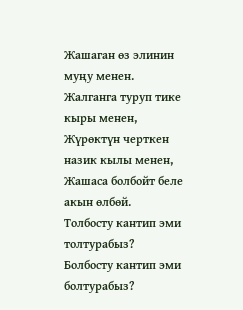Жашаган өз элинин муңу менен.
Жалганга туруп тике кыры менен,
Жүрөктүн черткен назик кылы менен,
Жашаса болбойт беле акын өлбөй.
Толбосту кантип эми толтурабыз?
Болбосту кантип эми болтурабыз?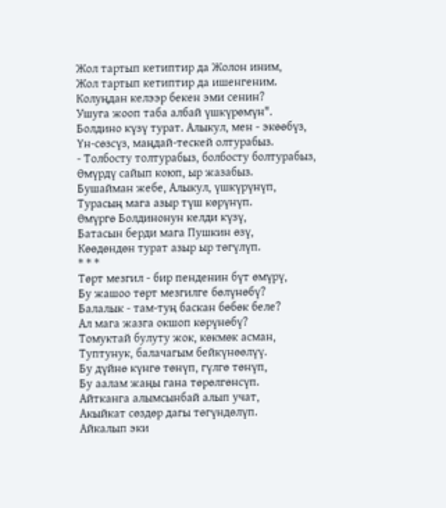Жол тартып кетиптир да Жолон иним,
Жол тартып кетиптир да ишенгеним.
Колуңдан келээр бекен эми сенин?
Ушуга жооп таба албай үшкүрөмүн".
Болдино күзү турат. Алыкул, мен - экөөбүз,
Үн-сөзсүз, маңдай-тескей олтурабыз.
- Толбосту толтурабыз, болбосту болтурабыз,
Өмүрдү сайып коюп, ыр жазабыз.
Бушайман жебе, Алыкул, үшкүрүнүп,
Турасың мага азыр түш көрүнүп.
Өмүргө Болдинонун келди күзү,
Батасын берди мага Пушкин өзү,
Көөдөндөн турат азыр ыр төгүлүп.
* * *
Төрт мезгил - бир пенденин бүт өмүрү,
Бу жашоо төрт мезгилге бөлүнөбү?
Балалык - там-туң баскан бөбөк беле?
Ал мага жазга окшоп көрүнөбү?
Томуктай булуту жок, көкмөк асман,
Туптунук, балачагым бейкүнөөлүү.
Бу дүйнө күнгө төнүп, гүлгө төнүп,
Бу аалам жаңы гана төрөлгөнсүп.
Айтканга алымсынбай алып учат,
Акыйкат сөздөр дагы төгүндөлүп.
Айкалып эки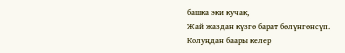башка эки кучак,
Жай жаздан күзгө барат бөлүнгөнсүп.
Колуңдан баары келер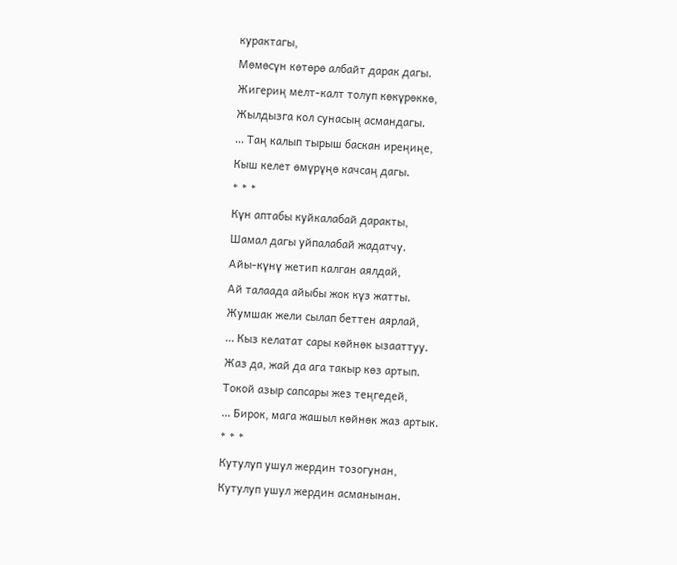курактагы,
Мөмөсүн көтөрө албайт дарак дагы.
Жигериң мелт-калт толуп көкүрөккө,
Жылдызга кол сунасың асмандагы.
... Таң калып тырыш баскан иреңиңе,
Кыш келет өмүрүңө качсаң дагы.
* * *
Күн аптабы куйкалабай даракты,
Шамал дагы уйпалабай жадатчу.
Айы-күнү жетип калган аялдай,
Ай талаада айыбы жок күз жатты.
Жумшак жели сылап беттен аярлай,
... Кыз келатат сары көйнөк ызааттуу.
Жаз да, жай да ага такыр көз артып.
Токой азыр сапсары жез теңгедей,
... Бирок, мага жашыл көйнөк жаз артык.
* * *
Кутулуп ушул жердин тозогунан,
Кутулуп ушул жердин асманынан.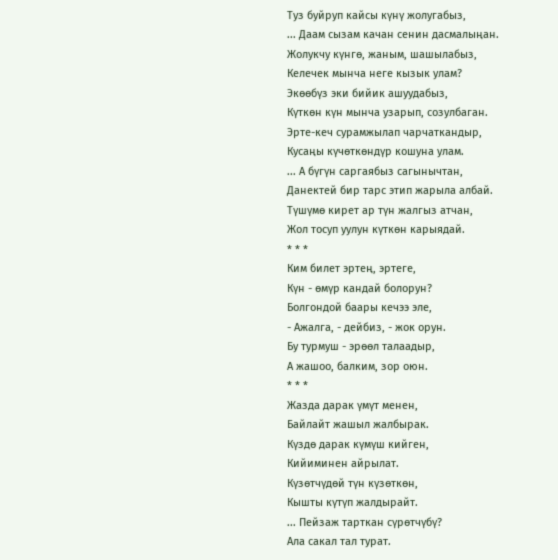Туз буйруп кайсы күнү жолугабыз,
... Даам сызам качан сенин дасмалыңан.
Жолукчу күнгө, жаным, шашылабыз,
Келечек мынча неге кызык улам?
Экөөбүз эки бийик ашуудабыз,
Күткөн күн мынча узарып, созулбаган.
Эрте-кеч сурамжылап чарчаткандыр,
Кусаңы күчөткөндүр кошуна улам.
... А бүгүн саргаябыз сагынычтан,
Данектей бир тарс этип жарыла албай.
Түшүмө кирет ар түн жалгыз атчан,
Жол тосуп уулун күткөн карыядай.
* * *
Ким билет эртең, эртеге,
Күн - өмүр кандай болорун?
Болгондой баары кечээ эле,
- Ажалга, - дейбиз, - жок орун.
Бу турмуш - эрөөл талаадыр,
А жашоо, балким, зор оюн.
* * *
Жазда дарак үмүт менен,
Байлайт жашыл жалбырак.
Күздө дарак күмүш кийген,
Кийиминен айрылат.
Күзөтчүдөй түн күзөткөн,
Кышты күтүп жалдырайт.
... Пейзаж тарткан сүрөтчүбү?
Ала сакал тал турат.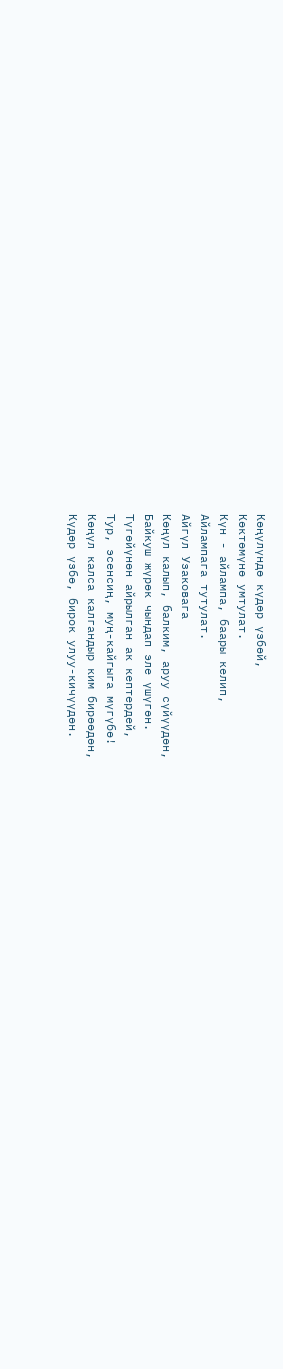Көңүлүндө күдөр үзбөй,
Көктөмүнө умтулат.
Күн - айлампа, баары келип,
Айлампага тутулат.
Айгүл Узаковага
Көңүл калып, балким, аруу сүйүүдөн,
Байкуш жүрөк чындап эле үшүгөн.
Түгөйүнөн айрылган ак кептердей,
Тур, эсенсиң, муң-кайгыга мүгүбө!
Көңүл калса калгандыр ким бирөөдөн,
Күдөр үзбө, бирок улуу-кичүүдөн.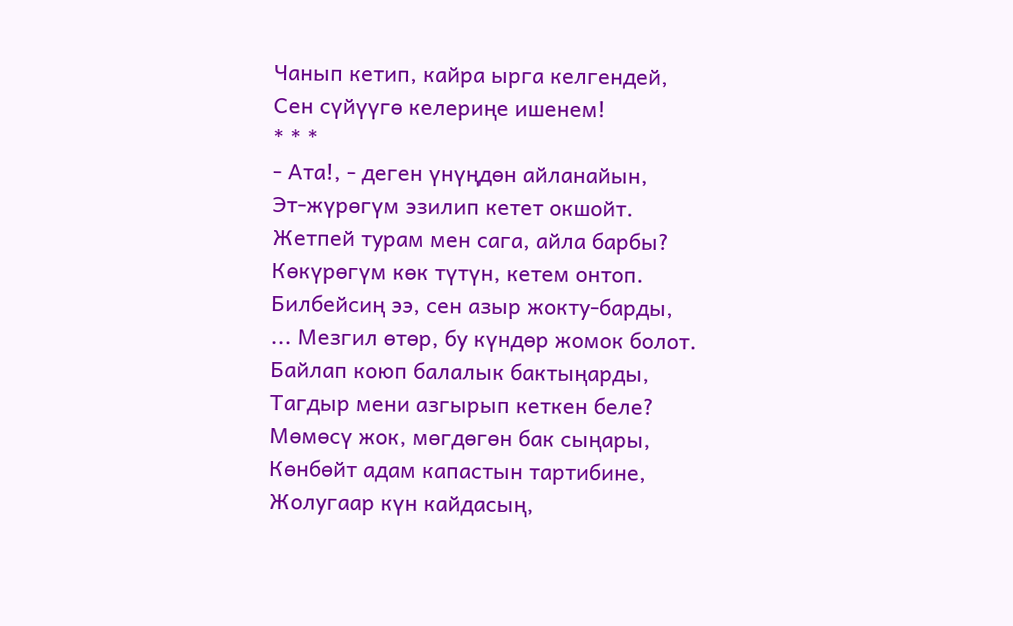Чанып кетип, кайра ырга келгендей,
Сен сүйүүгө келериңе ишенем!
* * *
- Ата!, - деген үнүңдөн айланайын,
Эт-жүрөгүм эзилип кетет окшойт.
Жетпей турам мен сага, айла барбы?
Көкүрөгүм көк түтүн, кетем онтоп.
Билбейсиң ээ, сен азыр жокту-барды,
... Мезгил өтөр, бу күндөр жомок болот.
Байлап коюп балалык бактыңарды,
Тагдыр мени азгырып кеткен беле?
Мөмөсү жок, мөгдөгөн бак сыңары,
Көнбөйт адам капастын тартибине,
Жолугаар күн кайдасың,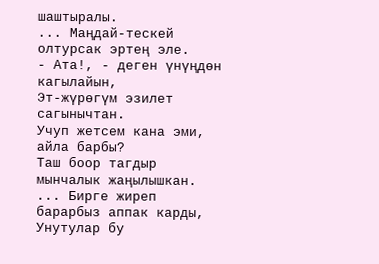шаштыралы.
... Маңдай-тескей олтурсак эртең эле.
- Ата!, - деген үнүңдөн кагылайын,
Эт-жүрөгүм эзилет сагынычтан.
Учуп жетсем кана эми, айла барбы?
Таш боор тагдыр мынчалык жаңылышкан.
... Бирге жиреп барарбыз аппак карды,
Унутулар бу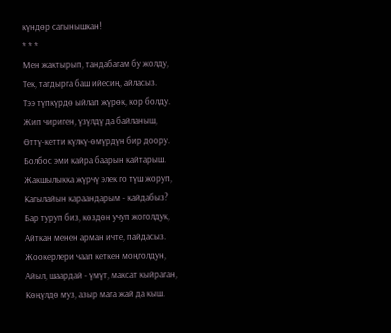күндөр сагынышкан!
* * *
Мен жактырып, тандабагам бу жолду,
Тек, тагдырга баш ийесиң, айласыз.
Тээ түпкүрдө ыйлап жүрөк, кор болду.
Жип чириген, үзүлдү да байланыш,
Өттү-кетти күлкү-өмүрдүн бир доору.
Болбос эми кайра баарын кайтарыш.
Жакшылыкка жүрчү элек го түш жоруп,
Кагылайын караандарым - кайдабыз?
Бар туруп биз, көздөн учуп жоголдук,
Айткан менен арман ичте, пайдасыз.
Жоокерлери чаап кеткен моңголдун,
Айыл, шаардай - үмүт, максат кыйраган,
Көңүлдө муз, азыр мага жай да кыш.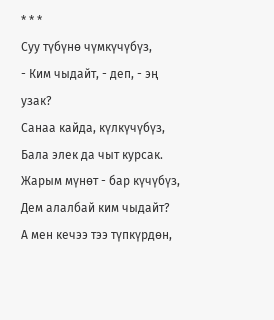* * *
Суу түбүнө чүмкүчүбүз,
- Ким чыдайт, - деп, - эң узак?
Санаа кайда, күлкүчүбүз,
Бала элек да чыт курсак.
Жарым мүнөт - бар күчүбүз,
Дем алалбай ким чыдайт?
А мен кечээ тээ түпкүрдөн,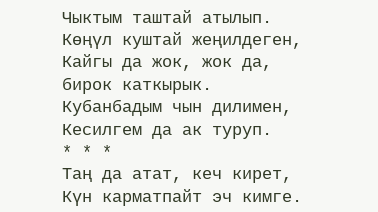Чыктым таштай атылып.
Көңүл куштай жеңилдеген,
Кайгы да жок, жок да, бирок каткырык.
Кубанбадым чын дилимен,
Кесилгем да ак туруп.
* * *
Таң да атат, кеч кирет,
Күн карматпайт эч кимге.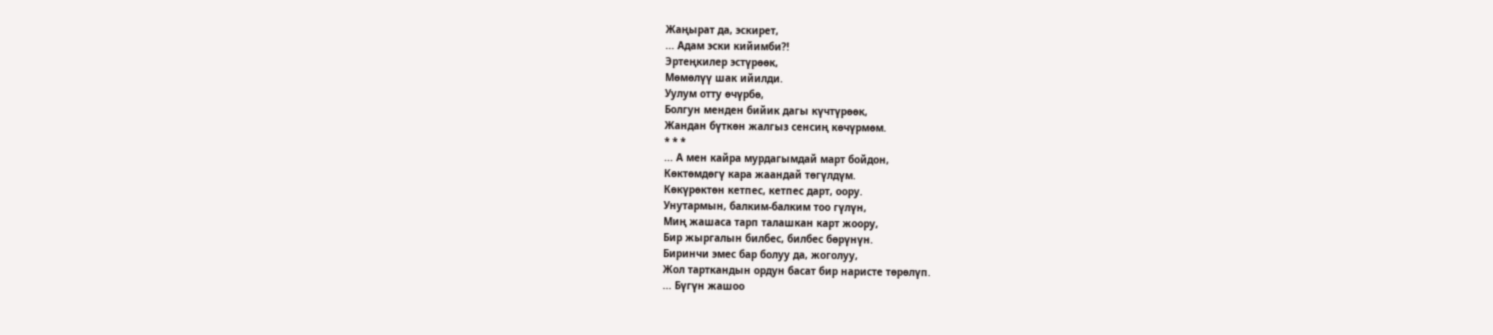Жаңырат да, эскирет,
... Адам эски кийимби?!
Эртеңкилер эстүрөөк,
Мөмөлүү шак ийилди.
Уулум отту өчүрбө,
Болгун менден бийик дагы күчтүрөөк,
Жандан бүткөн жалгыз сенсиң көчүрмөм.
* * *
... А мен кайра мурдагымдай март бойдон,
Көктөмдөгү кара жаандай төгүлдүм.
Көкүрөктөн кетпес, кетпес дарт, оору.
Унутармын, балким-балким тоо гүлүн,
Миң жашаса тарп талашкан карт жоору,
Бир жыргалын билбес, билбес бөрүнүн.
Биринчи эмес бар болуу да, жоголуу,
Жол тарткандын ордун басат бир наристе төрөлүп.
... Бүгүн жашоо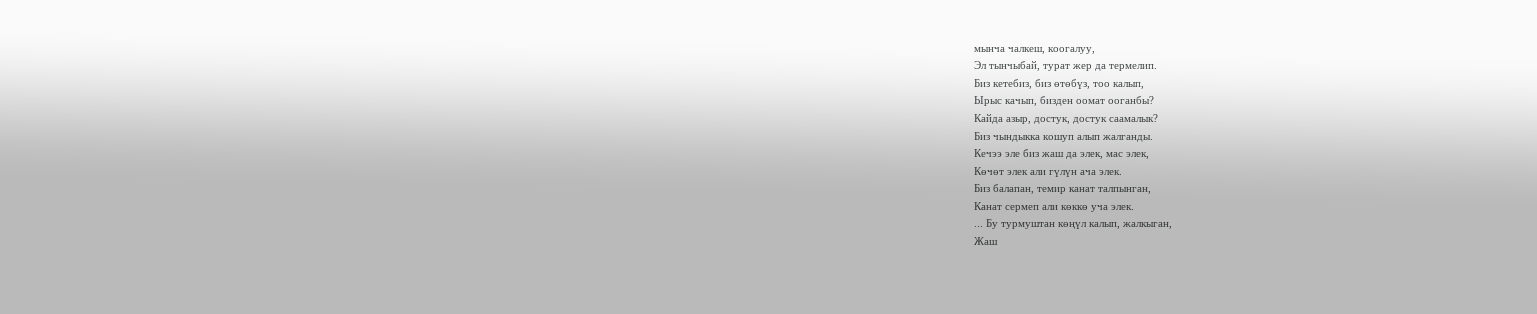мынча чалкеш, коогалуу,
Эл тынчыбай, турат жер да термелип.
Биз кетебиз, биз өтөбүз, тоо калып,
Ырыс качып, бизден оомат ооганбы?
Кайда азыр, достук, достук саамалык?
Биз чындыкка кошуп алып жалганды.
Кечээ эле биз жаш да элек, мас элек,
Көчөт элек али гүлүн ача элек.
Биз балапан, темир канат талпынган,
Канат сермеп али көккө уча элек.
... Бу турмуштан көңүл калып, жалкыган,
Жаш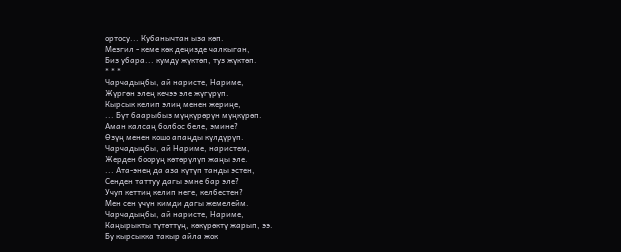ортосу... Кубанычтан ыза көп.
Мезгил - кеме көк деңизде чалкыган,
Биз убара... кумду жүктөп, туз жүктөп.
* * *
Чарчадыңбы, ай наристе, Нариме,
Жүргөн элең кечээ эле жүгүрүп.
Кырсык келип элиң менен жериңе,
... Бүт баарыбыз мүңкүрөрүн мүңкүрөп.
Аман калсаң болбос беле, эмине?
Өзүң менен кошо апаңды күлдүрүп.
Чарчадыңбы, ай Нариме, наристем,
Жерден бооруң көтөрүлүп жаңы эле.
... Ата-энең да аза күтүп танды эстен,
Сенден таттуу дагы эмне бар эле?
Учуп кеттиң келип неге, келбестен?
Мен сен үчүн кимди дагы жемелейм.
Чарчадыңбы, ай наристе, Нариме,
Каңырыкты түтөттүң, көкүрөктү жарып, ээ.
Бу кырсыкка такыр айла жок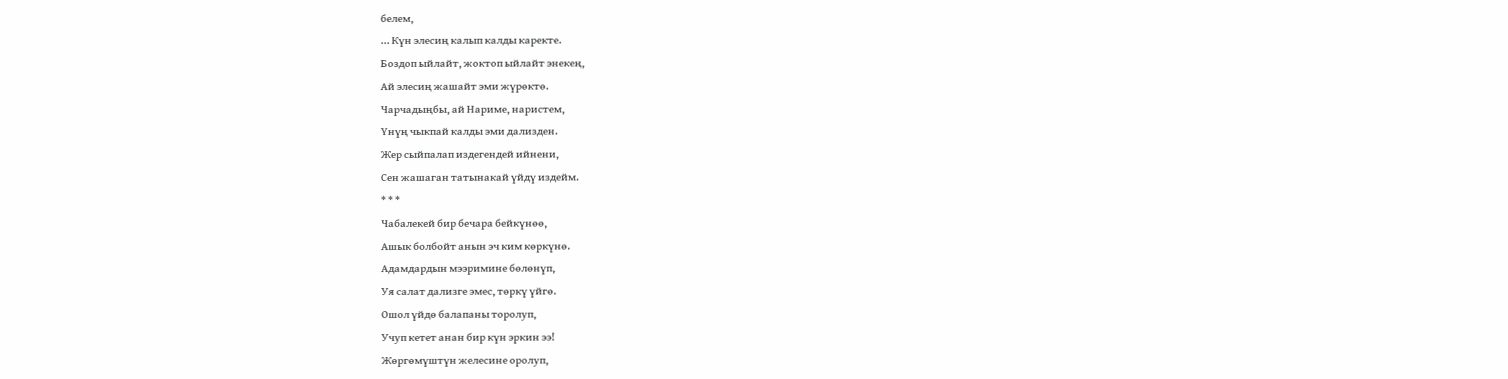белем,
... Күн элесиң калып калды каректе.
Боздоп ыйлайт, жоктоп ыйлайт энекең,
Ай элесиң жашайт эми жүрөктө.
Чарчадыңбы, ай Нариме, наристем,
Үнүң чыкпай калды эми дализден.
Жер сыйпалап издегендей ийнени,
Сен жашаган татынакай үйдү издейм.
* * *
Чабалекей бир бечара бейкүнөө,
Ашык болбойт анын эч ким көркүнө.
Адамдардын мээримине бөлөнүп,
Уя салат дализге эмес, төркү үйгө.
Ошол үйдө балапаны торолуп,
Учуп кетет анан бир күн эркин ээ!
Жөргөмүштүн желесине оролуп,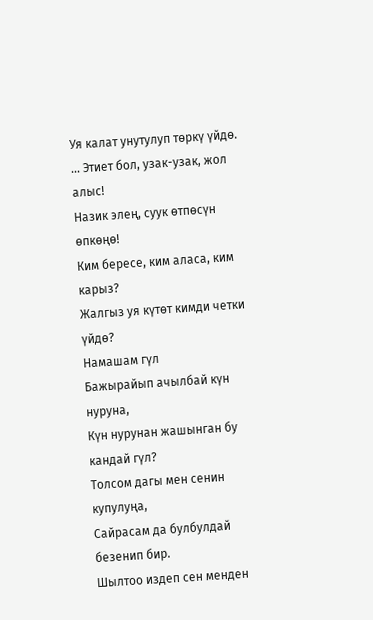Уя калат унутулуп төркү үйдө.
... Этиет бол, узак-узак, жол алыс!
Назик элең, суук өтпөсүн өпкөңө!
Ким бересе, ким аласа, ким карыз?
Жалгыз уя күтөт кимди четки үйдө?
Намашам гүл
Бажырайып ачылбай күн нуруна,
Күн нурунан жашынган бу кандай гүл?
Толсом дагы мен сенин купулуңа,
Сайрасам да булбулдай безенип бир.
Шылтоо издеп сен менден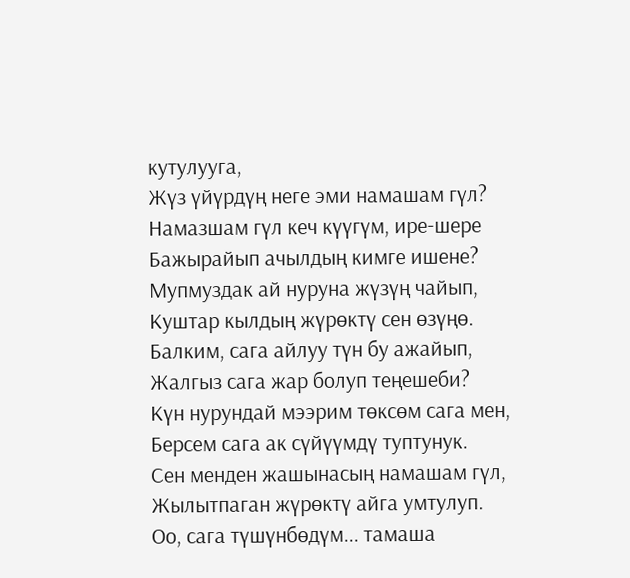кутулууга,
Жүз үйүрдүң неге эми намашам гүл?
Намазшам гүл кеч күүгүм, ире-шере
Бажырайып ачылдың кимге ишене?
Мупмуздак ай нуруна жүзүң чайып,
Куштар кылдың жүрөктү сен өзүңө.
Балким, сага айлуу түн бу ажайып,
Жалгыз сага жар болуп теңешеби?
Күн нурундай мээрим төксөм сага мен,
Берсем сага ак сүйүүмдү туптунук.
Сен менден жашынасың намашам гүл,
Жылытпаган жүрөктү айга умтулуп.
Оо, сага түшүнбөдүм... тамаша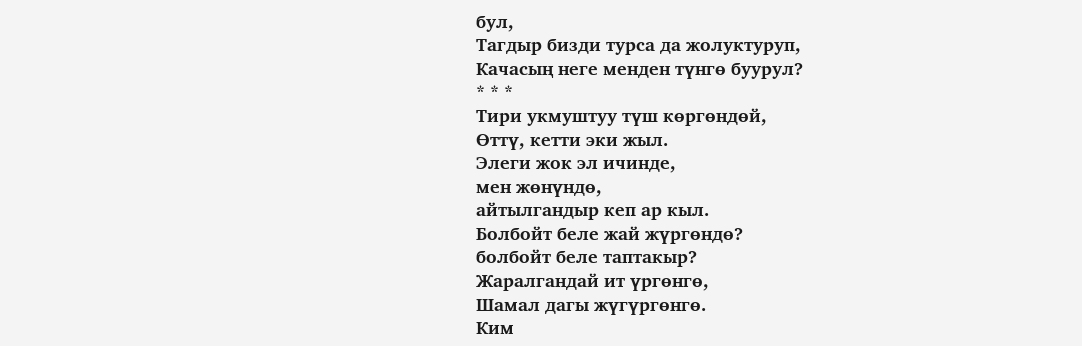бул,
Тагдыр бизди турса да жолуктуруп,
Качасың неге менден түнгө буурул?
* * *
Тири укмуштуу түш көргөндөй,
Өттү, кетти эки жыл.
Элеги жок эл ичинде,
мен жөнүндө,
айтылгандыр кеп ар кыл.
Болбойт беле жай жүргөндө?
болбойт беле таптакыр?
Жаралгандай ит үргөнгө,
Шамал дагы жүгүргөнгө.
Ким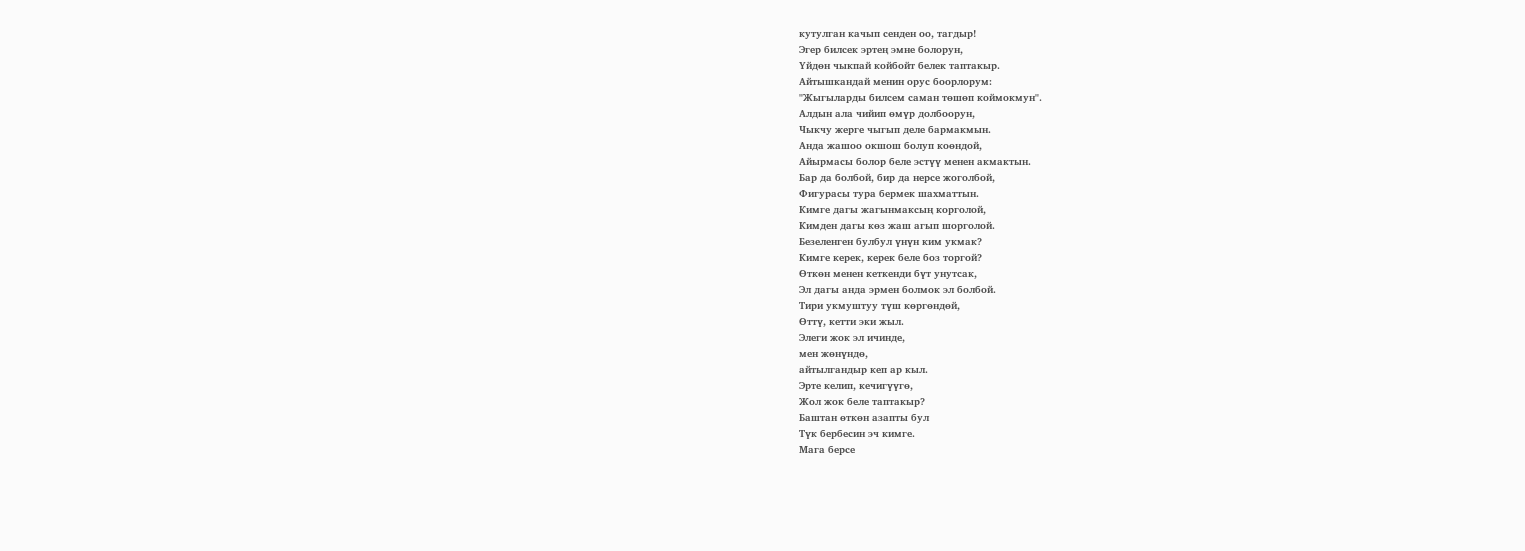кутулган качып сенден оо, тагдыр!
Эгер билсек эртең эмне болорун,
Үйдөн чыкпай койбойт белек таптакыр.
Айтышкандай менин орус боорлорум:
"Жыгыларды билсем саман төшөп коймокмун".
Алдын ала чийип өмүр долбоорун,
Чыкчу жерге чыгып деле бармакмын.
Анда жашоо окшош болуп коөндой,
Айырмасы болор беле эстүү менен акмактын.
Бар да болбой, бир да нерсе жоголбой,
Фигурасы тура бермек шахматтын.
Кимге дагы жагынмаксың корголой,
Кимден дагы көз жаш агып шорголой.
Безеленген булбул үнүн ким укмак?
Кимге керек, керек беле боз торгой?
Өткөн менен кеткенди бүт унутсак,
Эл дагы анда эрмен болмок эл болбой.
Тири укмуштуу түш көргөндөй,
Өттү, кетти эки жыл.
Элеги жок эл ичинде,
мен жөнүндө,
айтылгандыр кеп ар кыл.
Эрте келип, кечигүүгө,
Жол жок беле таптакыр?
Баштан өткөн азапты бул
Түк бербесин эч кимге.
Мага берсе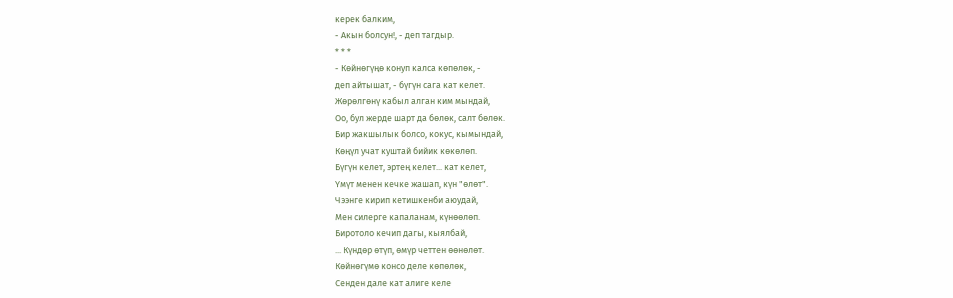керек балким,
- Акын болсун!, - деп тагдыр.
* * *
- Көйнөгүңө конуп калса көпөлөк, -
деп айтышат, - бүгүн сага кат келет.
Жөрөлгөнү кабыл алган ким мындай,
Оо, бул жерде шарт да бөлөк, салт бөлөк.
Бир жакшылык болсо, кокус, кымындай,
Көңүл учат куштай бийик көкөлөп.
Бүгүн келет, эртең келет... кат келет,
Үмүт менен кечке жашап, күн "өлөт".
Чээнге кирип кетишкенби аюудай,
Мен силерге капаланам, күнөөлөп.
Биротоло кечип дагы, кыялбай,
... Күндөр өтүп, өмүр четтен өөнөлөт.
Көйнөгүмө консо деле көпөлөк,
Сенден дале кат алиге келе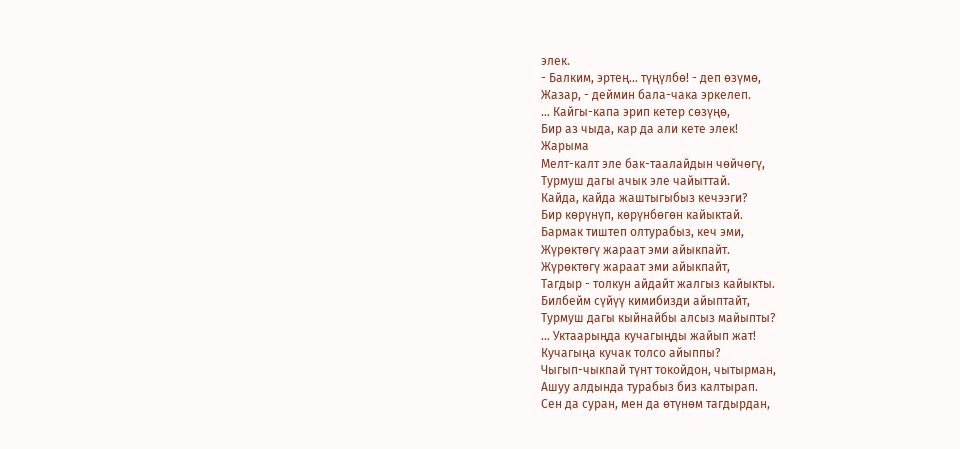элек.
- Балким, эртең... түңүлбө! - деп өзүмө,
Жазар, - деймин бала-чака эркелеп.
... Кайгы-капа эрип кетер сөзүңө,
Бир аз чыда, кар да али кете элек!
Жарыма
Мелт-калт эле бак-таалайдын чөйчөгү,
Турмуш дагы ачык эле чайыттай.
Кайда, кайда жаштыгыбыз кечээги?
Бир көрүнүп, көрүнбөгөн кайыктай.
Бармак тиштеп олтурабыз, кеч эми,
Жүрөктөгү жараат эми айыкпайт.
Жүрөктөгү жараат эми айыкпайт,
Тагдыр - толкун айдайт жалгыз кайыкты.
Билбейм сүйүү кимибизди айыптайт,
Турмуш дагы кыйнайбы алсыз майыпты?
... Уктаарыңда кучагыңды жайып жат!
Кучагыңа кучак толсо айыппы?
Чыгып-чыкпай түнт токойдон, чытырман,
Ашуу алдында турабыз биз калтырап.
Сен да суран, мен да өтүнөм тагдырдан,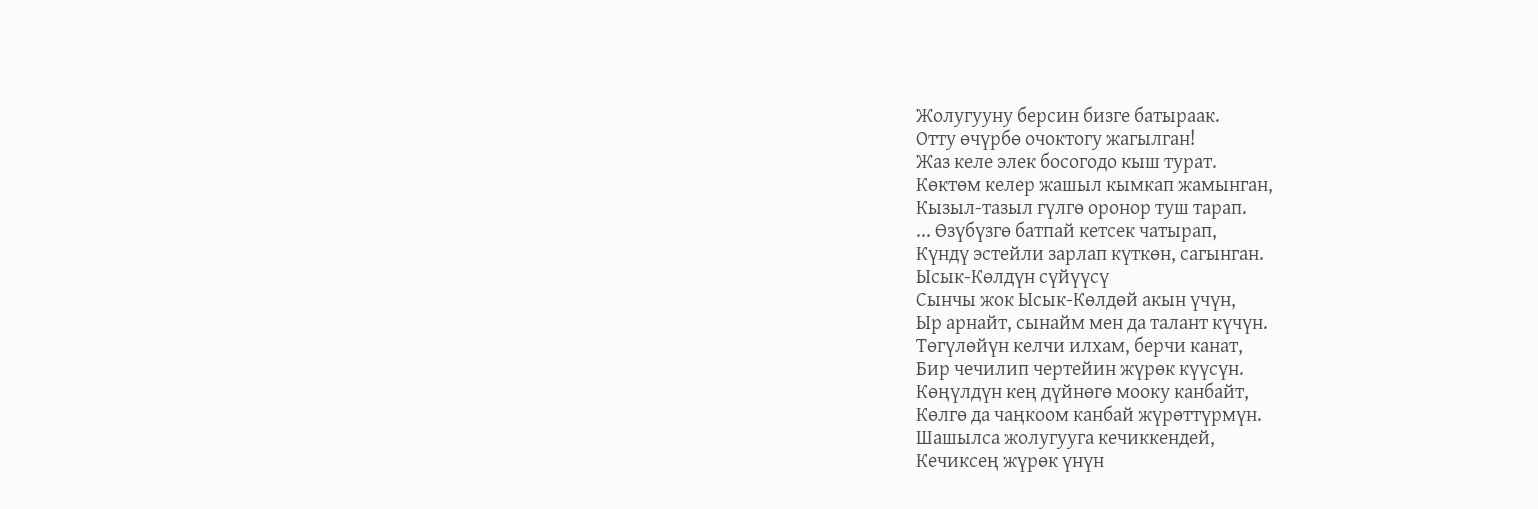Жолугууну берсин бизге батыраак.
Отту өчүрбө очоктогу жагылган!
Жаз келе элек босогодо кыш турат.
Көктөм келер жашыл кымкап жамынган,
Кызыл-тазыл гүлгө оронор туш тарап.
... Өзүбүзгө батпай кетсек чатырап,
Күндү эстейли зарлап күткөн, сагынган.
Ысык-Көлдүн сүйүүсү
Сынчы жок Ысык-Көлдөй акын үчүн,
Ыр арнайт, сынайм мен да талант күчүн.
Төгүлөйүн келчи илхам, берчи канат,
Бир чечилип чертейин жүрөк күүсүн.
Көңүлдүн кең дүйнөгө мооку канбайт,
Көлгө да чаңкоом канбай жүрөттүрмүн.
Шашылса жолугууга кечиккендей,
Кечиксең жүрөк үнүн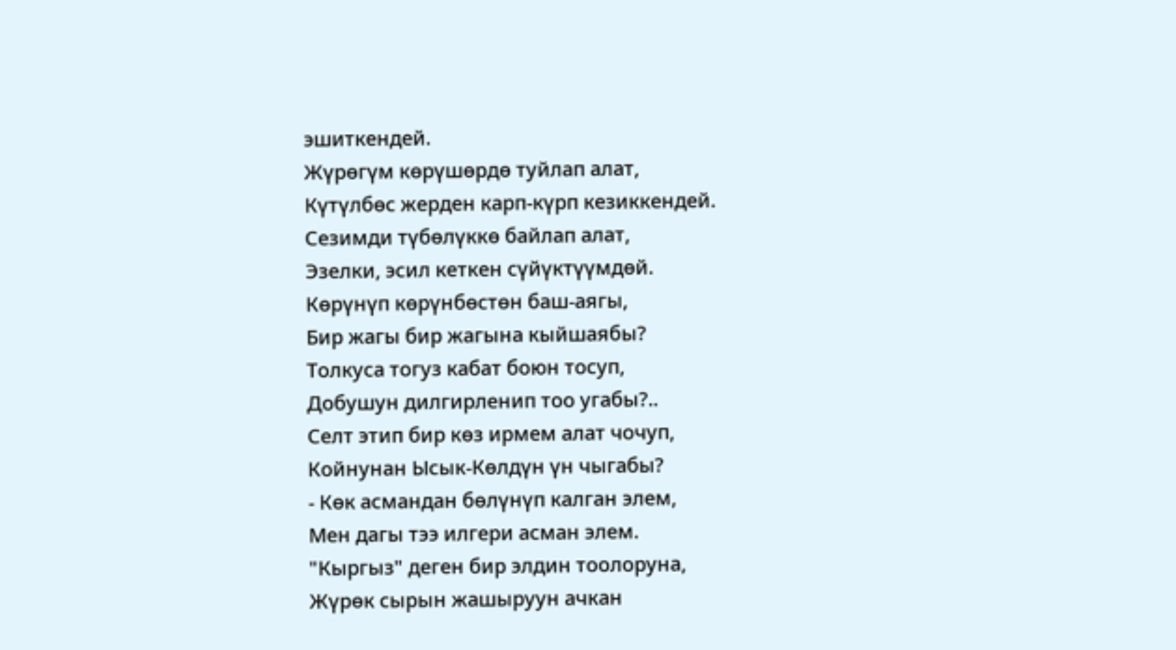эшиткендей.
Жүрөгүм көрүшөрдө туйлап алат,
Күтүлбөс жерден карп-күрп кезиккендей.
Сезимди түбөлүккө байлап алат,
Эзелки, эсил кеткен сүйүктүүмдөй.
Көрүнүп көрүнбөстөн баш-аягы,
Бир жагы бир жагына кыйшаябы?
Толкуса тогуз кабат боюн тосуп,
Добушун дилгирленип тоо угабы?..
Селт этип бир көз ирмем алат чочуп,
Койнунан Ысык-Көлдүн үн чыгабы?
- Көк асмандан бөлүнүп калган элем,
Мен дагы тээ илгери асман элем.
"Кыргыз" деген бир элдин тоолоруна,
Жүрөк сырын жашыруун ачкан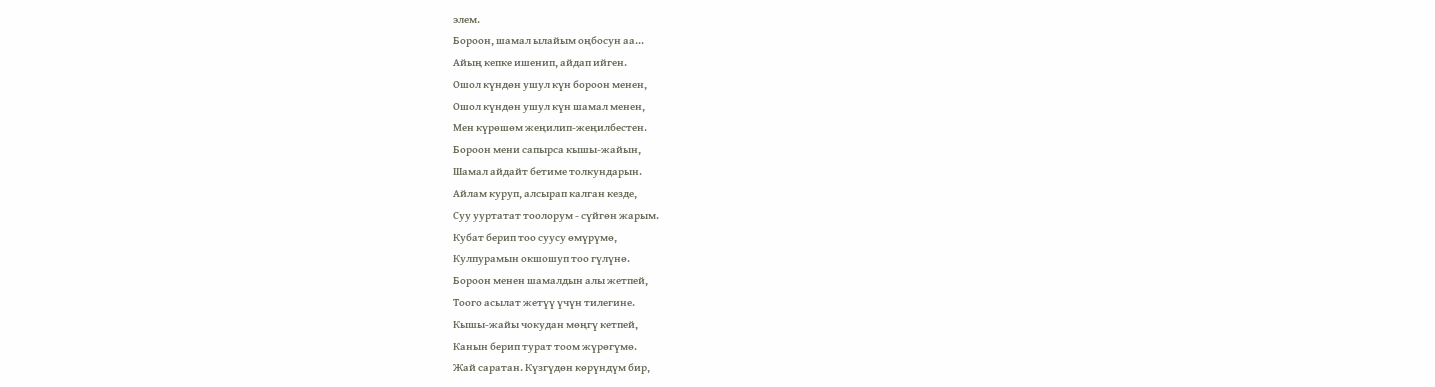элем.
Бороон, шамал ылайым оңбосун аа...
Айың кепке ишенип, айдап ийген.
Ошол күндөн ушул күн бороон менен,
Ошол күндөн ушул күн шамал менен,
Мен күрөшөм жеңилип-жеңилбестен.
Бороон мени сапырса кышы-жайын,
Шамал айдайт бетиме толкундарын.
Айлам куруп, алсырап калган кезде,
Суу ууртатат тоолорум - сүйгөн жарым.
Кубат берип тоо суусу өмүрүмө,
Кулпурамын окшошуп тоо гүлүнө.
Бороон менен шамалдын алы жетпей,
Тоого асылат жетүү үчүн тилегине.
Кышы-жайы чокудан мөңгү кетпей,
Канын берип турат тоом жүрөгүмө.
Жай саратан. Күзгүдөн көрүндүм бир,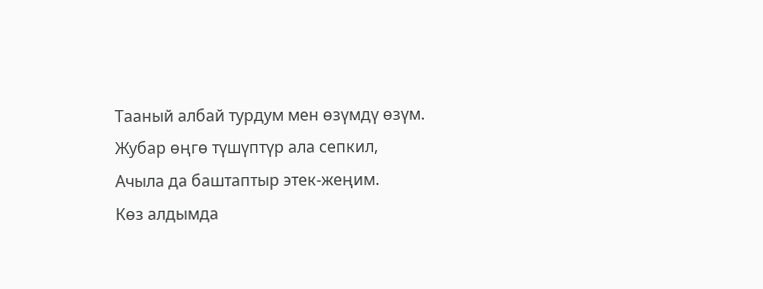Тааный албай турдум мен өзүмдү өзүм.
Жубар өңгө түшүптүр ала сепкил,
Ачыла да баштаптыр этек-жеңим.
Көз алдымда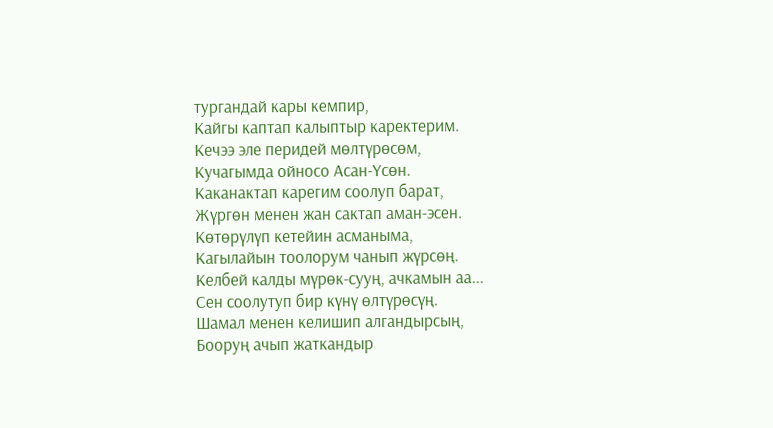тургандай кары кемпир,
Кайгы каптап калыптыр каректерим.
Кечээ эле перидей мөлтүрөсөм,
Кучагымда ойносо Асан-Үсөн.
Каканактап карегим соолуп барат,
Жүргөн менен жан сактап аман-эсен.
Көтөрүлүп кетейин асманыма,
Кагылайын тоолорум чанып жүрсөң.
Келбей калды мүрөк-сууң, ачкамын аа...
Сен соолутуп бир күнү өлтүрөсүң.
Шамал менен келишип алгандырсың,
Бооруң ачып жаткандыр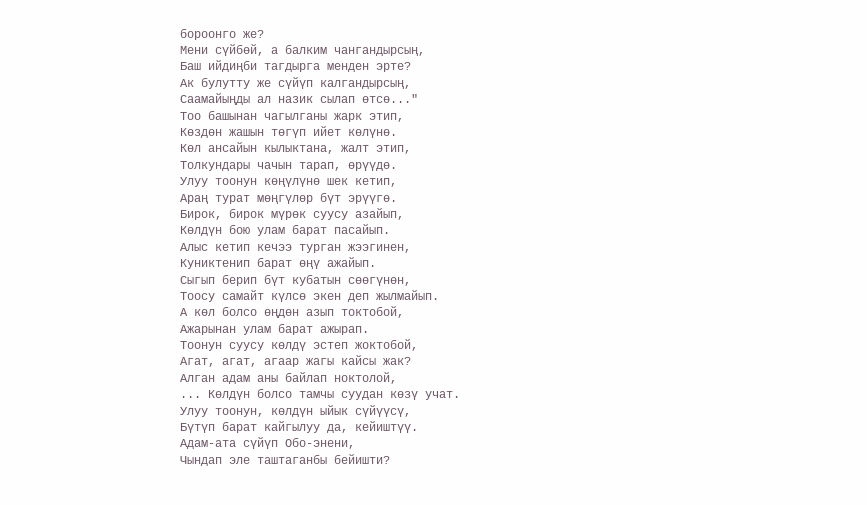бороонго же?
Мени сүйбөй, а балким чангандырсың,
Баш ийдиңби тагдырга менден эрте?
Ак булутту же сүйүп калгандырсың,
Саамайыңды ал назик сылап өтсө..."
Тоо башынан чагылганы жарк этип,
Көздөн жашын төгүп ийет көлүнө.
Көл ансайын кылыктана, жалт этип,
Толкундары чачын тарап, өрүүдө.
Улуу тоонун көңүлүнө шек кетип,
Араң турат мөңгүлөр бүт эрүүгө.
Бирок, бирок мүрөк суусу азайып,
Көлдүн бою улам барат пасайып.
Алыс кетип кечээ турган жээгинен,
Куниктенип барат өңү ажайып.
Сыгып берип бүт кубатын сөөгүнөн,
Тоосу самайт күлсө экен деп жылмайып.
А көл болсо өңдөн азып токтобой,
Ажарынан улам барат ажырап.
Тоонун суусу көлдү эстеп жоктобой,
Агат, агат, агаар жагы кайсы жак?
Алган адам аны байлап ноктолой,
... Көлдүн болсо тамчы суудан көзү учат.
Улуу тоонун, көлдүн ыйык сүйүүсү,
Бүтүп барат кайгылуу да, кейиштүү.
Адам-ата сүйүп Обо-энени,
Чындап эле таштаганбы бейишти?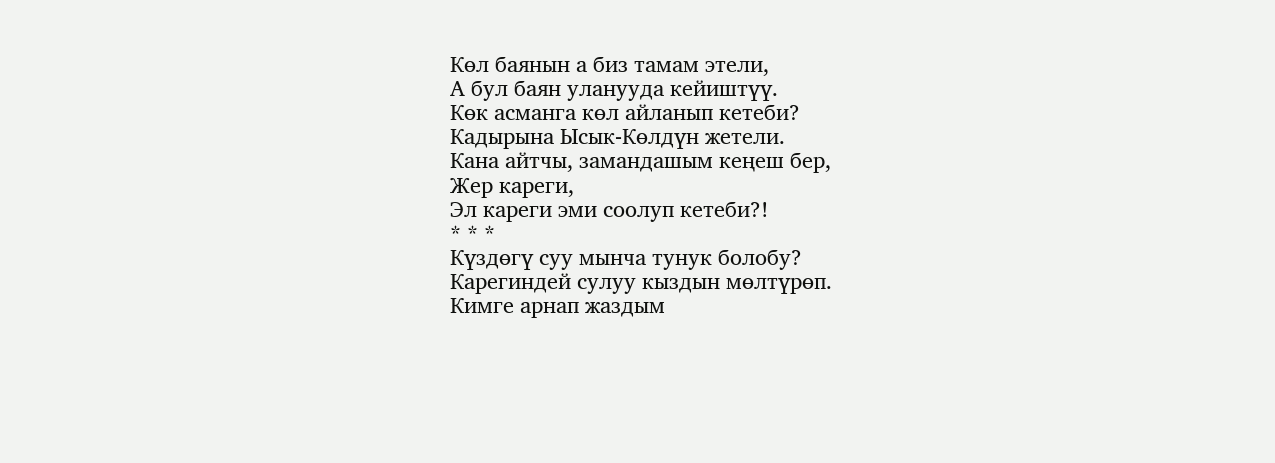Көл баянын а биз тамам этели,
А бул баян уланууда кейиштүү.
Көк асманга көл айланып кетеби?
Кадырына Ысык-Көлдүн жетели.
Кана айтчы, замандашым кеңеш бер,
Жер кареги,
Эл кареги эми соолуп кетеби?!
* * *
Күздөгү суу мынча тунук болобу?
Карегиндей сулуу кыздын мөлтүрөп.
Кимге арнап жаздым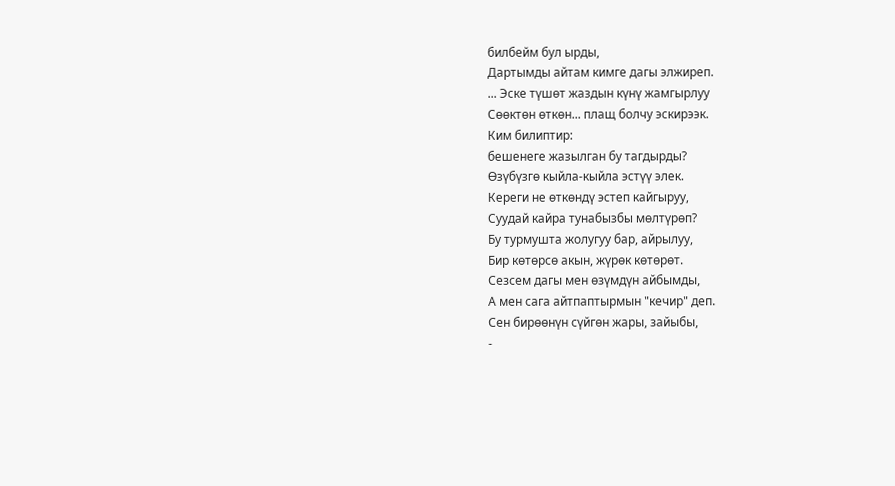билбейм бул ырды,
Дартымды айтам кимге дагы элжиреп.
... Эске түшөт жаздын күнү жамгырлуу
Сөөктөн өткөн... плащ болчу эскирээк.
Ким билиптир:
бешенеге жазылган бу тагдырды?
Өзүбүзгө кыйла-кыйла эстүү элек.
Кереги не өткөндү эстеп кайгыруу,
Суудай кайра тунабызбы мөлтүрөп?
Бу турмушта жолугуу бар, айрылуу,
Бир көтөрсө акын, жүрөк көтөрөт.
Сезсем дагы мен өзүмдүн айбымды,
А мен сага айтпаптырмын "кечир" деп.
Сен бирөөнүн сүйгөн жары, зайыбы,
-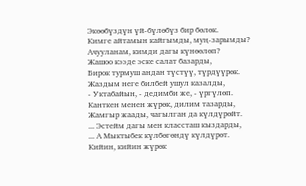Экөөбүздүн үй-бүлөбүз бир бөлөк.
Кимге айтамын кайгымды, муң-зарымды?
Ачууланам, кимди дагы күнөөлөп?
Жашоо кээде эске салат базарды,
Бирок турмуш андан түстүү, түрдүүрөк.
Жаздым неге билбей ушул казалды,
- Уктабайын, - дедимби же, - үргүлөп.
Канткен менен жүрөк, дилим тазарды,
Жамгыр жаады, чагылган да күлдүрөйт.
... Эстейм дагы мен классташ кыздарды,
... А Мыктыбек күлбөгөндү күлдүрөт.
Кийин, кийин жүрөк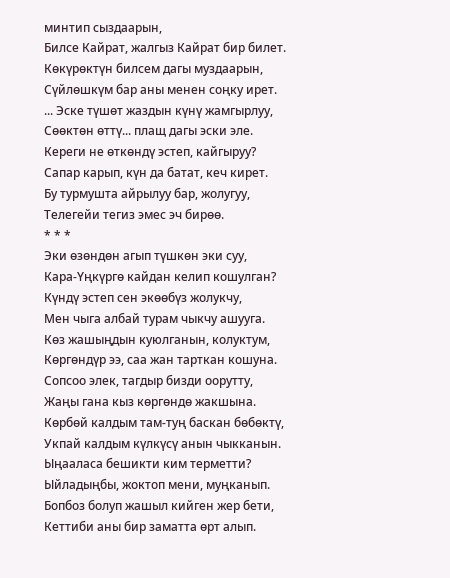минтип сыздаарын,
Билсе Кайрат, жалгыз Кайрат бир билет.
Көкүрөктүн билсем дагы муздаарын,
Сүйлөшкүм бар аны менен соңку ирет.
... Эске түшөт жаздын күнү жамгырлуу,
Сөөктөн өттү... плащ дагы эски эле.
Кереги не өткөндү эстеп, кайгыруу?
Сапар карып, күн да батат, кеч кирет.
Бу турмушта айрылуу бар, жолугуу,
Телегейи тегиз эмес эч бирөө.
* * *
Эки өзөндөн агып түшкөн эки суу,
Кара-Үңкүргө кайдан келип кошулган?
Күндү эстеп сен экөөбүз жолукчу,
Мен чыга албай турам чыкчу ашууга.
Көз жашыңдын куюлганын, колуктум,
Көргөндүр ээ, саа жан тарткан кошуна.
Сопсоо элек, тагдыр бизди оорутту,
Жаңы гана кыз көргөндө жакшына.
Көрбөй калдым там-туң баскан бөбөктү,
Укпай калдым күлкүсү анын чыкканын.
Ыңааласа бешикти ким терметти?
Ыйладыңбы, жоктоп мени, муңканып.
Бопбоз болуп жашыл кийген жер бети,
Кеттиби аны бир заматта өрт алып.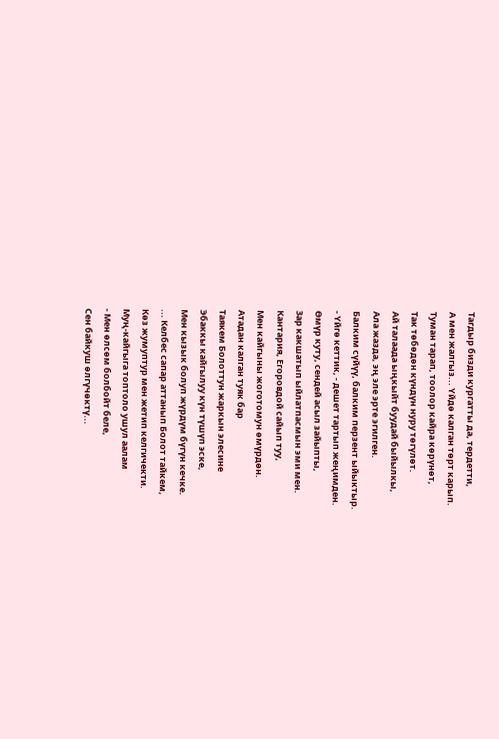Тагдыр бизди кургатты да, тердетти,
А мен жалгыз... Үйдө калган төрт карып.
Туман тарап, тоолор кайра көрүнөт,
Так төбөдөн күндүн нуру төгүлөт.
Ай талаада ыңкыйт буудай быйылкы,
Ала жазда, эң эле эрте эгилген.
Балким сүйүү, балким перзент ыйыктыр.
- Үйгө кеттик, - дешет тартып жеңимден.
Өмүр куту, сендей асыл зайыпты,
Зар какшатып ыйлатпасмын эми мен.
Кантария, Егоровдой сайып туу,
Мен кайгыны жоготомун өмүрдөн.
Атадан калган туяк бар
Таякем Болоттун жаркын элесине
Эбаккы кайгылуу күн түшүп эске,
Мен кызык болуп жүрдүм бүгүн кечке.
... Келбес сапар аттанып Болот тайкем,
Көз жумуптур мен жетип келгичекти.
Муң-кайгыга топтоло ушул аалам
- Мен өлсөм болбойт беле,
Сен байкуш өлгүчөктү...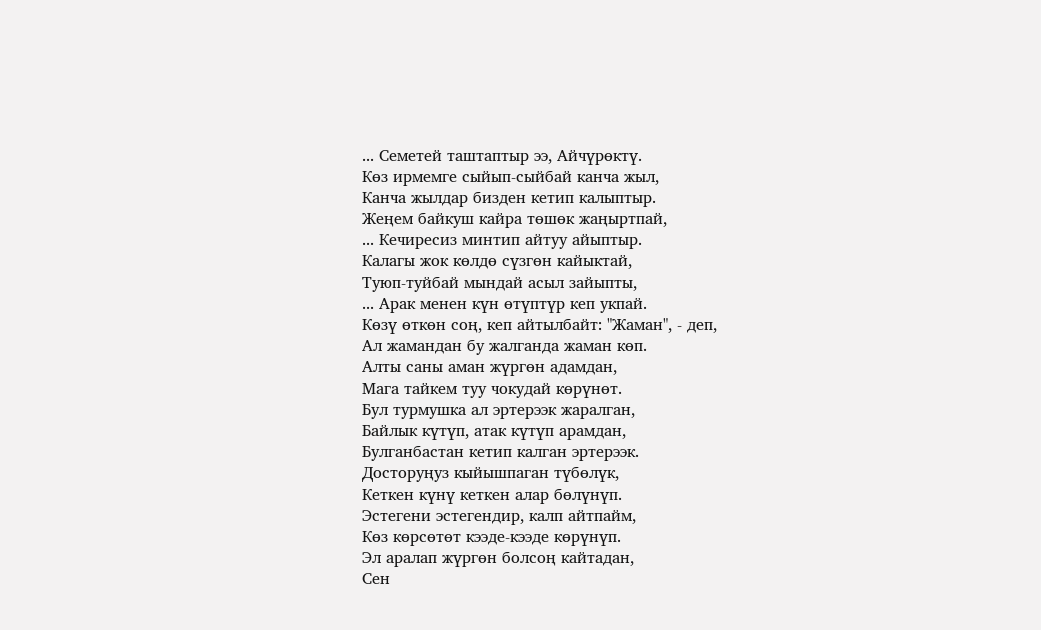... Семетей таштаптыр ээ, Айчүрөктү.
Көз ирмемге сыйып-сыйбай канча жыл,
Канча жылдар бизден кетип калыптыр.
Жеңем байкуш кайра төшөк жаңыртпай,
... Кечиресиз минтип айтуу айыптыр.
Калагы жок көлдө сүзгөн кайыктай,
Туюп-туйбай мындай асыл зайыпты,
... Арак менен күн өтүптүр кеп укпай.
Көзү өткөн соң, кеп айтылбайт: "Жаман", - деп,
Ал жамандан бу жалганда жаман көп.
Алты саны аман жүргөн адамдан,
Мага тайкем туу чокудай көрүнөт.
Бул турмушка ал эртерээк жаралган,
Байлык күтүп, атак күтүп арамдан,
Булганбастан кетип калган эртерээк.
Досторуңуз кыйышпаган түбөлүк,
Кеткен күнү кеткен алар бөлүнүп.
Эстегени эстегендир, калп айтпайм,
Көз көрсөтөт кээде-кээде көрүнүп.
Эл аралап жүргөн болсоң кайтадан,
Сен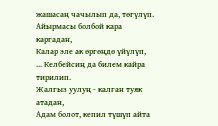жашасаң чачылып да, төгүлүп.
Айырмасы болбой кара каргадан,
Калар эле ак өргөңдө үйүлүп,
... Келбейсиң да билем кайра тирилип.
Жалгыз уулуң - калган туяк атадан,
Адам болот, кепил түшүп айта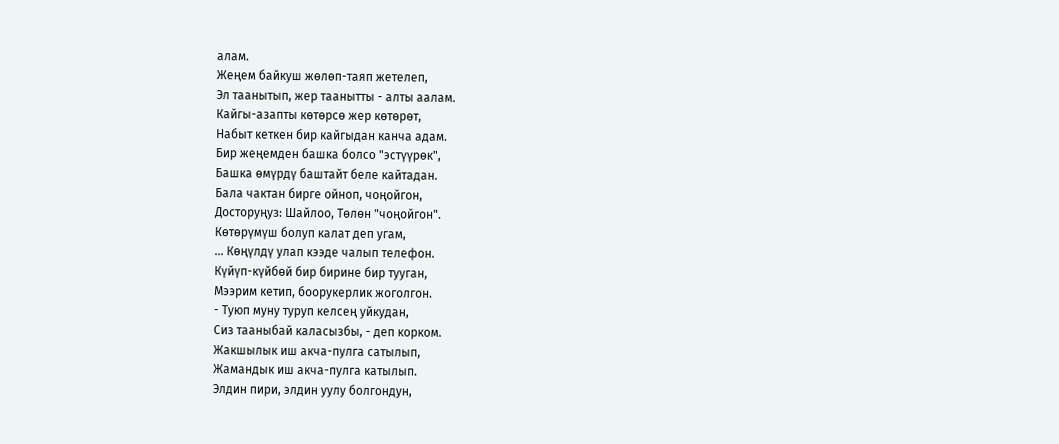алам.
Жеңем байкуш жөлөп-таяп жетелеп,
Эл таанытып, жер таанытты - алты аалам.
Кайгы-азапты көтөрсө жер көтөрөт,
Набыт кеткен бир кайгыдан канча адам.
Бир жеңемден башка болсо "эстүүрөк",
Башка өмүрдү баштайт беле кайтадан.
Бала чактан бирге ойноп, чоңойгон,
Досторуңуз: Шайлоо, Төлөн "чоңойгон".
Көтөрүмүш болуп калат деп угам,
... Көңүлдү улап кээде чалып телефон.
Күйүп-күйбөй бир бирине бир тууган,
Мээрим кетип, боорукерлик жоголгон.
- Туюп муну туруп келсең уйкудан,
Сиз тааныбай каласызбы, - деп корком.
Жакшылык иш акча-пулга сатылып,
Жамандык иш акча-пулга катылып.
Элдин пири, элдин уулу болгондун,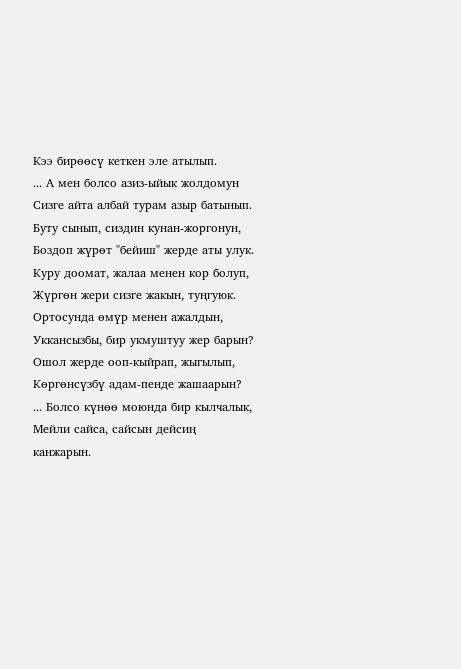Кээ бирөөсү кеткен эле атылып.
... А мен болсо азиз-ыйык жолдомун
Сизге айта албай турам азыр батынып.
Буту сынып, сиздин кунан-жоргонун,
Боздоп жүрөт "бейиш" жерде аты улук.
Куру доомат, жалаа менен кор болуп,
Жүргөн жери сизге жакын, туңгуюк.
Ортосунда өмүр менен ажалдын,
Уккансызбы, бир укмуштуу жер барын?
Ошол жерде ооп-кыйрап, жыгылып,
Көргөнсүзбү адам-пенде жашаарын?
... Болсо күнөө моюнда бир кылчалык,
Мейли сайса, сайсын дейсиң канжарын.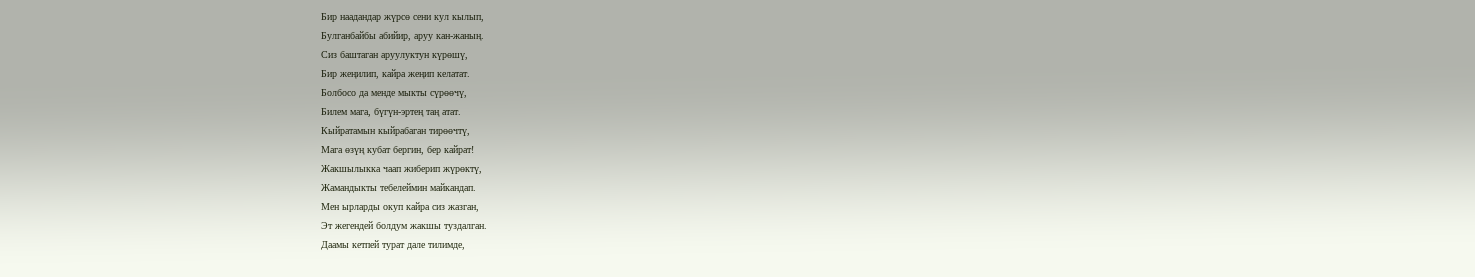Бир наадандар жүрсө сени кул кылып,
Булганбайбы абийир, аруу кан-жаның.
Сиз баштаган аруулуктун күрөшү,
Бир жеңилип, кайра жеңип келатат.
Болбосо да менде мыкты сүрөөчү,
Билем мага, бүгүн-эртең таң атат.
Кыйратамын кыйрабаган тирөөчтү,
Мага өзүң кубат бергин, бер кайрат!
Жакшылыкка чаап жиберип жүрөктү,
Жамандыкты тебелеймин майкандап.
Мен ырларды окуп кайра сиз жазган,
Эт жегендей болдум жакшы туздалган.
Даамы кетпей турат дале тилимде,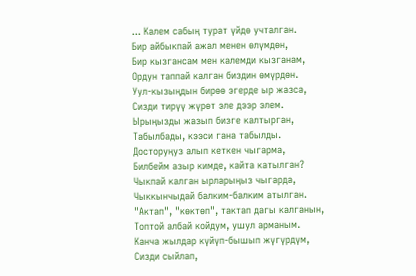... Калем сабың турат үйдө учталган.
Бир айбыкпай ажал менен өлүмдөн,
Бир кызгансам мен калемди кызганам,
Ордун таппай калган биздин өмүрдөн.
Уул-кызыңдын бирөө эгерде ыр жазса,
Сизди тирүү жүрөт эле дээр элем.
Ырыңызды жазып бизге калтырган,
Табылбады, кээси гана табылды.
Досторуңуз алып кеткен чыгарма,
Билбейм азыр кимде, кайта катылган?
Чыкпай калган ырларыңыз чыгарда,
Чыккынчыдай балким-балким атылган.
"Актап", "көктөп", тактап дагы калганын,
Топтой албай койдум, ушул арманым.
Канча жылдар күйүп-бышып жүгүрдүм,
Сизди сыйлап,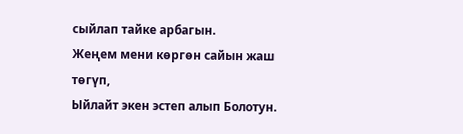сыйлап тайке арбагын.
Жеңем мени көргөн сайын жаш төгүп,
Ыйлайт экен эстеп алып Болотун.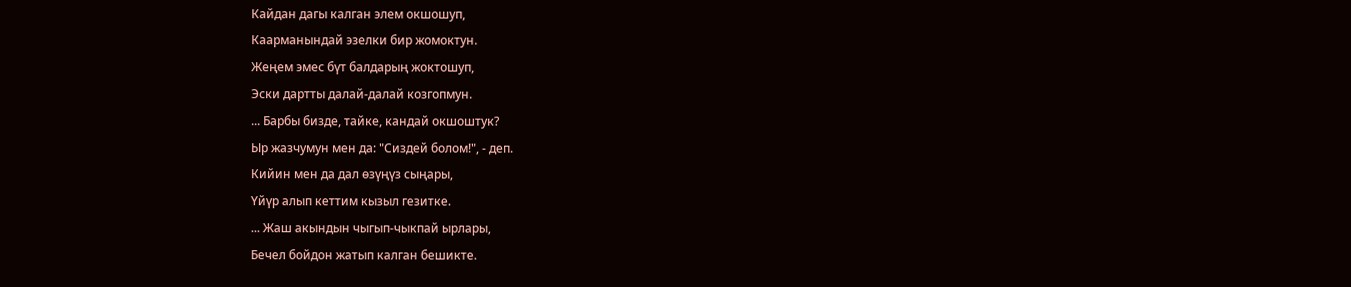Кайдан дагы калган элем окшошуп,
Каарманындай эзелки бир жомоктун.
Жеңем эмес бүт балдарың жоктошуп,
Эски дартты далай-далай козгопмун.
... Барбы бизде, тайке, кандай окшоштук?
Ыр жазчумун мен да: "Сиздей болом!", - деп.
Кийин мен да дал өзүңүз сыңары,
Үйүр алып кеттим кызыл гезитке.
... Жаш акындын чыгып-чыкпай ырлары,
Бечел бойдон жатып калган бешикте.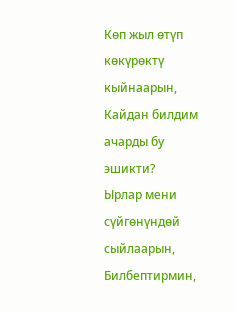Көп жыл өтүп көкүрөктү кыйнаарын,
Кайдан билдим ачарды бу эшикти?
Ырлар мени сүйгөнүндөй сыйлаарын,
Билбептирмин,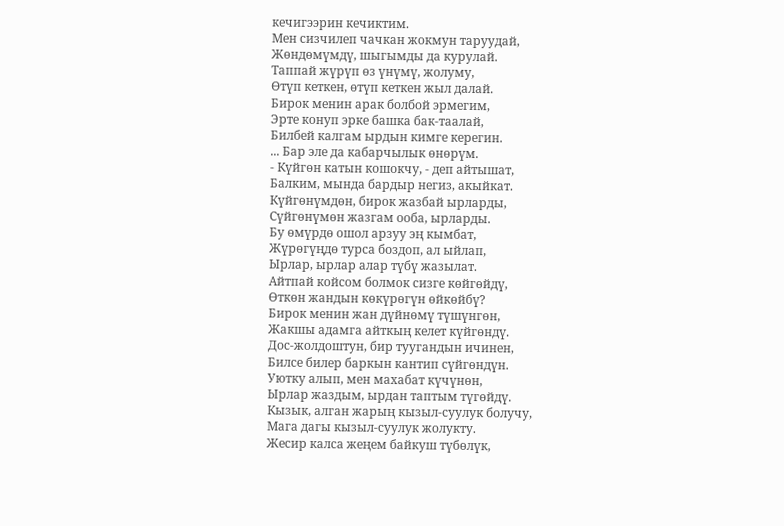кечигээрин кечиктим.
Мен сизчилеп чачкан жокмун таруудай,
Жөндөмүмдү, шыгымды да курулай.
Таппай жүрүп өз үнүмү, жолуму,
Өтүп кеткен, өтүп кеткен жыл далай.
Бирок менин арак болбой эрмегим,
Эрте конуп эрке башка бак-таалай,
Билбей калгам ырдын кимге керегин.
... Бар эле да кабарчылык өнөрүм.
- Күйгөн катын кошокчу, - деп айтышат,
Балким, мында бардыр негиз, акыйкат.
Күйгөнүмдөн, бирок жазбай ырларды,
Сүйгөнүмөн жазгам ооба, ырларды.
Бу өмүрдө ошол арзуу эң кымбат,
Жүрөгүңдө турса боздоп, ал ыйлап,
Ырлар, ырлар алар түбү жазылат.
Айтпай койсом болмок сизге көйгөйдү,
Өткөн жандын көкүрөгүн өйкөйбү?
Бирок менин жан дүйнөмү түшүнгөн,
Жакшы адамга айткың келет күйгөндү.
Дос-жолдоштун, бир туугандын ичинен,
Билсе билер баркын кантип сүйгөндүн.
Уютку алып, мен махабат күчүнөн,
Ырлар жаздым, ырдан таптым түгөйдү.
Кызык, алган жарың кызыл-суулук болучу,
Мага дагы кызыл-суулук жолукту.
Жесир калса жеңем байкуш түбөлүк,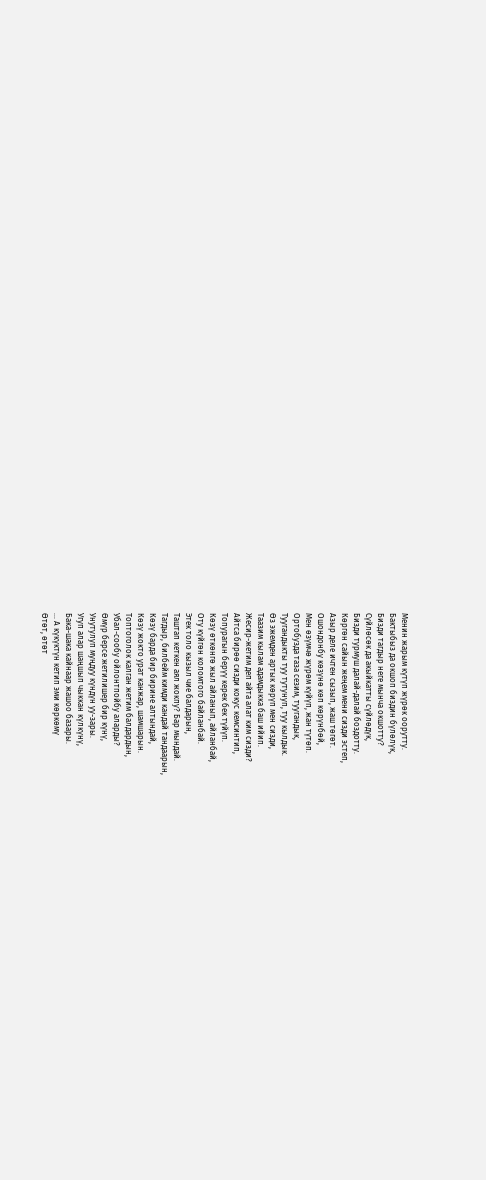Менин жарым күтүп жүрөк оорутту.
Бактыбыз да окшоп биздин бүлөлүк,
Бизди тагдыр неге мынча окшотту?
Сүйлөсөк да акыйкатты сүйлөдүк,
Бизди турмуш далай-далай боздотту.
Көргөн сайын жеңем мени сизди эстеп,
Азыр деле ичтен сызып, жаш төгөт.
Ошондонбу көзүнө көп көрүнбөй,
Мен өзүмчө жүрөм күйүп, жан түтөп.
Ортобузда таза сезим, туугандык,
Туугандыкты туу тутунуп, туу кылдык.
Өз эжемден артык көрүп мен сизди,
Таазим кылам адамдыкка баш ийип.
Жесир-жетим деп айта алат ким сизди?
Айтса бирөө сизди кокус кемсинтип,
Топурагын берүү керек бек түйүп.
Көзү өткөнгө жыл айланып, айланбай,
Оту күйгөн коломтого байланбай.
Этек толо кызыл чие балдарын,
Таштап кеткен аял жокпу? Бар мындай.
Тагдыр, билбейм кимди кандай тандаарын,
Көзү барда бир бирине алтындай,
Көзү жокто урат канжар, шамшарын.
Топтоголок калган жетим балдардын,
Убал-сообу ойлонтпойбу аларды?
Өмүр берсе жетилишер бир күнү,
Унутулуп муңдуу күндүн уу-зары.
Угуп алар шаңшып чыккан күлкүнү,
Бака-шака кайнаар жашоо базары.
... А күкүктүн кетип эми көркөмү
Өтөт, өтөт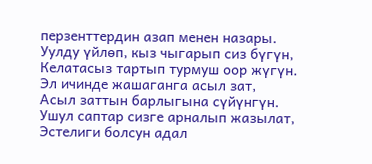перзенттердин азап менен назары.
Уулду үйлөп, кыз чыгарып сиз бүгүн,
Келатасыз тартып турмуш оор жүгүн.
Эл ичинде жашаганга асыл зат,
Асыл заттын барлыгына сүйүнгүн.
Ушул саптар сизге арналып жазылат,
Эстелиги болсун адал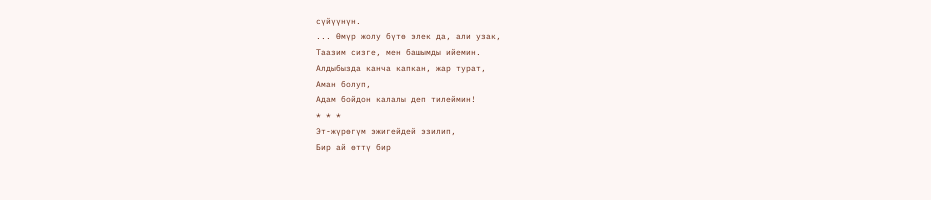сүйүүнүн.
... Өмүр жолу бүтө элек да, али узак,
Таазим сизге, мен башымды ийемин.
Алдыбызда канча капкан, жар турат,
Аман болуп,
Адам бойдон калалы деп тилеймин!
* * *
Эт-жүрөгүм эжигейдей эзилип,
Бир ай өттү бир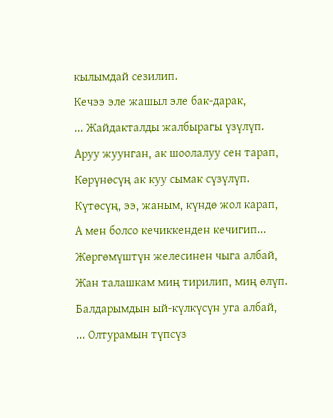кылымдай сезилип.
Кечээ эле жашыл эле бак-дарак,
... Жайдакталды жалбырагы үзүлүп.
Аруу жуунган, ак шоолалуу сен тарап,
Көрүнөсүң ак куу сымак сүзүлүп.
Күтөсүң, ээ, жаным, күндө жол карап,
А мен болсо кечиккенден кечигип...
Жөргөмүштүн желесинен чыга албай,
Жан талашкам миң тирилип, миң өлүп.
Балдарымдын ый-күлкүсүн уга албай,
... Олтурамын түпсүз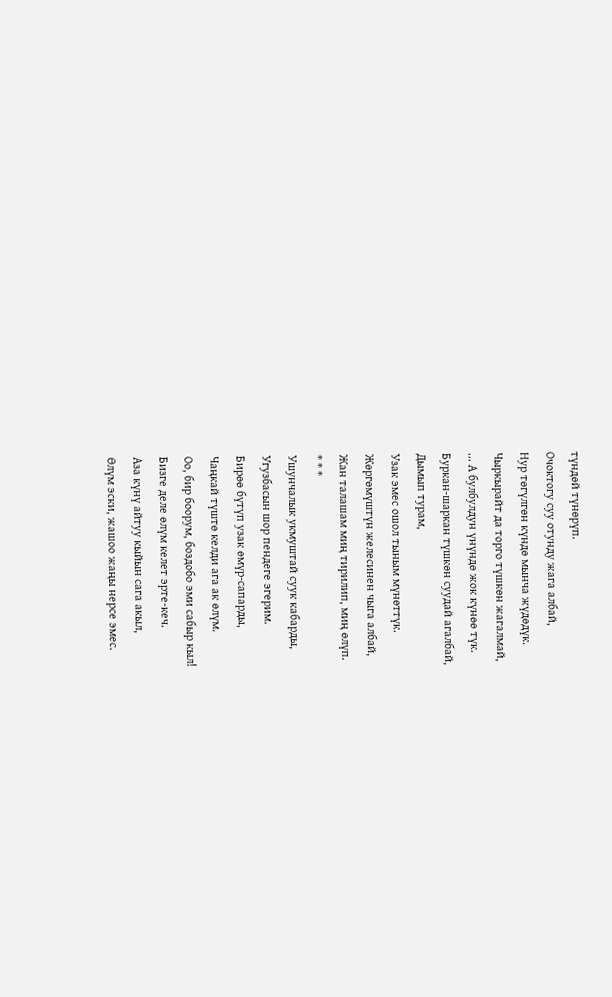түндөй түнөрүп.
Очоктогу суу отунду жага албай,
Нур төгүлгөн күндө мынча жүдөдүк.
Чыркырайт да торго түшкөн жагалмай,
... А булбулдун үнүндө жок күнөө түк.
Буркан-шаркан түшкөн суудай агалбай,
Дымып турам,
Узак эмес ошол тыным мүнөттүк.
Жөргөмүштүн желесинен чыга албай,
Жан талашам миң тирилип, миң өлүп.
* * *
Ушунчалык укмуштай суук кабарды,
Угузбасын шор пендеге эгерим.
Бирөө бүтүп узак өмүр-сапарды,
Чаңкай түштө келди ага ак өлүм.
Оо, бир боорум, боздобо эми сабыр кыл!
Бизге деле өлүм келет эрте-кеч.
Аза күнү айтуу кыйын сага акыл,
Өлүм эски, жашоо жаңы нерсе эмес.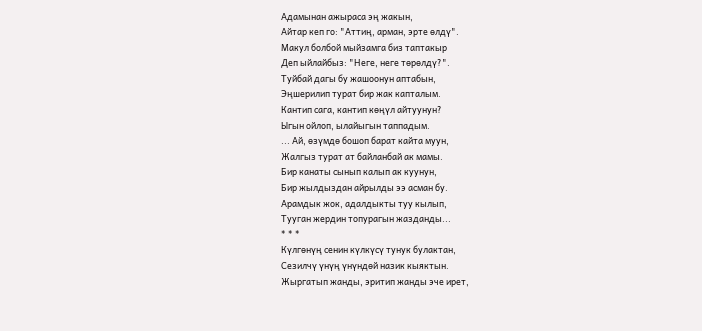Адамынан ажыраса эң жакын,
Айтар кеп го: "Аттиң, арман, эрте өлдү".
Макул болбой мыйзамга биз таптакыр
Деп ыйлайбыз: "Неге, неге төрөлдү?".
Туйбай дагы бу жашоонун аптабын,
Эңшерилип турат бир жак капталым.
Кантип сага, кантип көңүл айтуунун?
Ыгын ойлоп, ылайыгын таппадым.
... Ай, өзүмдө бошоп барат кайта муун,
Жалгыз турат ат байланбай ак мамы.
Бир канаты сынып калып ак куунун,
Бир жылдыздан айрылды ээ асман бу.
Арамдык жок, адалдыкты туу кылып,
Тууган жердин топурагын жазданды...
* * *
Күлгөнүң сенин күлкүсү тунук булактан,
Сезилчү үнүң үнүндөй назик кыяктын.
Жыргатып жанды, эритип жанды эче ирет,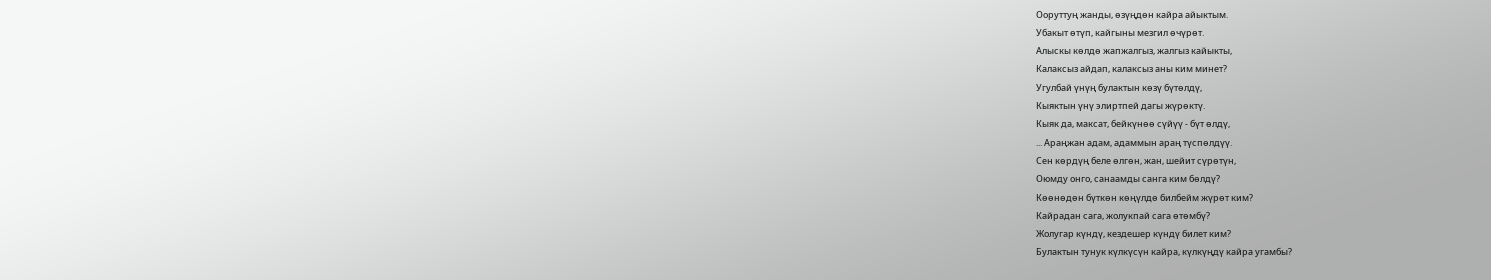Ооруттуң жанды, өзүңдөн кайра айыктым.
Убакыт өтүп, кайгыны мезгил өчүрөт.
Алыскы көлдө жапжалгыз, жалгыз кайыкты,
Калаксыз айдап, калаксыз аны ким минет?
Угулбай үнүң булактын көзү бүтөлдү,
Кыяктын үнү элиртпей дагы жүрөктү.
Кыяк да, максат, бейкүнөө сүйүү - бүт өлдү,
... Араңжан адам, адаммын араң түспөлдүү.
Сен көрдүң беле өлгөн, жан, шейит сүрөтүн,
Оюмду онго, санаамды санга ким бөлдү?
Көөнөдөн бүткөн көңүлдө билбейм жүрөт ким?
Кайрадан сага, жолукпай сага өтөмбү?
Жолугар күндү, кездешер күндү билет ким?
Булактын тунук күлкүсүн кайра, күлкүңдү кайра угамбы?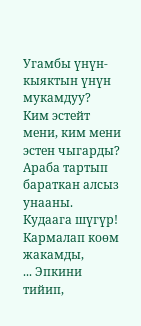Угамбы үнүн-кыяктын үнүн мукамдуу?
Ким эстейт мени, ким мени эстен чыгарды?
Араба тартып бараткан алсыз унааны.
Кудаага шүгүр! Кармалап коөм жакамды,
... Эпкини тийип,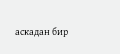аскадан бир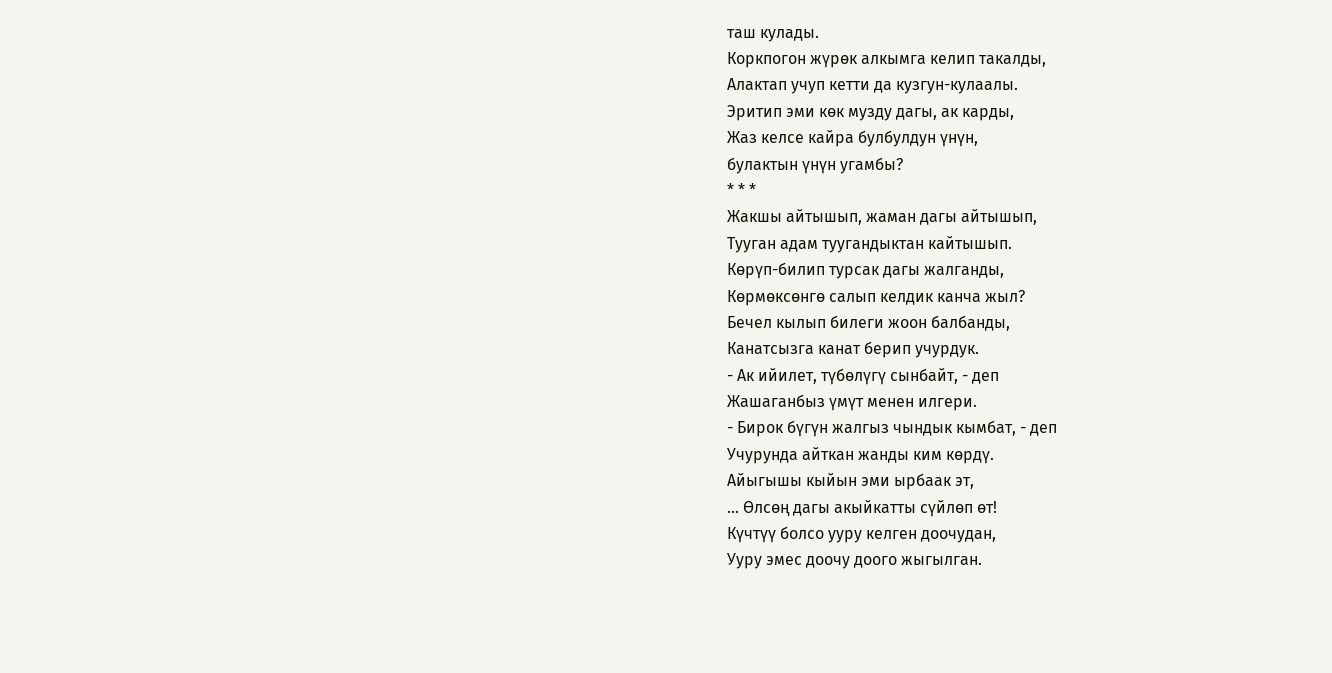таш кулады.
Коркпогон жүрөк алкымга келип такалды,
Алактап учуп кетти да кузгун-кулаалы.
Эритип эми көк музду дагы, ак карды,
Жаз келсе кайра булбулдун үнүн,
булактын үнүн угамбы?
* * *
Жакшы айтышып, жаман дагы айтышып,
Тууган адам туугандыктан кайтышып.
Көрүп-билип турсак дагы жалганды,
Көрмөксөнгө салып келдик канча жыл?
Бечел кылып билеги жоон балбанды,
Канатсызга канат берип учурдук.
- Ак ийилет, түбөлүгү сынбайт, - деп
Жашаганбыз үмүт менен илгери.
- Бирок бүгүн жалгыз чындык кымбат, - деп
Учурунда айткан жанды ким көрдү.
Айыгышы кыйын эми ырбаак эт,
... Өлсөң дагы акыйкатты сүйлөп өт!
Күчтүү болсо ууру келген доочудан,
Ууру эмес доочу доого жыгылган.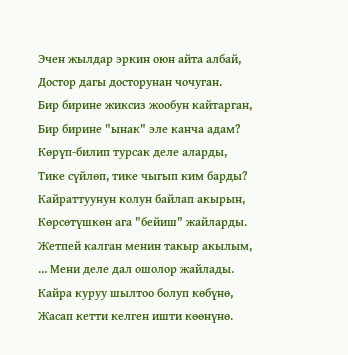Эчен жылдар эркин оюн айта албай,
Достор дагы досторунан чочуган.
Бир бирине жиксиз жообун кайтарган,
Бир бирине "ынак" эле канча адам?
Көрүп-билип турсак деле аларды,
Тике сүйлөп, тике чыгып ким барды?
Кайраттуунун колун байлап акырын,
Көрсөтүшкөн ага "бейиш" жайларды.
Жетпей калган менин такыр акылым,
... Мени деле дал ошолор жайлады.
Кайра куруу шылтоо болуп көбүнө,
Жасап кетти келген ишти көөнүнө.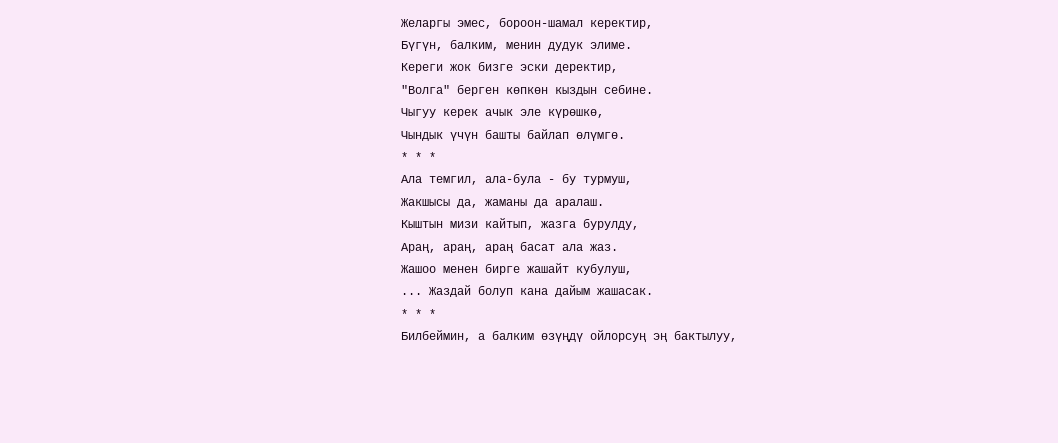Желаргы эмес, бороон-шамал керектир,
Бүгүн, балким, менин дудук элиме.
Кереги жок бизге эски деректир,
"Волга" берген көпкөн кыздын себине.
Чыгуу керек ачык эле күрөшкө,
Чындык үчүн башты байлап өлүмгө.
* * *
Ала темгил, ала-була - бу турмуш,
Жакшысы да, жаманы да аралаш.
Кыштын мизи кайтып, жазга бурулду,
Араң, араң, араң басат ала жаз.
Жашоо менен бирге жашайт кубулуш,
... Жаздай болуп кана дайым жашасак.
* * *
Билбеймин, а балким өзүңдү ойлорсуң эң бактылуу,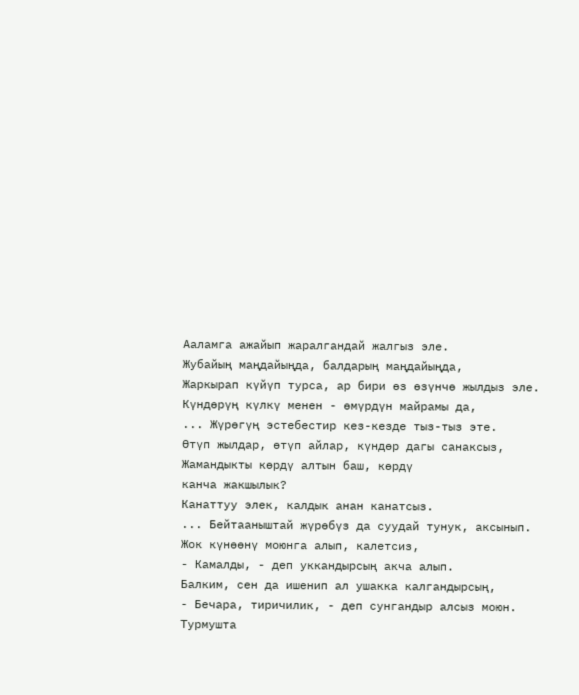Ааламга ажайып жаралгандай жалгыз эле.
Жубайың маңдайыңда, балдарың маңдайыңда,
Жаркырап күйүп турса, ар бири өз өзүнчө жылдыз эле.
Күндөрүң күлкү менен - өмүрдүн майрамы да,
... Жүрөгүң эстебестир кез-кезде тыз-тыз эте.
Өтүп жылдар, өтүп айлар, күндөр дагы санаксыз,
Жамандыкты көрдү алтын баш, көрдү
канча жакшылык?
Канаттуу элек, калдык анан канатсыз.
... Бейтааныштай жүрөбүз да суудай тунук, аксынып.
Жок күнөөнү моюнга алып, калетсиз,
- Камалды, - деп уккандырсың акча алып.
Балким, сен да ишенип ал ушакка калгандырсың,
- Бечара, тиричилик, - деп сунгандыр алсыз моюн.
Турмушта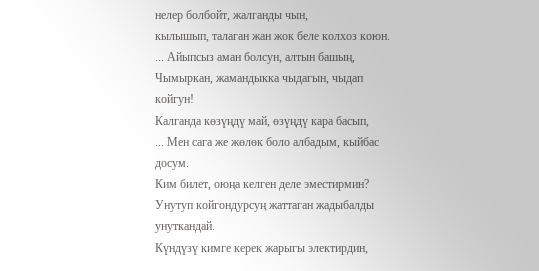нелер болбойт, жалганды чын,
кылышып, талаган жан жок беле колхоз коюн.
... Айыпсыз аман болсун, алтын башың,
Чымыркан, жамандыкка чыдагын, чыдап койгун!
Калганда көзүңдү май, өзүңдү кара басып,
... Мен сага же жөлөк боло албадым, кыйбас досум.
Ким билет, оюңа келген деле эместирмин?
Унутуп койгондурсуң жаттаган жадыбалды унуткандай.
Күндүзү кимге керек жарыгы электирдин,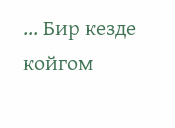... Бир кезде койгом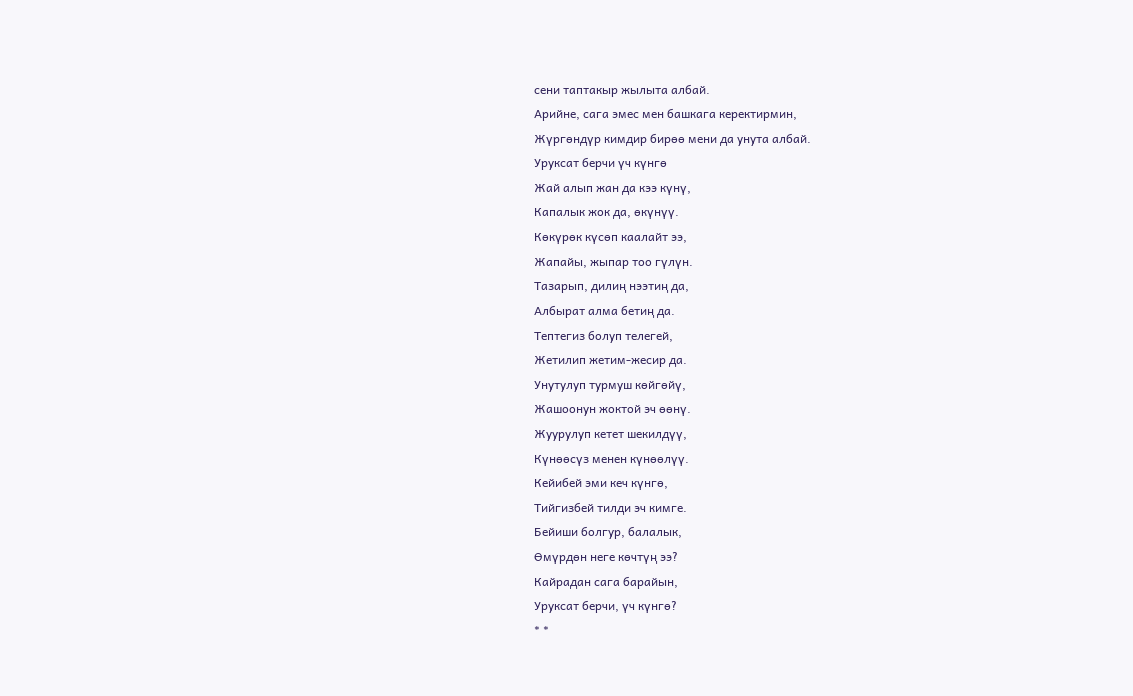сени таптакыр жылыта албай.
Арийне, сага эмес мен башкага керектирмин,
Жүргөндүр кимдир бирөө мени да унута албай.
Уруксат берчи үч күнгө
Жай алып жан да кээ күнү,
Капалык жок да, өкүнүү.
Көкүрөк күсөп каалайт ээ,
Жапайы, жыпар тоо гүлүн.
Тазарып, дилиң нээтиң да,
Албырат алма бетиң да.
Тептегиз болуп телегей,
Жетилип жетим-жесир да.
Унутулуп турмуш көйгөйү,
Жашоонун жоктой эч өөнү.
Жуурулуп кетет шекилдүү,
Күнөөсүз менен күнөөлүү.
Кейибей эми кеч күнгө,
Тийгизбей тилди эч кимге.
Бейиши болгур, балалык,
Өмүрдөн неге көчтүң ээ?
Кайрадан сага барайын,
Уруксат берчи, үч күнгө?
* *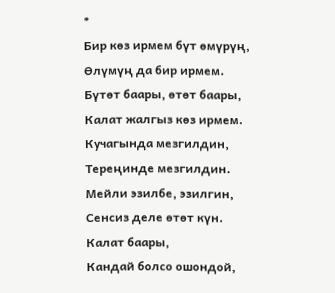*
Бир көз ирмем бүт өмүрүң,
Өлүмүң да бир ирмем.
Бүтөт баары, өтөт баары,
Калат жалгыз көз ирмем.
Кучагында мезгилдин,
Тереңинде мезгилдин.
Мейли эзилбе, эзилгин,
Сенсиз деле өтөт күн.
Калат баары,
Кандай болсо ошондой,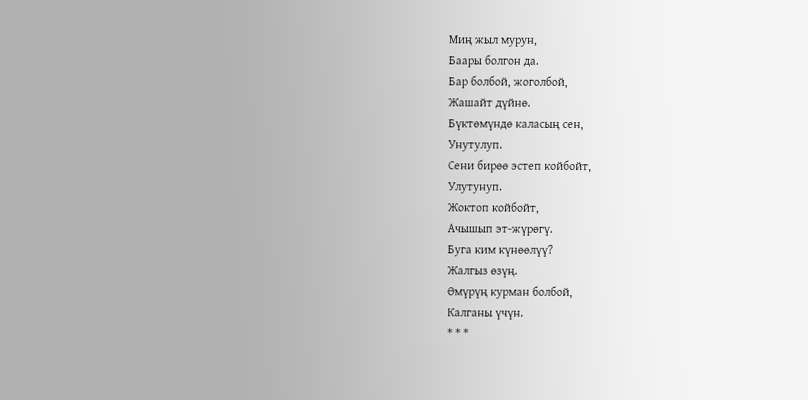Миң жыл мурун,
Баары болгон да.
Бар болбой, жоголбой,
Жашайт дүйнө.
Бүктөмүндө каласың сен,
Унутулуп.
Сени бирөө эстеп койбойт,
Улутунуп.
Жоктоп койбойт,
Ачышып эт-жүрөгү.
Буга ким күнөөлүү?
Жалгыз өзүң.
Өмүрүң курман болбой,
Калганы үчүн.
* * *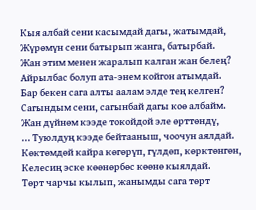Кыя албай сени касымдай дагы, жатымдай,
Жүрөмүн сени батырып жанга, батырбай.
Жан этим менен жаралып калган жан белең?
Айрылбас болуп ата-энем койгон атымдай.
Бар бекен сага алты аалам элде тең келген?
Сагындым сени, сагынбай дагы коө албайм.
Жан дүйнөм кээде токойдой эле өрттөндү,
... Туюлдуң кээде бейтааныш, чоочун аялдай.
Көктөмдөй кайра көгөрүп, гүлдөп, көрктөнгөн,
Келесиң эске көөнөрбөс көөнө кыялдай.
Төрт чарчы кылып, жанымды сага төрт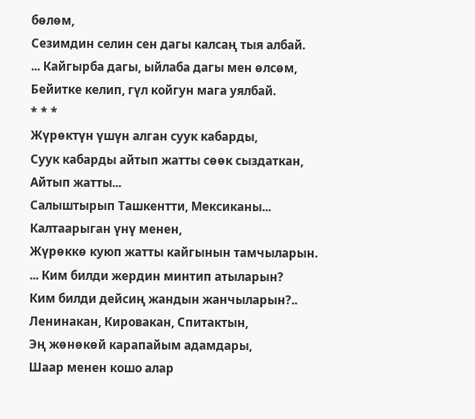бөлөм,
Сезимдин селин сен дагы калсаң тыя албай.
... Кайгырба дагы, ыйлаба дагы мен өлсөм,
Бейитке келип, гүл койгун мага уялбай.
* * *
Жүрөктүн үшүн алган суук кабарды,
Суук кабарды айтып жатты сөөк сыздаткан,
Айтып жатты...
Салыштырып Ташкентти, Мексиканы...
Калтаарыган үнү менен,
Жүрөккө куюп жатты кайгынын тамчыларын.
... Ким билди жердин минтип атыларын?
Ким билди дейсиң жандын жанчыларын?..
Ленинакан, Кировакан, Спитактын,
Эң жөнөкөй карапайым адамдары,
Шаар менен кошо алар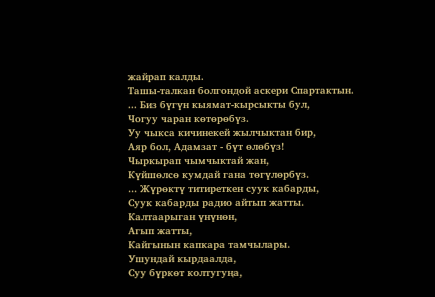жайрап калды.
Ташы-талкан болгондой аскери Спартактын.
... Биз бүгүн кыямат-кырсыкты бул,
Чогуу чаран көтөрөбүз.
Уу чыкса кичинекей жылчыктан бир,
Аяр бол, Адамзат - бүт өлөбүз!
Чыркырап чымчыктай жан,
Күйшөлсө кумдай гана төгүлөрбүз.
... Жүрөктү титиреткен суук кабарды,
Суук кабарды радио айтып жатты.
Калтаарыган үнүнөн,
Агып жатты,
Кайгынын капкара тамчылары.
Ушундай кырдаалда,
Суу бүркөт колтугуңа,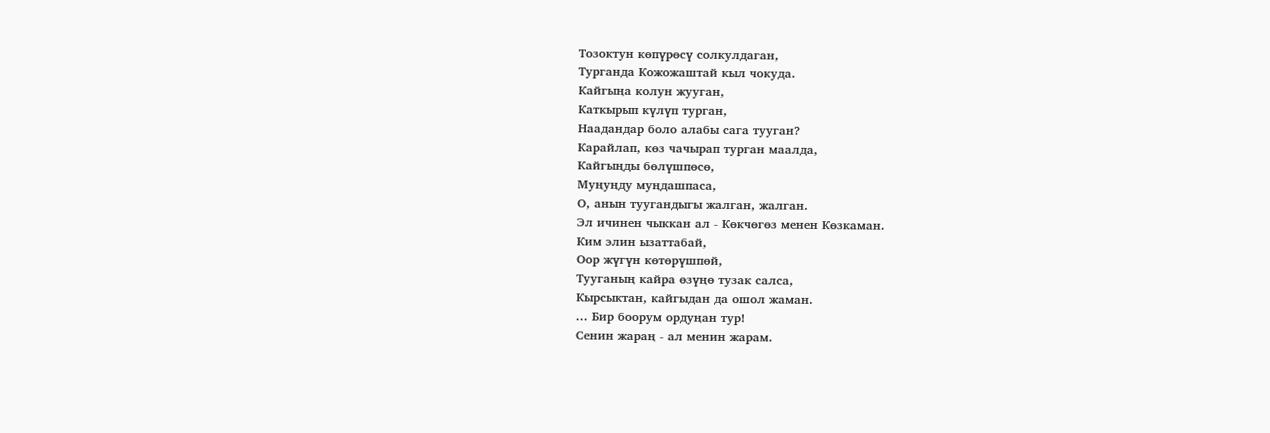Тозоктун көпүрөсү солкулдаган,
Турганда Кожожаштай кыл чокуда.
Кайгыңа колун жууган,
Каткырып күлүп турган,
Наадандар боло алабы сага тууган?
Карайлап, көз чачырап турган маалда,
Кайгыңды бөлүшпөсө,
Муңуңду муңдашпаса,
О, анын туугандыгы жалган, жалган.
Эл ичинен чыккан ал - Көкчөгөз менен Көзкаман.
Ким элин ызаттабай,
Оор жүгүн көтөрүшпөй,
Тууганың кайра өзүңө тузак салса,
Кырсыктан, кайгыдан да ошол жаман.
... Бир боорум ордуңан тур!
Сенин жараң - ал менин жарам.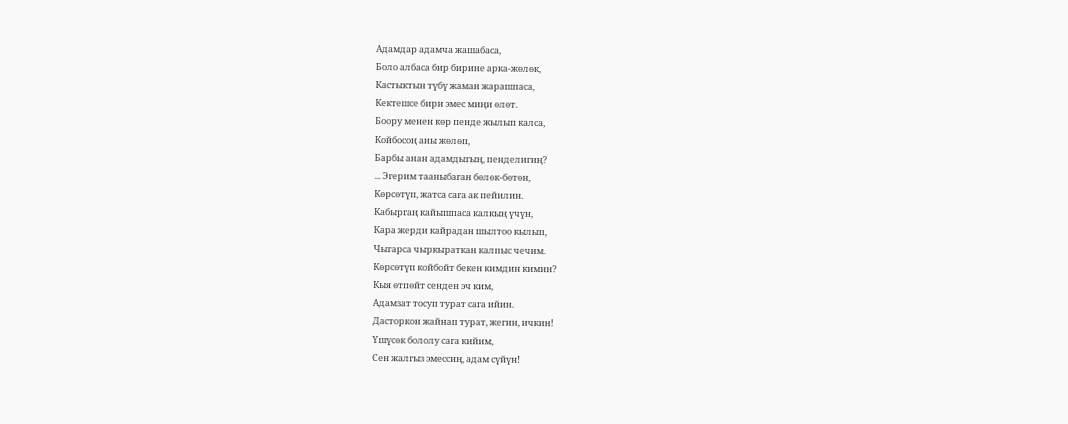Адамдар адамча жашабаса,
Боло албаса бир бирине арка-жөлөк,
Кастыктын түбү жаман жарашпаса,
Кектешсе бири эмес миңи өлөт.
Боору менен көр пенде жылып калса,
Койбосоң аны жөлөп,
Барбы анан адамдыгың, пенделигиң?
... Эгерим тааныбаган бөлөк-бөтөн,
Көрсөтүп, жатса сага ак пейилин.
Кабыргаң кайышпаса калкың үчүн,
Кара жерди кайрадан шылтоо кылып,
Чыгарса чыркыраткан калпыс чечим.
Көрсөтүп койбойт бекен кимдин кимин?
Кыя өтпөйт сенден эч ким,
Адамзат тосуп турат сага ийин.
Дасторкон жайнап турат, жегин, ичкин!
Үшүсөк бололу сага кийим,
Сен жалгыз эмессиң, адам сүйүн!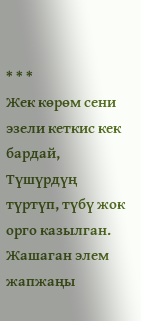* * *
Жек көрөм сени эзели кеткис кек бардай,
Түшүрдүң түртүп, түбү жок орго казылган.
Жашаган элем жапжаңы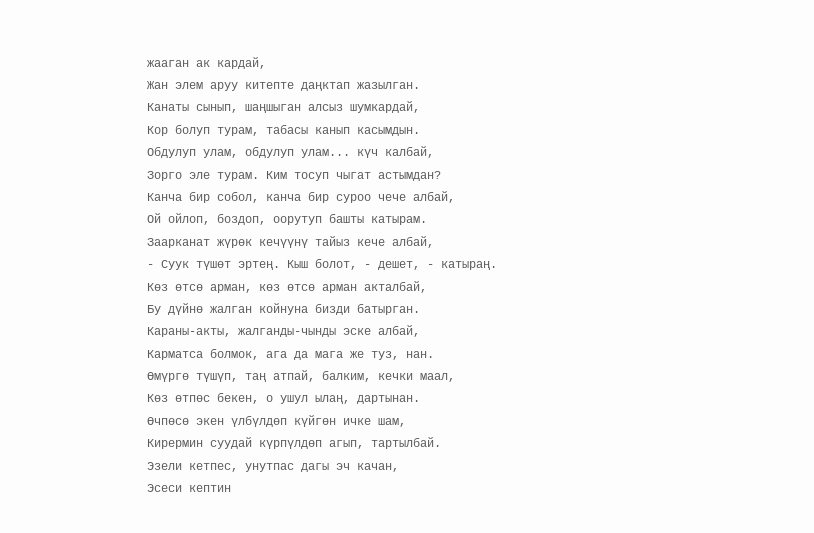жааган ак кардай,
Жан элем аруу китепте даңктап жазылган.
Канаты сынып, шаңшыган алсыз шумкардай,
Кор болуп турам, табасы канып касымдын.
Обдулуп улам, обдулуп улам... күч калбай,
Зорго эле турам. Ким тосуп чыгат астымдан?
Канча бир собол, канча бир суроо чече албай,
Ой ойлоп, боздоп, оорутуп башты катырам.
Заарканат жүрөк кечүүнү тайыз кече албай,
- Суук түшөт эртең. Кыш болот, - дешет, - катыраң.
Көз өтсө арман, көз өтсө арман акталбай,
Бу дүйнө жалган койнуна бизди батырган.
Караны-акты, жалганды-чынды эске албай,
Карматса болмок, ага да мага же туз, нан.
Өмүргө түшүп, таң атпай, балким, кечки маал,
Көз өтпөс бекен, о ушул ылаң, дартынан.
Өчпөсө экен үлбүлдөп күйгөн ичке шам,
Кирермин суудай күрпүлдөп агып, тартылбай.
Эзели кетпес, унутпас дагы эч качан,
Эсеси кептин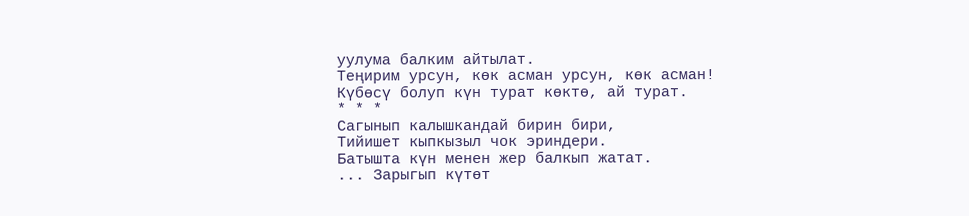уулума балким айтылат.
Теңирим урсун, көк асман урсун, көк асман!
Күбөсү болуп күн турат көктө, ай турат.
* * *
Сагынып калышкандай бирин бири,
Тийишет кыпкызыл чок эриндери.
Батышта күн менен жер балкып жатат.
... Зарыгып күтөт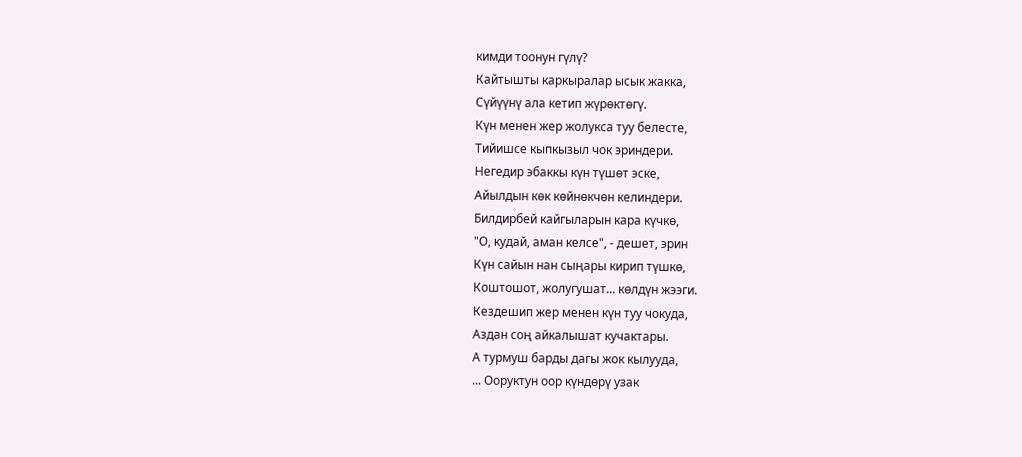кимди тоонун гүлү?
Кайтышты каркыралар ысык жакка,
Сүйүүнү ала кетип жүрөктөгү.
Күн менен жер жолукса туу белесте,
Тийишсе кыпкызыл чок эриндери.
Негедир эбаккы күн түшөт эске,
Айылдын көк көйнөкчөн келиндери.
Билдирбей кайгыларын кара күчкө,
"О, кудай, аман келсе", - дешет, эрин
Күн сайын нан сыңары кирип түшкө,
Коштошот, жолугушат... көлдүн жээги.
Кездешип жер менен күн туу чокуда,
Аздан соң айкалышат кучактары.
А турмуш барды дагы жок кылууда,
... Ооруктун оор күндөрү узак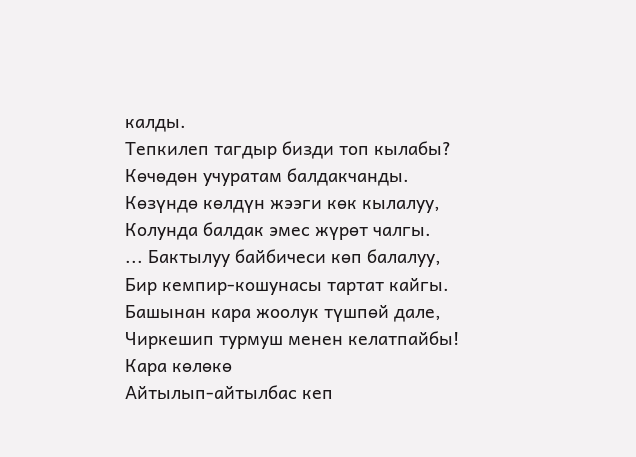калды.
Тепкилеп тагдыр бизди топ кылабы?
Көчөдөн учуратам балдакчанды.
Көзүндө көлдүн жээги көк кылалуу,
Колунда балдак эмес жүрөт чалгы.
... Бактылуу байбичеси көп балалуу,
Бир кемпир-кошунасы тартат кайгы.
Башынан кара жоолук түшпөй дале,
Чиркешип турмуш менен келатпайбы!
Кара көлөкө
Айтылып-айтылбас кеп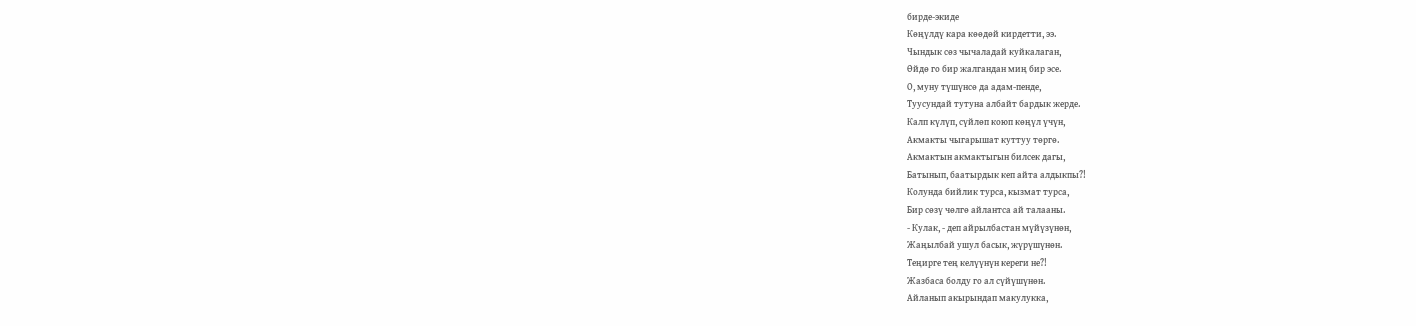бирде-экиде
Көңүлдү кара көөдөй кирдетти, ээ.
Чындык сөз чычаладай куйкалаган,
Өйдө го бир жалгандан миң бир эсе.
О, муну түшүнсө да адам-пенде,
Туусундай тутуна албайт бардык жерде.
Калп күлүп, сүйлөп коюп көңүл үчүн,
Акмакты чыгарышат куттуу төргө.
Акмактын акмактыгын билсек дагы,
Батынып, баатырдык кеп айта алдыкпы?!
Колунда бийлик турса, кызмат турса,
Бир сөзү чөлгө айлантса ай талааны.
- Кулак, - деп айрылбастан мүйүзүнөн,
Жаңылбай ушул басык, жүрүшүнөн.
Теңирге тең келүүнүн кереги не?!
Жазбаса болду го ал сүйүшүнөн.
Айланып акырындап макулукка,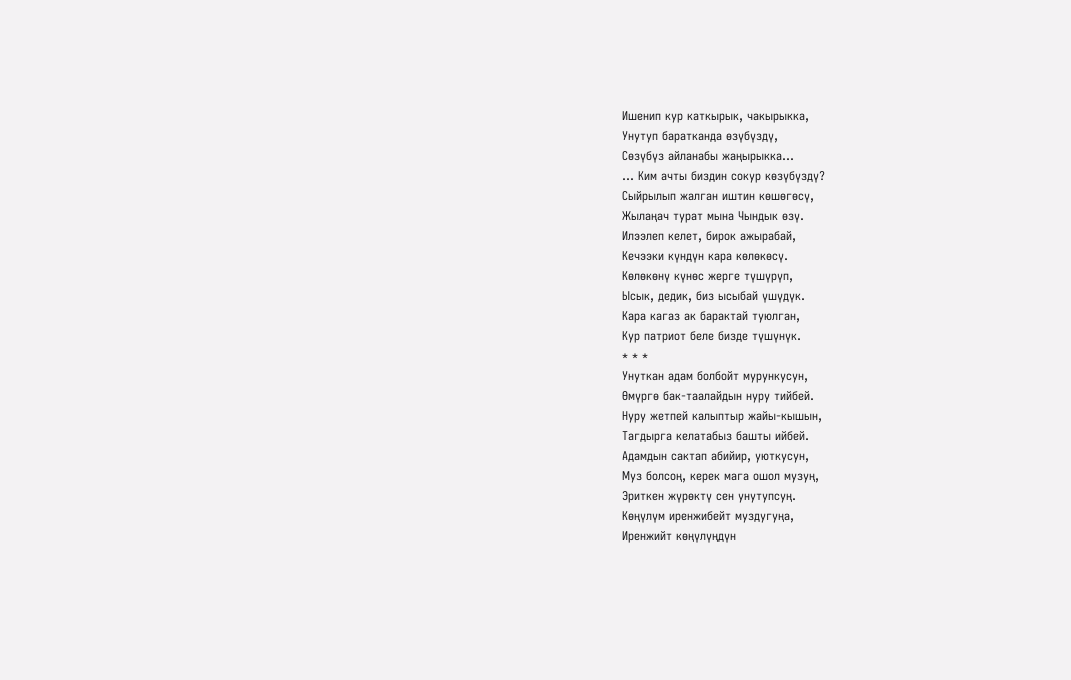Ишенип кур каткырык, чакырыкка,
Унутуп баратканда өзүбүздү,
Сөзүбүз айланабы жаңырыкка...
... Ким ачты биздин сокур көзүбүздү?
Сыйрылып жалган иштин көшөгөсү,
Жылаңач турат мына Чындык өзү.
Илээлеп келет, бирок ажырабай,
Кечээки күндүн кара көлөкөсү.
Көлөкөнү күнөс жерге түшүрүп,
Ысык, дедик, биз ысыбай үшүдүк.
Кара кагаз ак барактай туюлган,
Кур патриот беле бизде түшүнүк.
* * *
Унуткан адам болбойт мурункусун,
Өмүргө бак-таалайдын нуру тийбей.
Нуру жетпей калыптыр жайы-кышын,
Тагдырга келатабыз башты ийбей.
Адамдын сактап абийир, уюткусун,
Муз болсоң, керек мага ошол музуң,
Эриткен жүрөктү сен унутупсуң.
Көңүлүм иренжибейт муздугуңа,
Иренжийт көңүлүңдүн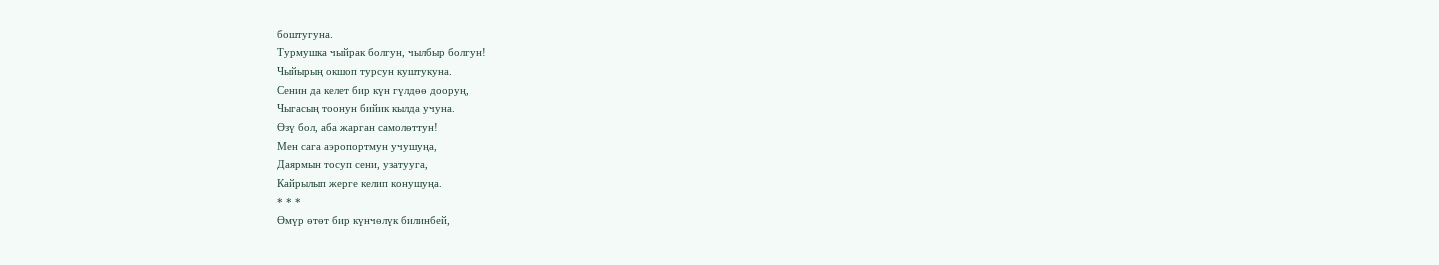боштугуна.
Турмушка чыйрак болгун, чылбыр болгун!
Чыйырың окшоп турсун куштукуна.
Сенин да келет бир күн гүлдөө дооруң,
Чыгасың тоонун бийик кылда учуна.
Өзү бол, аба жарган самолөттун!
Мен сага аэропортмун учушуңа,
Даярмын тосуп сени, узатууга,
Кайрылып жерге келип конушуңа.
* * *
Өмүр өтөт бир күнчөлүк билинбей,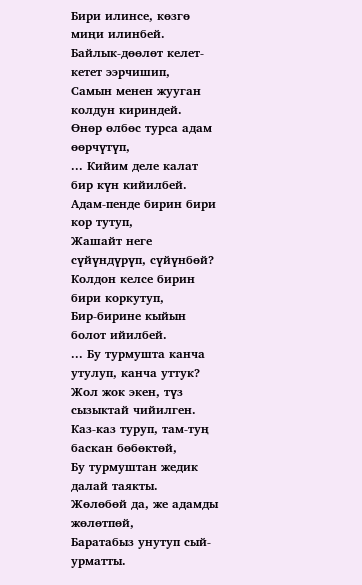Бири илинсе, көзгө миңи илинбей.
Байлык-дөөлөт келет-кетет ээрчишип,
Самын менен жууган колдун кириндей.
Өнөр өлбөс турса адам өөрчүтүп,
... Кийим деле калат бир күн кийилбей.
Адам-пенде бирин бири кор тутуп,
Жашайт неге сүйүндүрүп, сүйүнбөй?
Колдон келсе бирин бири коркутуп,
Бир-бирине кыйын болот ийилбей.
... Бу турмушта канча утулуп, канча уттук?
Жол жок экен, түз сызыктай чийилген.
Каз-каз туруп, там-туң баскан бөбөктөй,
Бу турмуштан жедик далай таякты.
Жөлөбөй да, же адамды жөлөтпөй,
Баратабыз унутуп сый-урматты.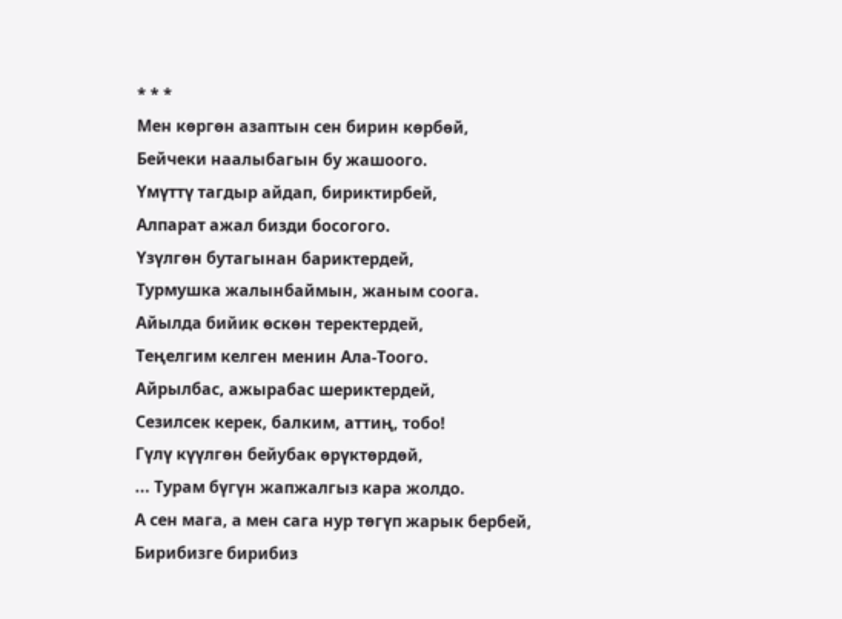* * *
Мен көргөн азаптын сен бирин көрбөй,
Бейчеки наалыбагын бу жашоого.
Үмүттү тагдыр айдап, бириктирбей,
Алпарат ажал бизди босогого.
Үзүлгөн бутагынан бариктердей,
Турмушка жалынбаймын, жаным соога.
Айылда бийик өскөн теректердей,
Теңелгим келген менин Ала-Тоого.
Айрылбас, ажырабас шериктердей,
Сезилсек керек, балким, аттиң, тобо!
Гүлү күүлгөн бейубак өрүктөрдөй,
... Турам бүгүн жапжалгыз кара жолдо.
А сен мага, а мен сага нур төгүп жарык бербей,
Бирибизге бирибиз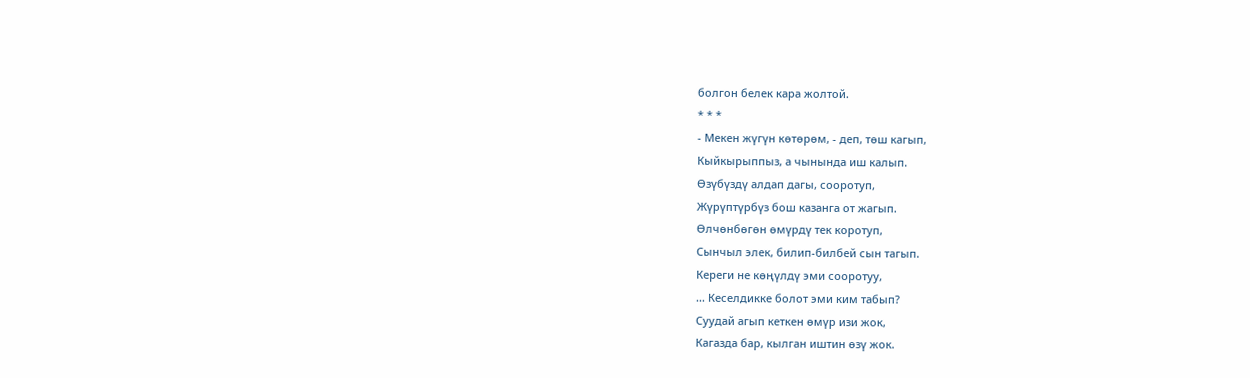болгон белек кара жолтой.
* * *
- Мекен жүгүн көтөрөм, - деп, төш кагып,
Кыйкырыппыз, а чынында иш калып.
Өзүбүздү алдап дагы, сооротуп,
Жүрүптүрбүз бош казанга от жагып.
Өлчөнбөгөн өмүрдү тек коротуп,
Сынчыл элек, билип-билбей сын тагып.
Кереги не көңүлдү эми сооротуу,
... Кеселдикке болот эми ким табып?
Суудай агып кеткен өмүр изи жок,
Кагазда бар, кылган иштин өзү жок.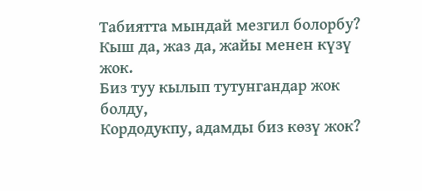Табиятта мындай мезгил болорбу?
Кыш да, жаз да, жайы менен күзү жок.
Биз туу кылып тутунгандар жок болду,
Кордодукпу, адамды биз көзү жок?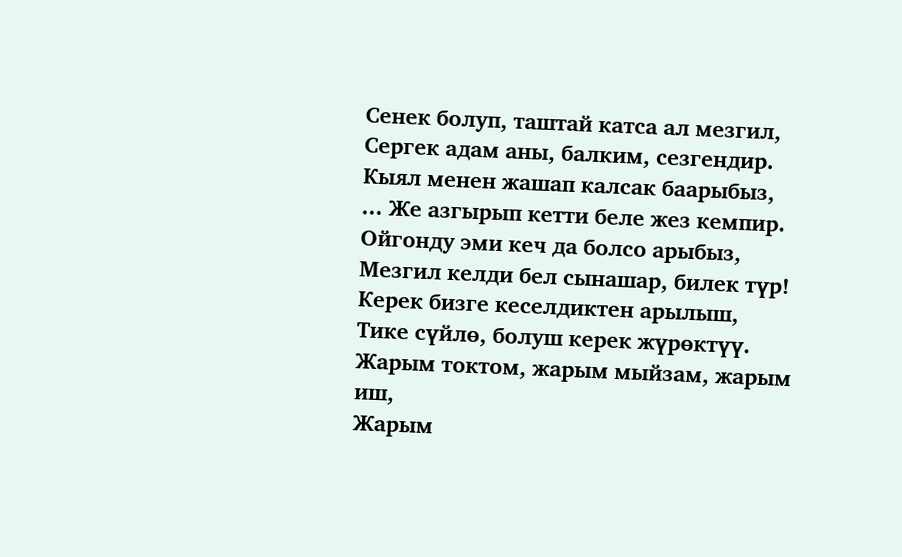Сенек болуп, таштай катса ал мезгил,
Сергек адам аны, балким, сезгендир.
Кыял менен жашап калсак баарыбыз,
... Же азгырып кетти беле жез кемпир.
Ойгонду эми кеч да болсо арыбыз,
Мезгил келди бел сынашар, билек түр!
Керек бизге кеселдиктен арылыш,
Тике сүйлө, болуш керек жүрөктүү.
Жарым токтом, жарым мыйзам, жарым иш,
Жарым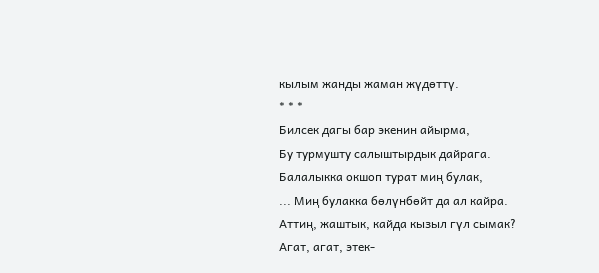кылым жанды жаман жүдөттү.
* * *
Билсек дагы бар экенин айырма,
Бу турмушту салыштырдык дайрага.
Балалыкка окшоп турат миң булак,
... Миң булакка бөлүнбөйт да ал кайра.
Аттиң, жаштык, кайда кызыл гүл сымак?
Агат, агат, этек-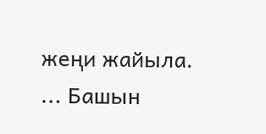жеңи жайыла.
... Башын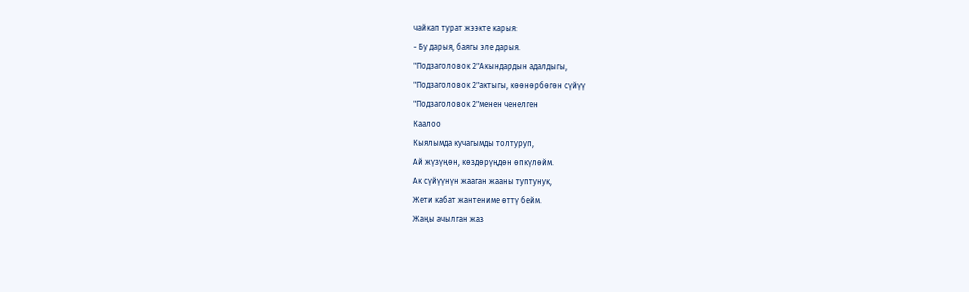чайкап турат жээкте карыя:
- Бу дарыя, баягы эле дарыя.
"Подзаголовок 2"Акындардын адалдыгы,
"Подзаголовок 2"актыгы, көөнөрбөгөн сүйүү
"Подзаголовок 2"менен ченелген
Каалоо
Кыялымда кучагымды толтуруп,
Ай жүзүңөн, көздөрүңдөн өпкүлөйм.
Ак сүйүүнүн жааган жааны туптунук,
Жети кабат жантениме өттү бейм.
Жаңы ачылган жаз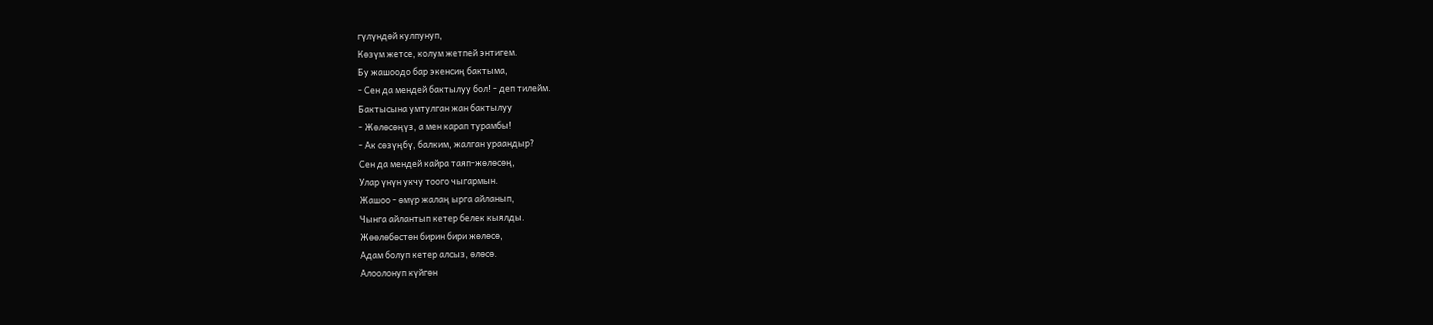гүлүндөй кулпунуп,
Көзүм жетсе, колум жетпей энтигем.
Бу жашоодо бар экенсиң бактыма,
- Сен да мендей бактылуу бол! - деп тилейм.
Бактысына умтулган жан бактылуу
- Жөлөсөңүз, а мен карап турамбы!
- Ак сөзүңбү, балким, жалган ураандыр?
Сен да мендей кайра таяп-жөлөсөң,
Улар үнүн укчу тоого чыгармын.
Жашоо - өмүр жалаң ырга айланып,
Чынга айлантып кетер белек кыялды.
Жөөлөбөстөн бирин бири жөлөсө,
Адам болуп кетер алсыз, өлөсө.
Алоолонуп күйгөн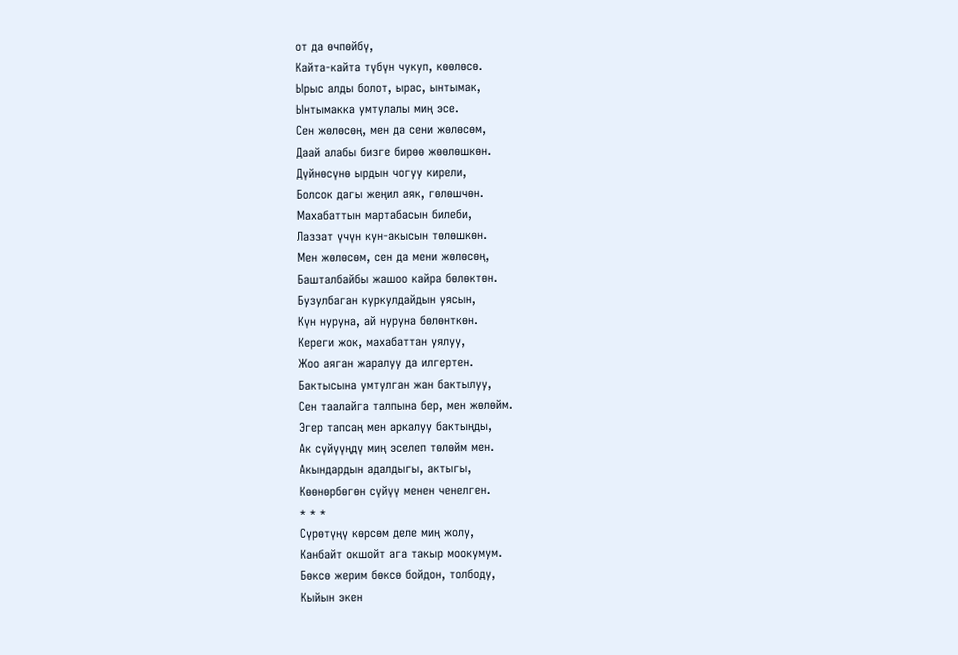от да өчпөйбү,
Кайта-кайта түбүн чукуп, көөлөсө.
Ырыс алды болот, ырас, ынтымак,
Ынтымакка умтулалы миң эсе.
Сен жөлөсөң, мен да сени жөлөсөм,
Даай алабы бизге бирөө жөөлөшкөн.
Дүйнөсүнө ырдын чогуу кирели,
Болсок дагы жеңил аяк, гөлөшчөн.
Махабаттын мартабасын билеби,
Лаззат үчүн кун-акысын төлөшкөн.
Мен жөлөсөм, сен да мени жөлөсөң,
Башталбайбы жашоо кайра бөлөктөн.
Бузулбаган куркулдайдын уясын,
Күн нуруна, ай нуруна бөлөнткөн.
Кереги жок, махабаттан уялуу,
Жоо аяган жаралуу да илгертен.
Бактысына умтулган жан бактылуу,
Сен таалайга талпына бер, мен жөлөйм.
Эгер тапсаң мен аркалуу бактыңды,
Ак сүйүүңдү миң эселеп төлөйм мен.
Акындардын адалдыгы, актыгы,
Көөнөрбөгөн сүйүү менен ченелген.
* * *
Сүрөтүңү көрсөм деле миң жолу,
Канбайт окшойт ага такыр моокумум.
Бөксө жерим бөксө бойдон, толбоду,
Кыйын экен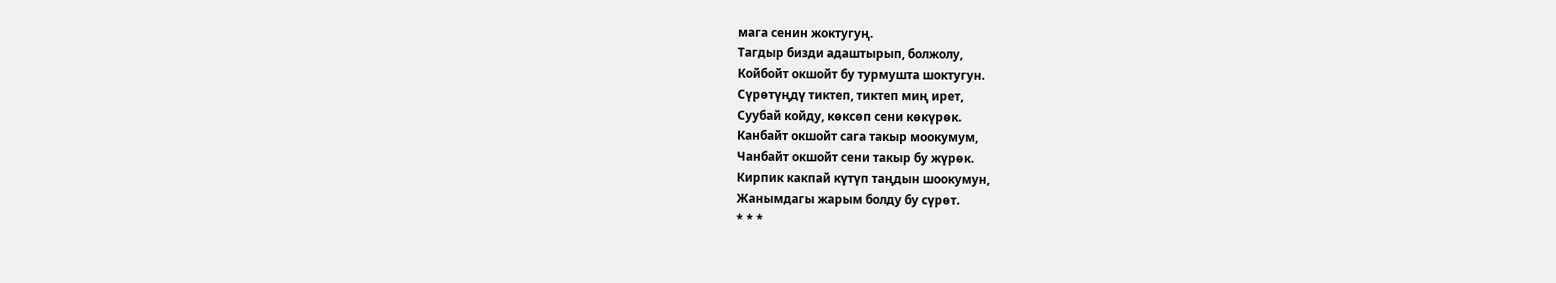мага сенин жоктугуң.
Тагдыр бизди адаштырып, болжолу,
Койбойт окшойт бу турмушта шоктугун.
Сүрөтүңдү тиктеп, тиктеп миң ирет,
Суубай койду, көксөп сени көкүрөк.
Канбайт окшойт сага такыр моокумум,
Чанбайт окшойт сени такыр бу жүрөк.
Кирпик какпай күтүп таңдын шоокумун,
Жанымдагы жарым болду бу сүрөт.
* * *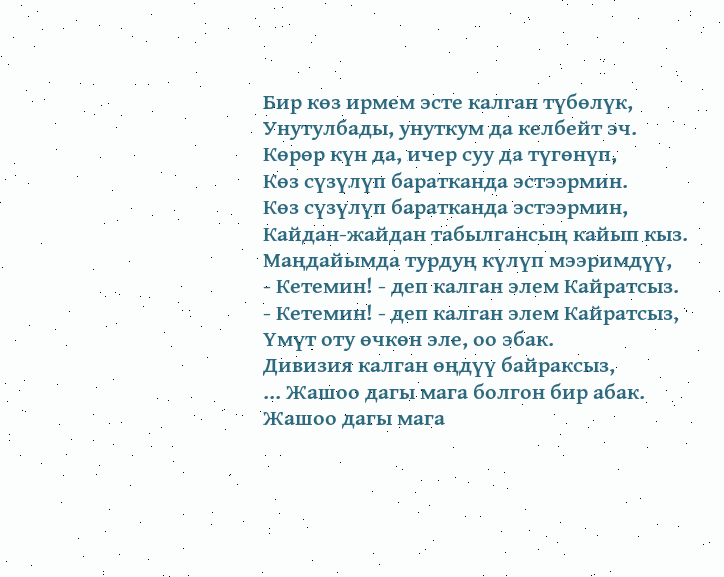Бир көз ирмем эсте калган түбөлүк,
Унутулбады, унуткум да келбейт эч.
Көрөр күн да, ичер суу да түгөнүп,
Көз сүзүлүп баратканда эстээрмин.
Көз сүзүлүп баратканда эстээрмин,
Кайдан-жайдан табылгансың кайып кыз.
Маңдайымда турдуң күлүп мээримдүү,
- Кетемин! - деп калган элем Кайратсыз.
- Кетемин! - деп калган элем Кайратсыз,
Үмүт оту өчкөн эле, оо эбак.
Дивизия калган өңдүү байраксыз,
... Жашоо дагы мага болгон бир абак.
Жашоо дагы мага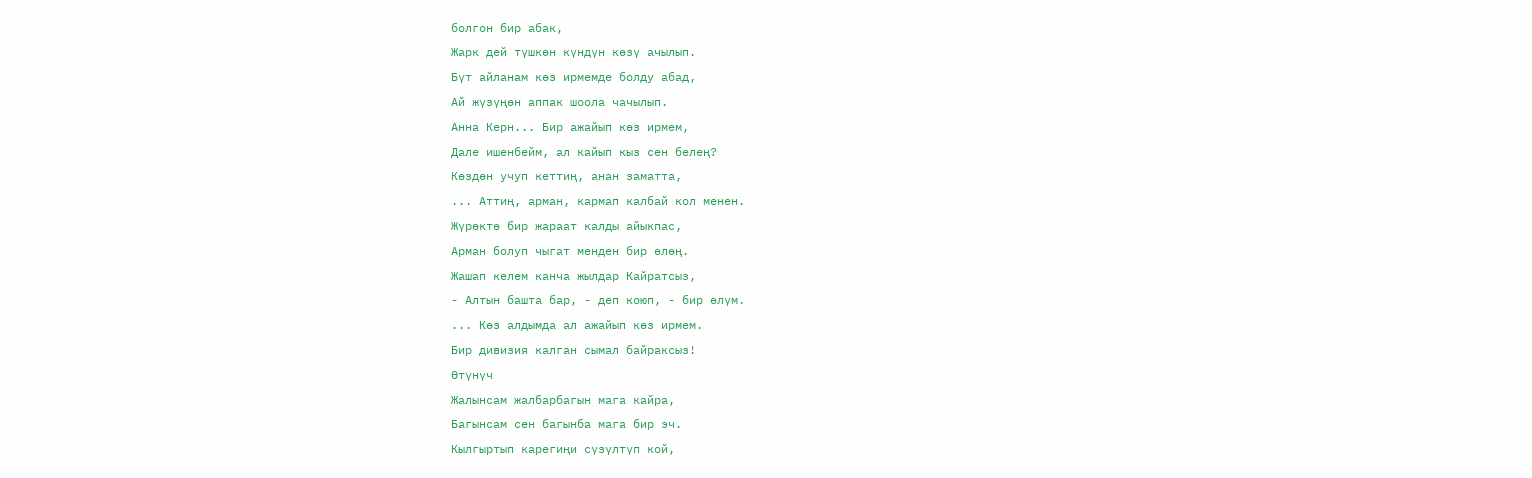болгон бир абак,
Жарк дей түшкөн күндүн көзү ачылып.
Бүт айланам көз ирмемде болду абад,
Ай жүзүңөн аппак шоола чачылып.
Анна Керн... Бир ажайып көз ирмем,
Дале ишенбейм, ал кайып кыз сен белең?
Көздөн учуп кеттиң, анан заматта,
... Аттиң, арман, кармап калбай кол менен.
Жүрөктө бир жараат калды айыкпас,
Арман болуп чыгат менден бир өлөң.
Жашап келем канча жылдар Кайратсыз,
- Алтын башта бар, - деп коюп, - бир өлүм.
... Көз алдымда ал ажайып көз ирмем.
Бир дивизия калган сымал байраксыз!
Өтүнүч
Жалынсам жалбарбагын мага кайра,
Багынсам сен багынба мага бир эч.
Кылгыртып карегиңи сүзүлтүп кой,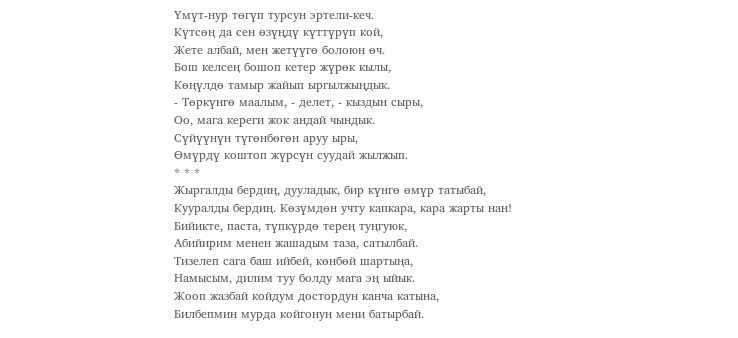Үмүт-нур төгүп турсун эртели-кеч.
Күтсөң да сен өзүңдү күттүрүп кой,
Жете албай, мен жетүүгө болоюн өч.
Бош келсең бошоп кетер жүрөк кылы,
Көңүлдө тамыр жайып ыргылжыңдык.
- Төркүнгө маалым, - делет, - кыздын сыры,
Оо, мага кереги жок андай чындык.
Сүйүүнүн түгөнбөгөн аруу ыры,
Өмүрдү коштоп жүрсүн суудай жылжып.
* * *
Жыргалды бердиң, дууладык, бир күнгө өмүр татыбай,
Кууралды бердиң. Көзүмдөн учту капкара, кара жарты нан!
Бийикте, паста, түпкүрдө терең туңгуюк,
Абийирим менен жашадым таза, сатылбай.
Тизелеп сага баш ийбей, көнбөй шартыңа,
Намысым, дилим туу болду мага эң ыйык.
Жооп жазбай койдум достордун канча катына,
Билбепмин мурда койгонун мени батырбай.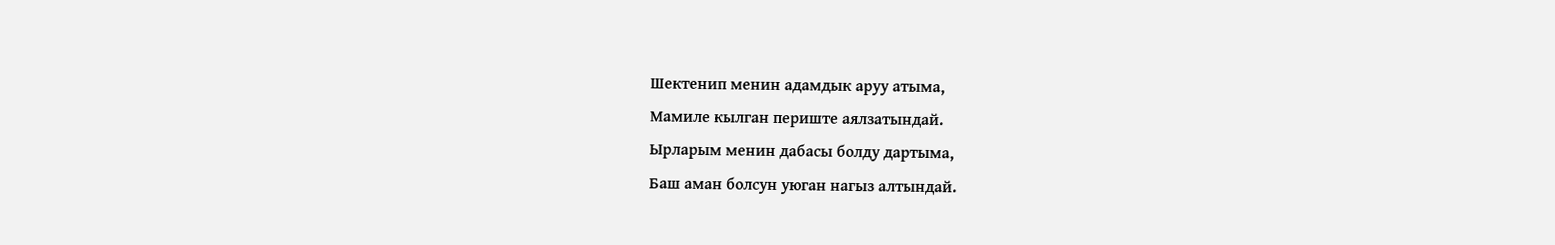Шектенип менин адамдык аруу атыма,
Мамиле кылган периште аялзатындай.
Ырларым менин дабасы болду дартыма,
Баш аман болсун уюган нагыз алтындай.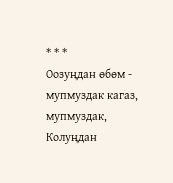* * *
Оозуңдан өбөм - мупмуздак кагаз, мупмуздак,
Колуңдан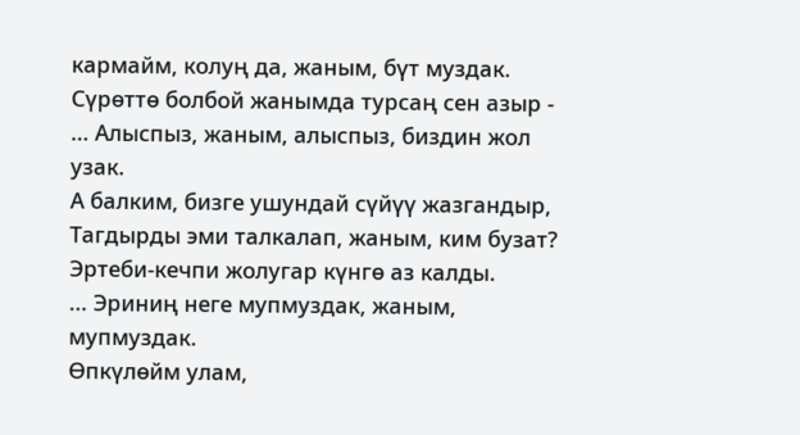кармайм, колуң да, жаным, бүт муздак.
Сүрөттө болбой жанымда турсаң сен азыр -
... Алыспыз, жаным, алыспыз, биздин жол узак.
А балким, бизге ушундай сүйүү жазгандыр,
Тагдырды эми талкалап, жаным, ким бузат?
Эртеби-кечпи жолугар күнгө аз калды.
... Эриниң неге мупмуздак, жаным, мупмуздак.
Өпкүлөйм улам,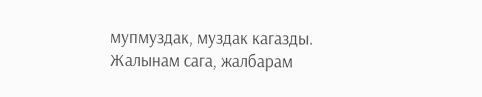мупмуздак, муздак кагазды.
Жалынам сага, жалбарам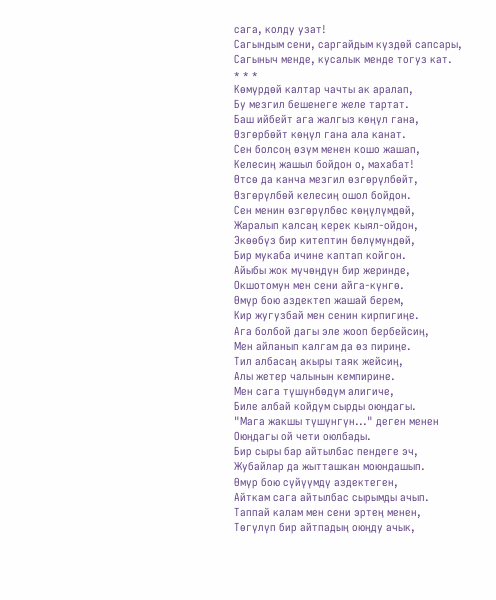сага, колду узат!
Сагындым сени, саргайдым күздөй сапсары,
Сагыныч менде, кусалык менде тогуз кат.
* * *
Көмүрдөй калтар чачты ак аралап,
Бу мезгил бешенеге желе тартат.
Баш ийбейт ага жалгыз көңүл гана,
Өзгөрбөйт көңүл гана ала канат.
Сен болсоң өзүм менен кошо жашап,
Келесиң жашыл бойдон о, махабат!
Өтсө да канча мезгил өзгөрүлбөйт,
Өзгөрүлбөй келесиң ошол бойдон.
Сен менин өзгөрүлбөс көңүлүмдөй,
Жаралып калсаң керек кыял-ойдон,
Экөөбүз бир китептин бөлүмүндөй,
Бир мукаба ичине каптап койгон.
Айыбы жок мүчөңдүн бир жеринде,
Окшотомун мен сени айга-күнгө.
Өмүр бою аздектеп жашай берем,
Кир жугузбай мен сенин кирпигиңе.
Ага болбой дагы эле жооп бербейсиң,
Мен айланып калгам да өз пириңе.
Тил албасаң акыры таяк жейсиң,
Алы жетер чалынын кемпирине.
Мен сага түшүнбөдүм алигиче,
Биле албай койдум сырды оюңдагы.
"Мага жакшы түшүнгүн..." деген менен
Оюңдагы ой чети оюлбады.
Бир сыры бар айтылбас пендеге эч,
Жубайлар да жытташкан моюндашып.
Өмүр бою сүйүүмдү аздектеген,
Айткам сага айтылбас сырымды ачып.
Таппай калам мен сени эртең менен,
Төгүлүп бир айтпадың оюңду ачык,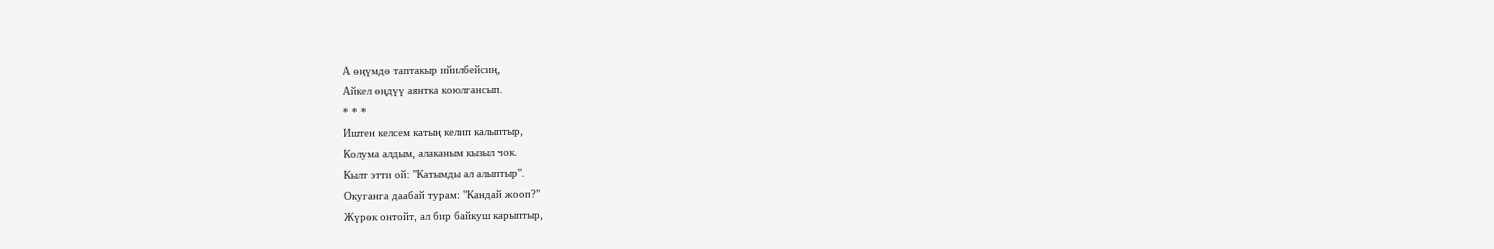А өңүмдө таптакыр ийилбейсиң,
Айкел өңдүү аянтка коюлгансып.
* * *
Иштен келсем катың келип калыптыр,
Колума алдым, алаканым кызыл чок.
Кылт этти ой: "Катымды ал алыптыр".
Окуганга даабай турам: "Кандай жооп?"
Жүрөк онтойт, ал бир байкуш карыптыр,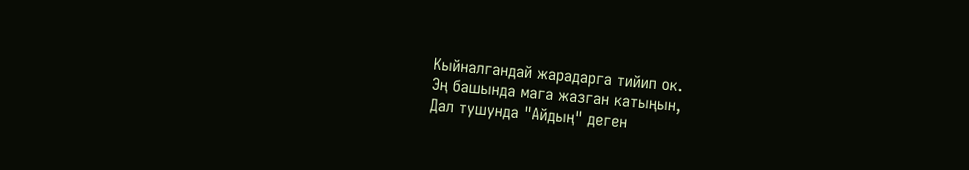Кыйналгандай жарадарга тийип ок.
Эң башында мага жазган катыңын,
Дал тушунда "Айдың" деген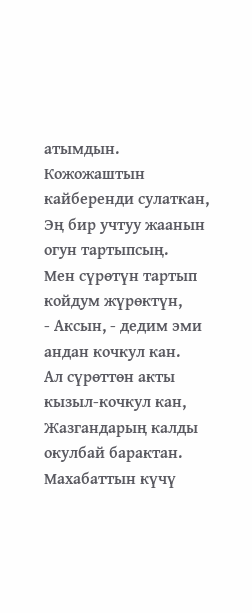атымдын.
Кожожаштын кайберенди сулаткан,
Эң бир учтуу жаанын огун тартыпсың.
Мен сүрөтүн тартып койдум жүрөктүн,
- Аксын, - дедим эми андан кочкул кан.
Ал сүрөттөн акты кызыл-кочкул кан,
Жазгандарың калды окулбай барактан.
Махабаттын күчү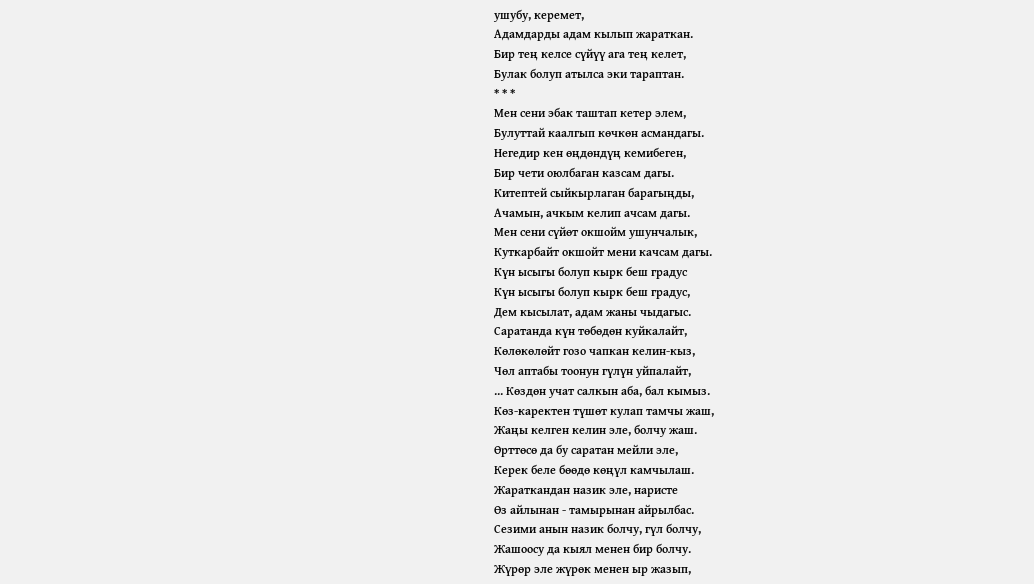ушубу, керемет,
Адамдарды адам кылып жараткан.
Бир тең келсе сүйүү ага тең келет,
Булак болуп атылса эки тараптан.
* * *
Мен сени эбак таштап кетер элем,
Булуттай каалгып көчкөн асмандагы.
Негедир кен өңдөндүң кемибеген,
Бир чети оюлбаган казсам дагы.
Китептей сыйкырлаган барагыңды,
Ачамын, ачкым келип ачсам дагы.
Мен сени сүйөт окшойм ушунчалык,
Куткарбайт окшойт мени качсам дагы.
Күн ысыгы болуп кырк беш градус
Күн ысыгы болуп кырк беш градус,
Дем кысылат, адам жаны чыдагыс.
Саратанда күн төбөдөн куйкалайт,
Көлөкөлөйт гозо чапкан келин-кыз,
Чөл аптабы тоонун гүлүн уйпалайт,
... Көздөн учат салкын аба, бал кымыз.
Көз-каректен түшөт кулап тамчы жаш,
Жаңы келген келин эле, болчу жаш.
Өрттөсө да бу саратан мейли эле,
Керек беле бөөдө көңүл камчылаш.
Жараткандан назик эле, наристе
Өз айлынан - тамырынан айрылбас.
Сезими анын назик болчу, гүл болчу,
Жашоосу да кыял менен бир болчу.
Жүрөр эле жүрөк менен ыр жазып,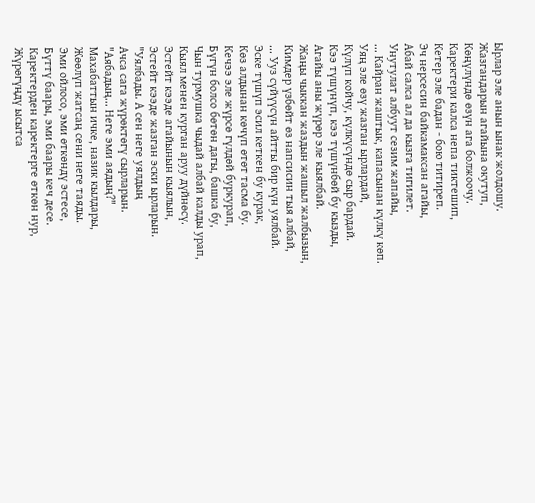Ырлар эле анын ынак жолдошу.
Жазгандарын агайына окутуп,
Көңүлүндө өзүн ага болжоочу.
Каректери калса непа тиктешип,
Кетер эле бадан - бою титиреп.
Эч нерсесин байкамаксан агайы,
Абай салса ал да кызга тигилет.
Унутулат албуут сезим жапайы,
... Кайран жаштык, капасынан күлкү көп.
Уяң эле өзү жазган ырлардай,
Күлүп койчу, күлкүсүндө сыр бардай.
Кээ түшүнүп, кээ түшүнбөй бу кызды,
Агайы аны жүрөр эле кыялбай.
Жаңы чыккан жаздын жашыл жалбызын,
Кимдер үзбөйт өз напсисин тыя албай,
... Ууз сүйүүсүн айтты бир күн уялбай.
Эске түшүп эсил кеткен бу курак,
Көз алдынан көчүп өтөт тасма бу.
Кечээ эле жүрсө гүлдөй буркурап,
Бүгүн болсо бөтөн дагы, башка бу,
Чын турмушка чыдай албай калды урап,
Кыял менен курган аруу дүйнөсү.
Эстейт кээде агайынын кыялын,
Эстейт кээде жазган эски ырларын.
"Уялбады. А сен неге уялдың
Ачса сага жүрөктөгү сырларын.
"Аябадың... Неге эми аядың?"
Махабаттын ичке, назик кылдары,
Жөөлүп жатсаң сени неге таяды.
Эми ойлосо, эми өткөндү эстесе,
Бүттү баары, эми баары кеч десе.
Каректерден каректерге өткөн нур,
Жүрөгүңдү ысытса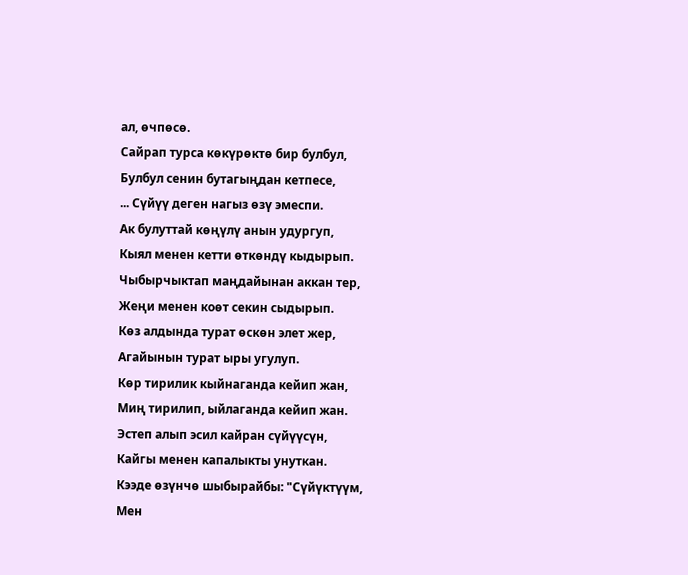ал, өчпөсө.
Сайрап турса көкүрөктө бир булбул,
Булбул сенин бутагыңдан кетпесе,
... Сүйүү деген нагыз өзү эмеспи.
Ак булуттай көңүлү анын удургуп,
Кыял менен кетти өткөндү кыдырып.
Чыбырчыктап маңдайынан аккан тер,
Жеңи менен коөт секин сыдырып.
Көз алдында турат өскөн элет жер,
Агайынын турат ыры угулуп.
Көр тирилик кыйнаганда кейип жан,
Миң тирилип, ыйлаганда кейип жан.
Эстеп алып эсил кайран сүйүүсүн,
Кайгы менен капалыкты унуткан.
Кээде өзүнчө шыбырайбы: "Сүйүктүүм,
Мен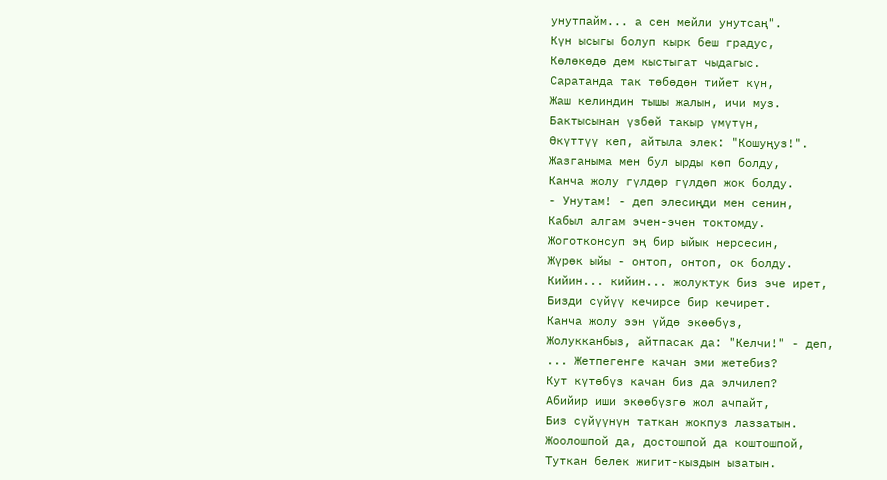унутпайм... а сен мейли унутсаң".
Күн ысыгы болуп кырк беш градус,
Көлөкөдө дем кыстыгат чыдагыс.
Саратанда так төбөдөн тийет күн,
Жаш келиндин тышы жалын, ичи муз.
Бактысынан үзбөй такыр үмүтүн,
Өкүттүү кеп, айтыла элек: "Кошуңуз!".
Жазганыма мен бул ырды көп болду,
Канча жолу гүлдөр гүлдөп жок болду.
- Унутам! - деп элесиңди мен сенин,
Кабыл алгам эчен-эчен токтомду.
Жоготконсуп эң бир ыйык нерсесин,
Жүрөк ыйы - онтоп, онтоп, ок болду.
Кийин... кийин... жолуктук биз эче ирет,
Бизди сүйүү кечирсе бир кечирет.
Канча жолу ээн үйдө экөөбүз,
Жолукканбыз, айтпасак да: "Келчи!" - деп,
... Жетпегенге качан эми жетебиз?
Кут күтөбүз качан биз да элчилеп?
Абийир иши экөөбүзгө жол ачпайт,
Биз сүйүүнүн таткан жокпуз лаззатын.
Жоолошпой да, достошпой да коштошпой,
Туткан белек жигит-кыздын ызатын.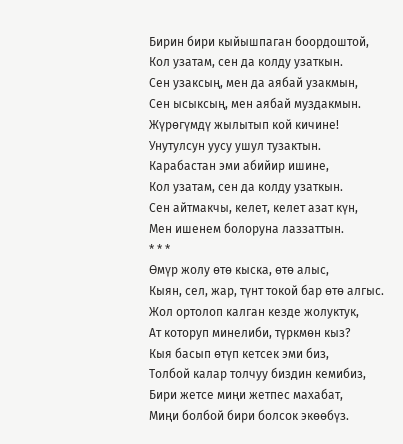Бирин бири кыйышпаган боордоштой,
Кол узатам, сен да колду узаткын.
Сен узаксың, мен да аябай узакмын,
Сен ысыксың, мен аябай муздакмын.
Жүрөгүмдү жылытып кой кичине!
Унутулсун уусу ушул тузактын.
Карабастан эми абийир ишине,
Кол узатам, сен да колду узаткын.
Сен айтмакчы, келет, келет азат күн,
Мен ишенем болоруна лаззаттын.
* * *
Өмүр жолу өтө кыска, өтө алыс,
Кыян, сел, жар, түнт токой бар өтө алгыс.
Жол ортолоп калган кезде жолуктук,
Ат которуп минелиби, түркмөн кыз?
Кыя басып өтүп кетсек эми биз,
Толбой калар толчуу биздин кемибиз,
Бири жетсе миңи жетпес махабат,
Миңи болбой бири болсок экөөбүз.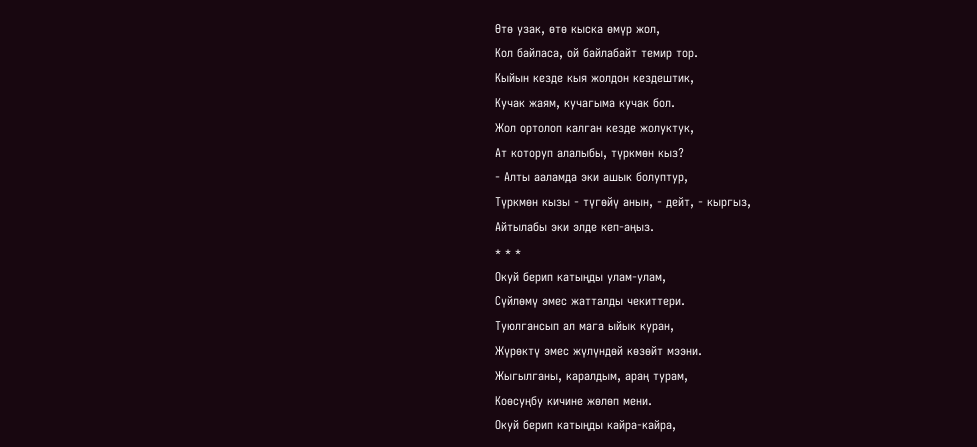Өтө узак, өтө кыска өмүр жол,
Кол байласа, ой байлабайт темир тор.
Кыйын кезде кыя жолдон кездештик,
Кучак жаям, кучагыма кучак бол.
Жол ортолоп калган кезде жолуктук,
Ат которуп алалыбы, түркмөн кыз?
- Алты ааламда эки ашык болуптур,
Түркмөн кызы - түгөйү анын, - дейт, - кыргыз,
Айтылабы эки элде кеп-аңыз.
* * *
Окуй берип катыңды улам-улам,
Сүйлөмү эмес жатталды чекиттери.
Туюлгансып ал мага ыйык куран,
Жүрөктү эмес жүлүндөй көзөйт мээни.
Жыгылганы, каралдым, араң турам,
Коөсуңбу кичине жөлөп мени.
Окуй берип катыңды кайра-кайра,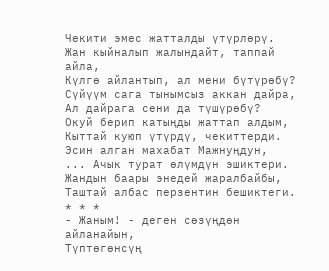Чекити эмес жатталды үтүрлөрү.
Жан кыйналып жалындайт, таппай айла,
Күлгө айлантып, ал мени бүтүрөбү?
Сүйүүм сага тынымсыз аккан дайра,
Ал дайрага сени да түшүрөбү?
Окуй берип катыңды жаттап алдым,
Кыттай куюп үтүрдү, чекиттерди.
Эсин алган махабат Мажнуңдун,
... Ачык турат өлүмдүн эшиктери.
Жандын баары энедей жаралбайбы,
Таштай албас перзентин бешиктеги.
* * *
- Жаным! - деген сөзүңдөн айланайын,
Түптөгөнсүң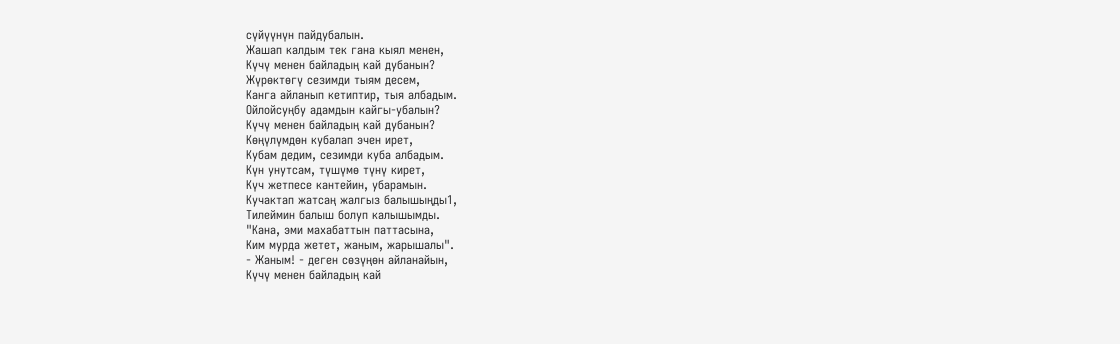сүйүүнүн пайдубалын.
Жашап калдым тек гана кыял менен,
Күчү менен байладың кай дубанын?
Жүрөктөгү сезимди тыям десем,
Канга айланып кетиптир, тыя албадым.
Ойлойсуңбу адамдын кайгы-убалын?
Күчү менен байладың кай дубанын?
Көңүлүмдөн кубалап эчен ирет,
Кубам дедим, сезимди куба албадым.
Күн унутсам, түшүмө түнү кирет,
Күч жетпесе кантейин, убарамын.
Кучактап жатсаң жалгыз балышыңды1,
Тилеймин балыш болуп калышымды.
"Кана, эми махабаттын паттасына,
Ким мурда жетет, жаным, жарышалы".
- Жаным! - деген сөзүңөн айланайын,
Күчү менен байладың кай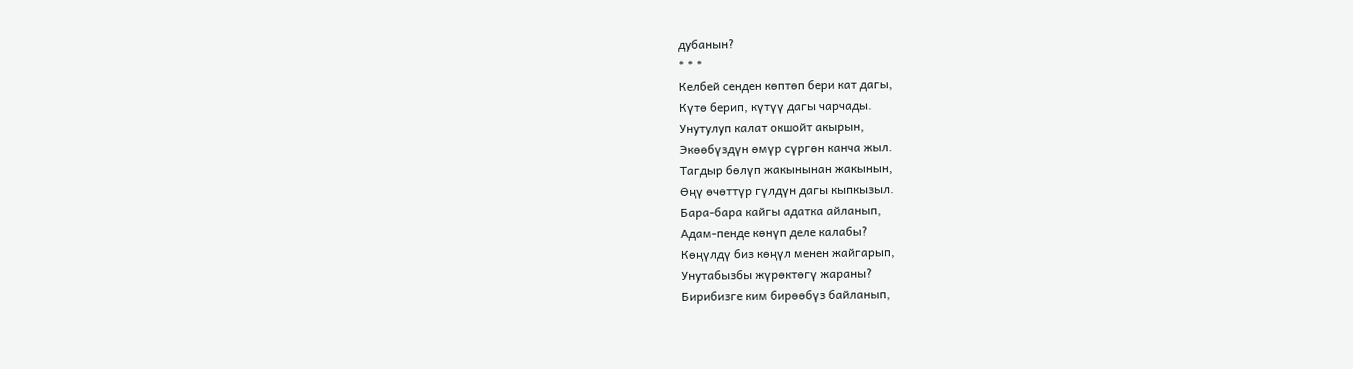дубанын?
* * *
Келбей сенден көптөп бери кат дагы,
Күтө берип, күтүү дагы чарчады.
Унутулуп калат окшойт акырын,
Экөөбүздүн өмүр сүргөн канча жыл.
Тагдыр бөлүп жакынынан жакынын,
Өңү өчөттүр гүлдүн дагы кыпкызыл.
Бара-бара кайгы адатка айланып,
Адам-пенде көнүп деле калабы?
Көңүлдү биз көңүл менен жайгарып,
Унутабызбы жүрөктөгү жараны?
Бирибизге ким бирөөбүз байланып,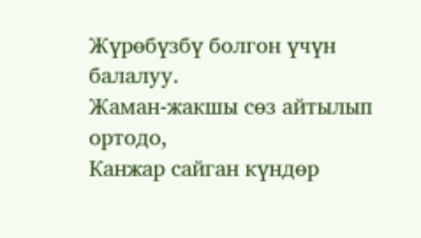Жүрөбүзбү болгон үчүн балалуу.
Жаман-жакшы сөз айтылып ортодо,
Канжар сайган күндөр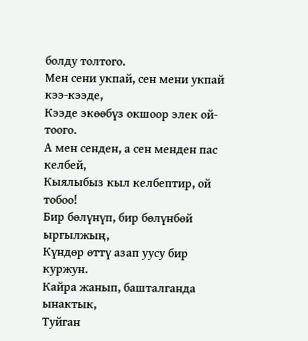болду толтого.
Мен сени укпай, сен мени укпай кээ-кээде,
Кээде экөөбүз окшоор элек ой-тоого.
А мен сенден, а сен менден пас келбей,
Кыялыбыз кыл келбептир, ой тобоо!
Бир бөлүнүп, бир бөлүнбөй ыргылжың,
Күндөр өттү азап уусу бир куржун.
Кайра жанып, башталганда ынактык,
Туйган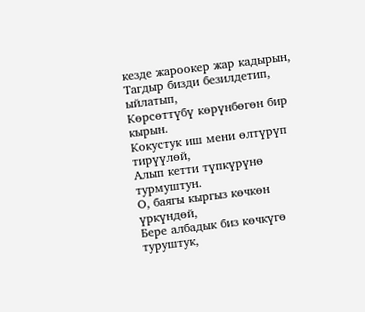кезде жароокер жар кадырын,
Тагдыр бизди безилдетип, ыйлатып,
Көрсөттүбү көрүнбөгөн бир кырын.
Кокустук иш мени өлтүрүп тирүүлөй,
Алып кетти түпкүрүнө турмуштун.
О, баягы кыргыз көчкөн үркүндөй,
Бере албадык биз көчкүгө туруштук,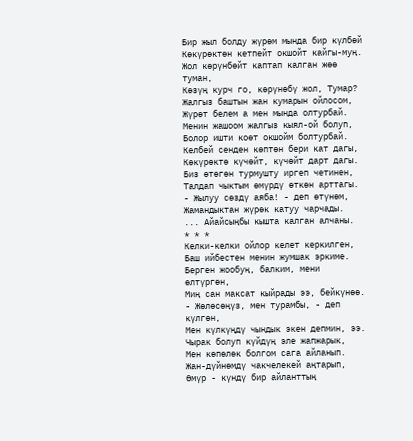Бир жыл болду жүрөм мында бир күлбөй
Көкүрөктөн кетпейт окшойт кайгы-муң.
Жол көрүнбөйт каптап калган жөө туман,
Көзүң курч го, көрүнөбү жол, Тумар?
Жалгыз баштын жан кумарын ойлосом,
Жүрөт белем а мен мында олтурбай.
Менин жашоом жалгыз кыял-ой болуп,
Болор ишти коөт окшойм болтурбай.
Келбей сенден көптөн бери кат дагы,
Көкүрөктө күчөйт, күчөйт дарт дагы.
Биз өтөгөн турмушту иргеп четинен,
Талдап чыктым өмүрдү өткөн арттагы.
- Жылуу сөздү аяба! - деп өтүнөм,
Жамандыктан жүрөк катуу чарчады.
... Айайсыңбы кышта калган алчаны.
* * *
Келки-келки ойлор келет керкилген,
Баш ийбестен менин жумшак эркиме.
Берген жообуң, балким, мени өлтүргөн,
Миң сан максат кыйрады ээ, бейкүнөө.
- Жөлөсөңүз, мен турамбы, - деп күлгөн,
Мен күлкүңдү чындык экен депмин, ээ.
Чырак болуп күйдүң эле жапжарык,
Мен көпөлөк болгом сага айланып.
Жан-дүйнөмдү чакчелекей аңтарып,
Өмүр - күндү бир айланттың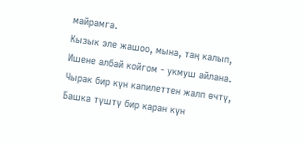майрамга.
Кызык эле жашоо, мына, таң калып,
Ишене албай койгом - укмуш айлана.
Чырак бир күн капилеттен жалп өчтү,
Башка түштү бир каран күн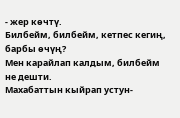- жер көчтү.
Билбейм, билбейм, кетпес кегиң, барбы өчүң?
Мен карайлап калдым, билбейм не дешти.
Махабаттын кыйрап устун-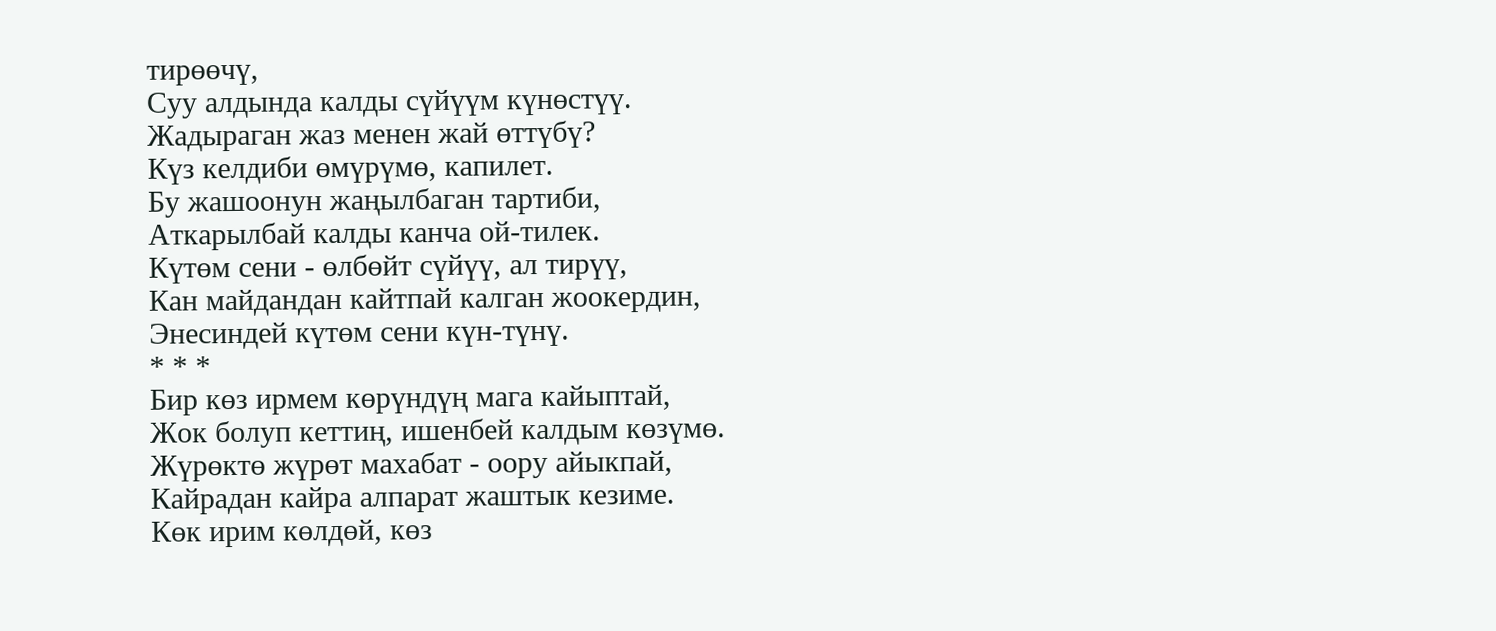тирөөчү,
Суу алдында калды сүйүүм күнөстүү.
Жадыраган жаз менен жай өттүбү?
Күз келдиби өмүрүмө, капилет.
Бу жашоонун жаңылбаган тартиби,
Аткарылбай калды канча ой-тилек.
Күтөм сени - өлбөйт сүйүү, ал тирүү,
Кан майдандан кайтпай калган жоокердин,
Энесиндей күтөм сени күн-түнү.
* * *
Бир көз ирмем көрүндүң мага кайыптай,
Жок болуп кеттиң, ишенбей калдым көзүмө.
Жүрөктө жүрөт махабат - оору айыкпай,
Кайрадан кайра алпарат жаштык кезиме.
Көк ирим көлдөй, көз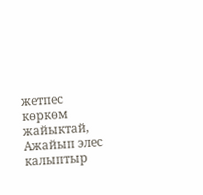жетпес көркөм жайыктай,
Ажайып элес калыптыр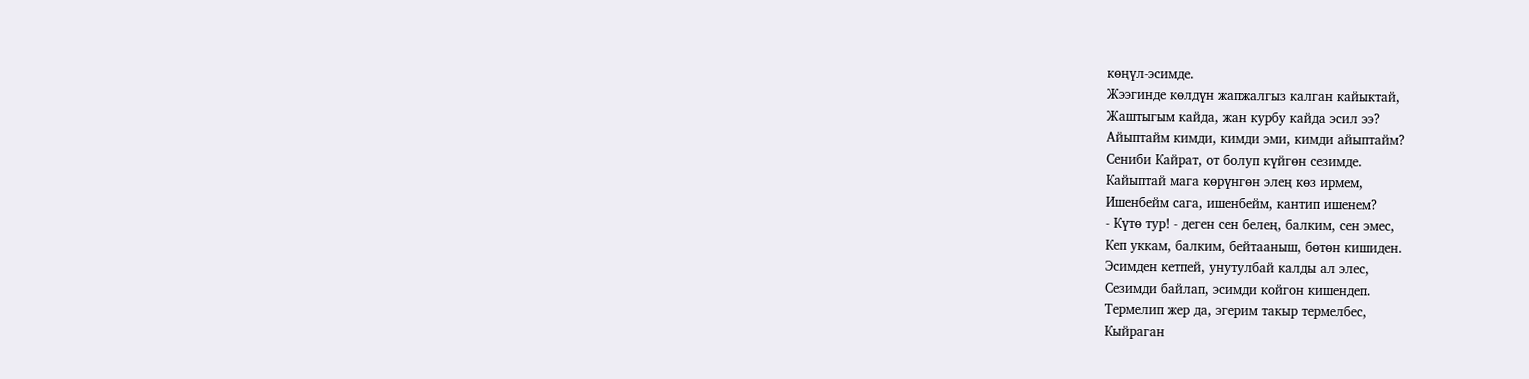көңүл-эсимде.
Жээгинде көлдүн жапжалгыз калган кайыктай,
Жаштыгым кайда, жан курбу кайда эсил ээ?
Айыптайм кимди, кимди эми, кимди айыптайм?
Сениби Кайрат, от болуп күйгөн сезимде.
Кайыптай мага көрүнгөн элең көз ирмем,
Ишенбейм сага, ишенбейм, кантип ишенем?
- Күтө тур! - деген сен белең, балким, сен эмес,
Кеп уккам, балким, бейтааныш, бөтөн кишиден.
Эсимден кетпей, унутулбай калды ал элес,
Сезимди байлап, эсимди койгон кишендеп.
Термелип жер да, эгерим такыр термелбес,
Кыйраган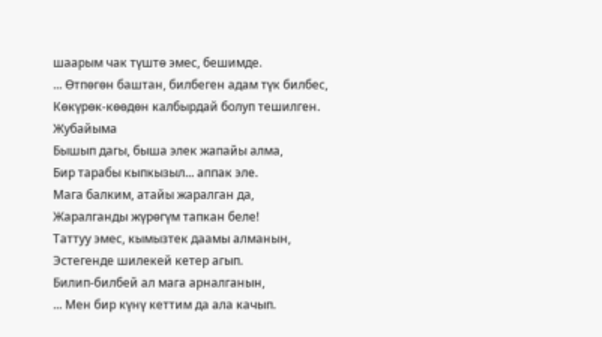шаарым чак түштө эмес, бешимде.
... Өтпөгөн баштан, билбеген адам түк билбес,
Көкүрөк-көөдөн калбырдай болуп тешилген.
Жубайыма
Бышып дагы, быша элек жапайы алма,
Бир тарабы кыпкызыл... аппак эле.
Мага балким, атайы жаралган да,
Жаралганды жүрөгүм тапкан беле!
Таттуу эмес, кымызтек даамы алманын,
Эстегенде шилекей кетер агып.
Билип-билбей ал мага арналганын,
... Мен бир күнү кеттим да ала качып.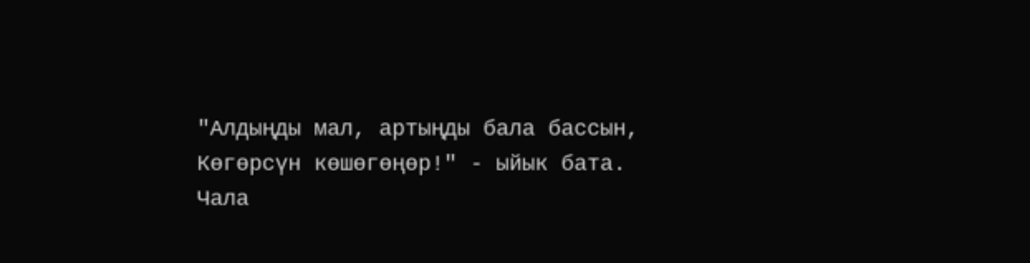"Алдыңды мал, артыңды бала бассын,
Көгөрсүн көшөгөңөр!" - ыйык бата.
Чала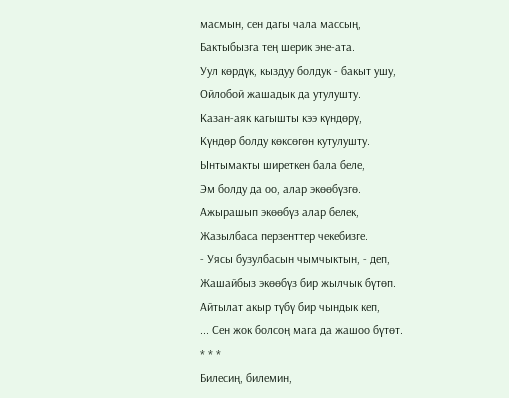масмын, сен дагы чала массың,
Бактыбызга тең шерик эне-ата.
Уул көрдүк, кыздуу болдук - бакыт ушу,
Ойлобой жашадык да утулушту.
Казан-аяк кагышты кээ күндөрү,
Күндөр болду көксөгөн кутулушту.
Ынтымакты ширеткен бала беле,
Эм болду да оо, алар экөөбүзгө.
Ажырашып экөөбүз алар белек,
Жазылбаса перзенттер чекебизге.
- Уясы бузулбасын чымчыктын, - деп,
Жашайбыз экөөбүз бир жылчык бүтөп.
Айтылат акыр түбү бир чындык кеп,
... Сен жок болсоң мага да жашоо бүтөт.
* * *
Билесиң, билемин,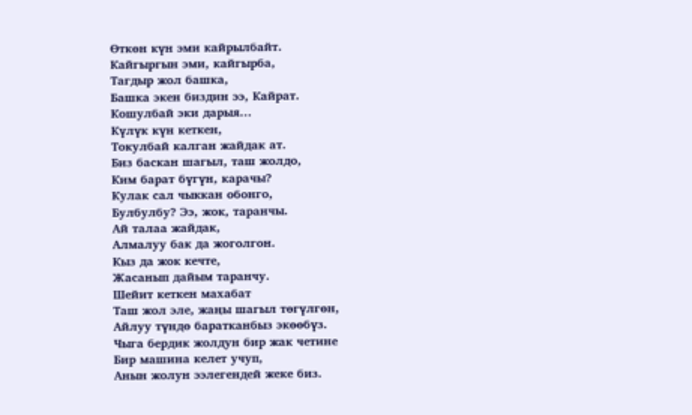Өткөн күн эми кайрылбайт.
Кайгыргын эми, кайгырба,
Тагдыр жол башка,
Башка экен биздин ээ, Кайрат.
Кошулбай эки дарыя...
Күлүк күн кеткен,
Токулбай калган жайдак ат.
Биз баскан шагыл, таш жолдо,
Ким барат бүгүн, карачы?
Кулак сал чыккан обонго,
Булбулбу? Ээ, жок, таранчы.
Ай талаа жайдак,
Алмалуу бак да жоголгон.
Кыз да жок кечте,
Жасанып дайым таранчу.
Шейит кеткен махабат
Таш жол эле, жаңы шагыл төгүлгөн,
Айлуу түндө баратканбыз экөөбүз.
Чыга бердик жолдун бир жак четине
Бир машина келет учуп,
Анын жолун ээлегендей жеке биз.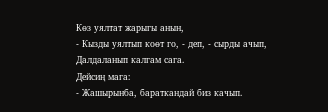Көз уялтат жарыгы анын,
- Кызды уялтып коөт го, - деп, - сырды ачып,
Далдаланып калгам сага.
Дейсиң мага:
- Жашырынба, бараткандай биз качып.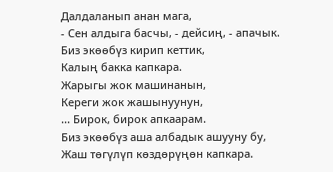Далдаланып анан мага,
- Сен алдыга басчы, - дейсиң, - апачык.
Биз экөөбүз кирип кеттик,
Калың бакка капкара.
Жарыгы жок машинанын,
Кереги жок жашынуунун,
... Бирок, бирок апкаарам.
Биз экөөбүз аша албадык ашууну бу,
Жаш төгүлүп көздөрүңөн капкара.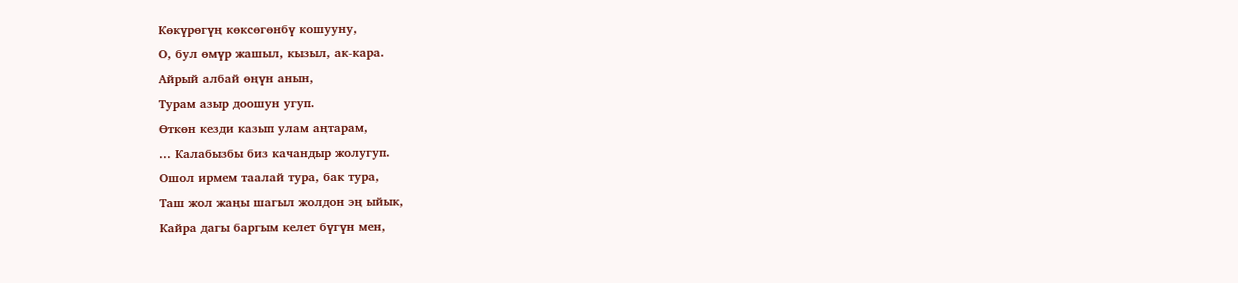Көкүрөгүң көксөгөнбү кошууну,
О, бул өмүр жашыл, кызыл, ак-кара.
Айрый албай өңүн анын,
Турам азыр доошун угуп.
Өткөн кезди казып улам аңтарам,
... Калабызбы биз качандыр жолугуп.
Ошол ирмем таалай тура, бак тура,
Таш жол жаңы шагыл жолдон эң ыйык,
Кайра дагы баргым келет бүгүн мен,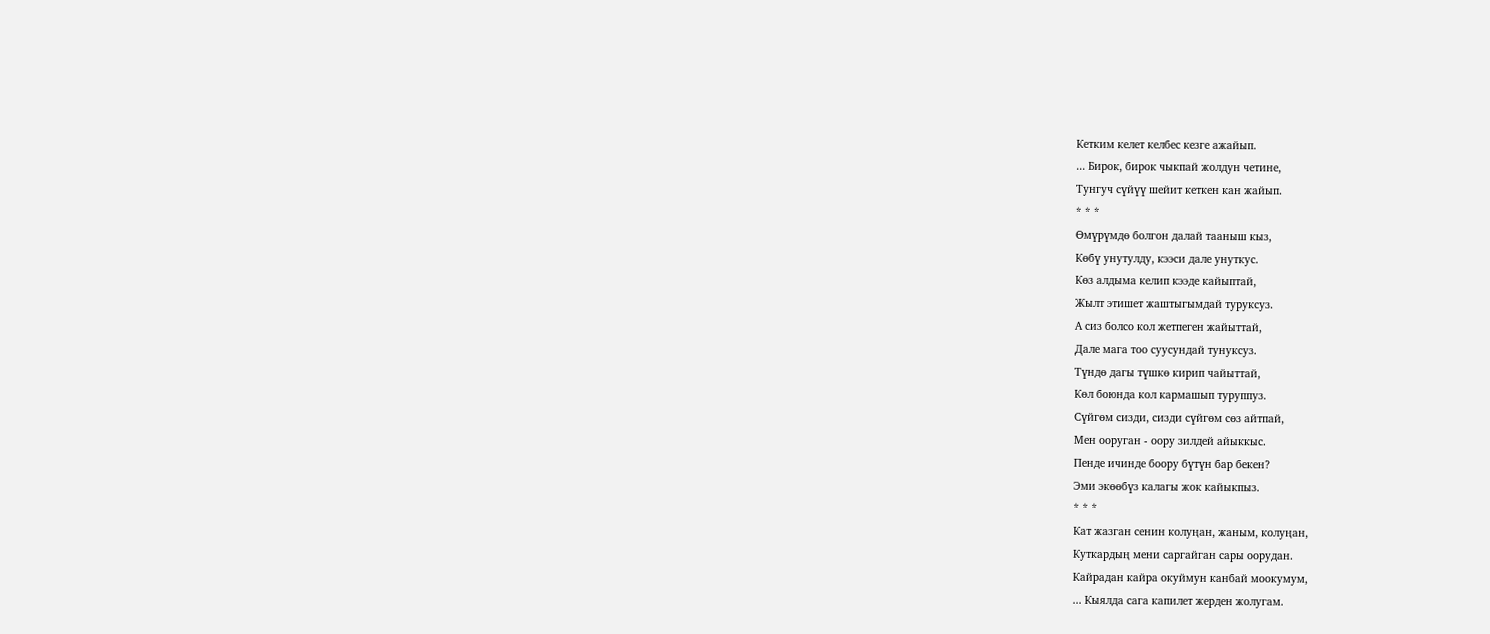Кетким келет келбес кезге ажайып.
... Бирок, бирок чыкпай жолдун четине,
Тунгуч сүйүү шейит кеткен кан жайып.
* * *
Өмүрүмдө болгон далай тааныш кыз,
Көбү унутулду, кээси дале унуткус.
Көз алдыма келип кээде кайыптай,
Жылт этишет жаштыгымдай туруксуз.
А сиз болсо кол жетпеген жайыттай,
Дале мага тоо суусундай тунуксуз.
Түндө дагы түшкө кирип чайыттай,
Көл боюнда кол кармашып туруппуз.
Сүйгөм сизди, сизди сүйгөм сөз айтпай,
Мен ооруган - оору зилдей айыккыс.
Пенде ичинде боору бүтүн бар бекен?
Эми экөөбүз калагы жок кайыкпыз.
* * *
Кат жазган сенин колуңан, жаным, колуңан,
Куткардың мени саргайган сары оорудан.
Кайрадан кайра окуймун канбай моокумум,
... Кыялда сага капилет жерден жолугам.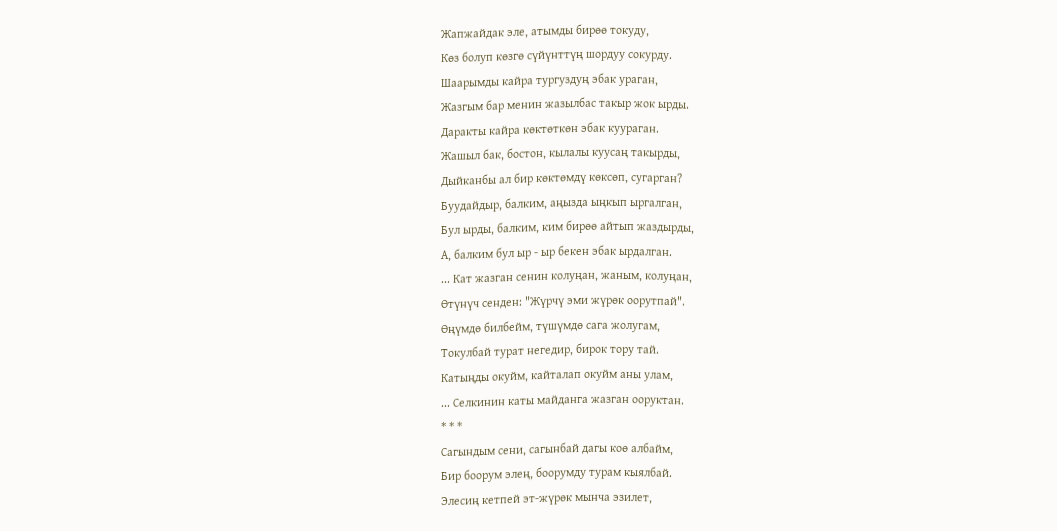Жапжайдак эле, атымды бирөө токуду,
Көз болуп көзгө сүйүнттүң шордуу сокурду.
Шаарымды кайра тургуздуң эбак ураган,
Жазгым бар менин жазылбас такыр жок ырды.
Даракты кайра көктөткөн эбак куураган.
Жашыл бак, бостон, кылалы куусаң такырды,
Дыйканбы ал бир көктөмдү көксөп, сугарган?
Буудайдыр, балким, аңызда ыңкып ыргалган,
Бул ырды, балким, ким бирөө айтып жаздырды,
А, балким бул ыр - ыр бекен эбак ырдалган.
... Кат жазган сенин колуңан, жаным, колуңан,
Өтүнүч сенден: "Жүрчү эми жүрөк оорутпай".
Өңүмдө билбейм, түшүмдө сага жолугам,
Токулбай турат негедир, бирок тору тай.
Катыңды окуйм, кайталап окуйм аны улам,
... Селкинин каты майданга жазган ооруктан.
* * *
Сагындым сени, сагынбай дагы коө албайм,
Бир боорум элең, боорумду турам кыялбай.
Элесиң кетпей эт-жүрөк мынча эзилет,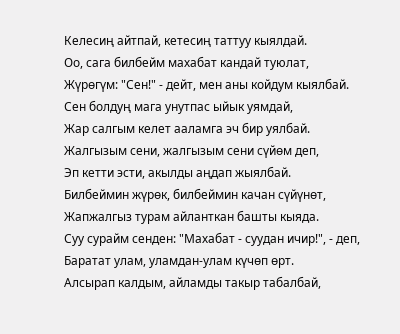Келесиң айтпай, кетесиң таттуу кыялдай.
Оо, сага билбейм махабат кандай туюлат,
Жүрөгүм: "Сен!" - дейт, мен аны койдум кыялбай.
Сен болдуң мага унутпас ыйык уямдай,
Жар салгым келет ааламга эч бир уялбай.
Жалгызым сени, жалгызым сени сүйөм деп,
Эп кетти эсти, акылды аңдап жыялбай.
Билбеймин жүрөк, билбеймин качан сүйүнөт,
Жапжалгыз турам айланткан башты кыяда.
Суу сурайм сенден: "Махабат - суудан ичир!", - деп,
Баратат улам, уламдан-улам күчөп өрт.
Алсырап калдым, айламды такыр табалбай,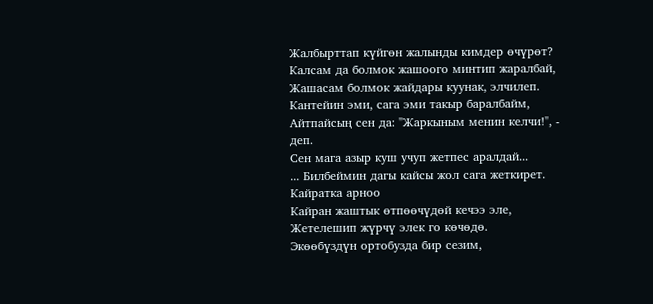Жалбырттап күйгөн жалынды кимдер өчүрөт?
Калсам да болмок жашоого минтип жаралбай,
Жашасам болмок жайдары куунак, элчилеп.
Кантейин эми, сага эми такыр баралбайм,
Айтпайсың сен да: "Жаркыным менин келчи!", - деп.
Сен мага азыр куш учуп жетпес аралдай...
... Билбеймин дагы кайсы жол сага жеткирет.
Кайратка арноо
Кайран жаштык өтпөөчүдөй кечээ эле,
Жетелешип жүрчү элек го көчөдө.
Экөөбүздүн ортобузда бир сезим,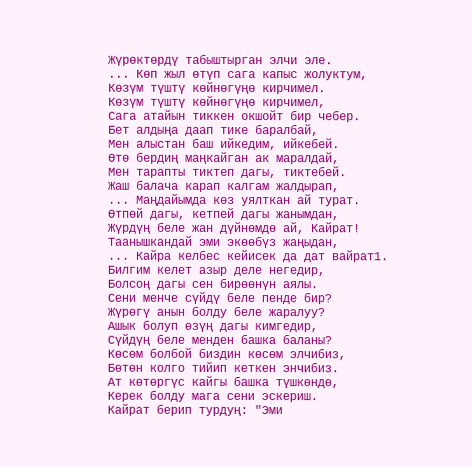Жүрөктөрдү табыштырган элчи эле.
... Көп жыл өтүп сага капыс жолуктум,
Көзүм түштү көйнөгүңө кирчимел.
Көзүм түштү көйнөгүңө кирчимел,
Сага атайын тиккен окшойт бир чебер.
Бет алдыңа даап тике баралбай,
Мен алыстан баш ийкедим, ийкебей.
Өтө бердиң маңкайган ак маралдай,
Мен тарапты тиктеп дагы, тиктебей.
Жаш балача карап калгам жалдырап,
... Маңдайымда көз уялткан ай турат.
Өтпөй дагы, кетпей дагы жанымдан,
Жүрдүң беле жан дүйнөмдө ай, Кайрат!
Таанышкандай эми экөөбүз жаңыдан,
... Кайра келбес кейисек да дат вайрат1.
Билгим келет азыр деле негедир,
Болсоң дагы сен бирөөнүн аялы.
Сени менче сүйдү беле пенде бир?
Жүрөгү анын болду беле жаралуу?
Ашык болуп өзүң дагы кимгедир,
Сүйдүң беле менден башка баланы?
Көсөм болбой биздин көсөм элчибиз,
Бөтөн колго тийип кеткен энчибиз.
Ат көтөргүс кайгы башка түшкөндө,
Керек болду мага сени эскериш.
Кайрат берип турдуң: "Эми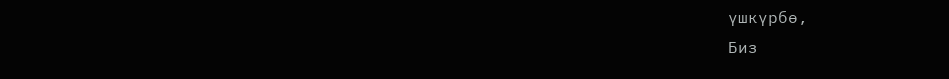үшкүрбө,
Биз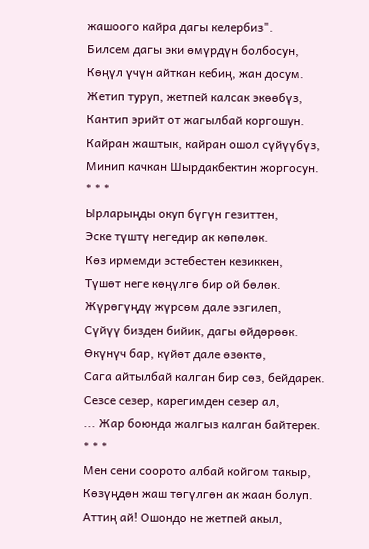жашоого кайра дагы келербиз".
Билсем дагы эки өмүрдүн болбосун,
Көңүл үчүн айткан кебиң, жан досум.
Жетип туруп, жетпей калсак экөөбүз,
Кантип эрийт от жагылбай коргошун.
Кайран жаштык, кайран ошол сүйүүбүз,
Минип качкан Шырдакбектин жоргосун.
* * *
Ырларыңды окуп бүгүн гезиттен,
Эске түштү негедир ак көпөлөк.
Көз ирмемди эстебестен кезиккен,
Түшөт неге көңүлгө бир ой бөлөк.
Жүрөгүңдү жүрсөм дале эзгилеп,
Сүйүү бизден бийик, дагы өйдөрөөк.
Өкүнүч бар, күйөт дале өзөктө,
Сага айтылбай калган бир сөз, бейдарек.
Сезсе сезер, карегимден сезер ал,
... Жар боюнда жалгыз калган байтерек.
* * *
Мен сени соорото албай койгом такыр,
Көзүңдөн жаш төгүлгөн ак жаан болуп.
Аттиң ай! Ошондо не жетпей акыл,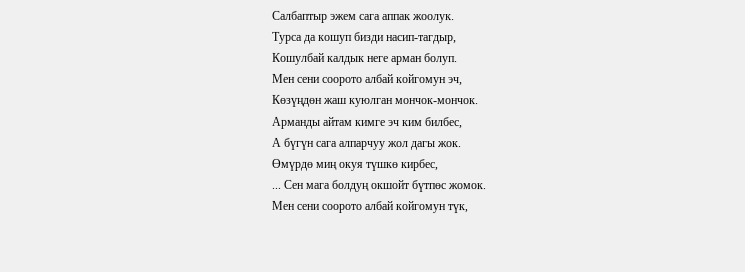Салбаптыр эжем сага аппак жоолук.
Турса да кошуп бизди насип-тагдыр,
Кошулбай калдык неге арман болуп.
Мен сени соорото албай койгомун эч,
Көзүңдөн жаш куюлган мончок-мончок.
Арманды айтам кимге эч ким билбес,
А бүгүн сага алпарчуу жол дагы жок.
Өмүрдө миң окуя түшкө кирбес,
... Сен мага болдуң окшойт бүтпөс жомок.
Мен сени соорото албай койгомун түк,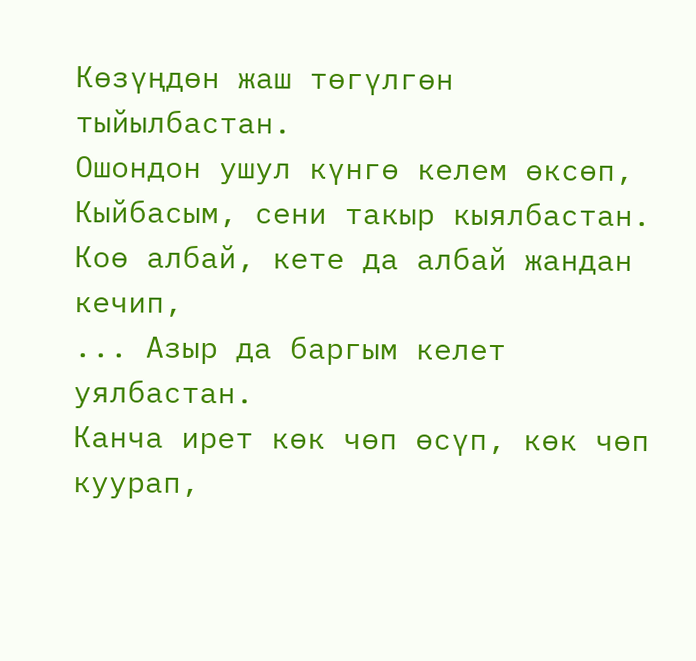Көзүңдөн жаш төгүлгөн тыйылбастан.
Ошондон ушул күнгө келем өксөп,
Кыйбасым, сени такыр кыялбастан.
Коө албай, кете да албай жандан кечип,
... Азыр да баргым келет уялбастан.
Канча ирет көк чөп өсүп, көк чөп куурап,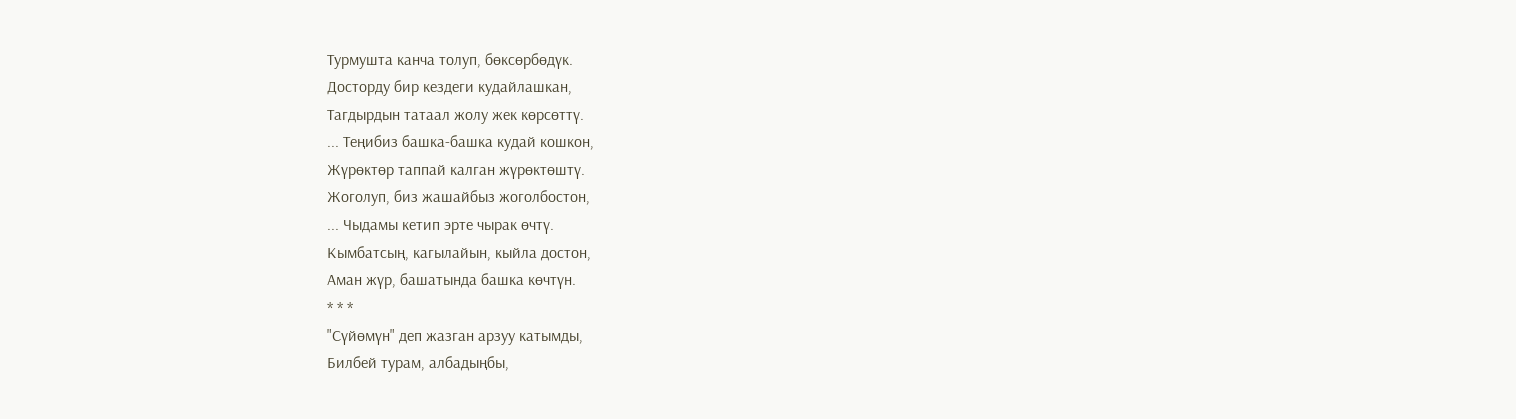Турмушта канча толуп, бөксөрбөдүк.
Досторду бир кездеги кудайлашкан,
Тагдырдын татаал жолу жек көрсөттү.
... Теңибиз башка-башка кудай кошкон,
Жүрөктөр таппай калган жүрөктөштү.
Жоголуп, биз жашайбыз жоголбостон,
... Чыдамы кетип эрте чырак өчтү.
Кымбатсың, кагылайын, кыйла достон,
Аман жүр, башатында башка көчтүн.
* * *
"Сүйөмүн" деп жазган арзуу катымды,
Билбей турам, албадыңбы,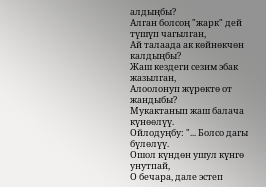алдыңбы?
Алган болсоң "жарк" дей түшүп чагылган,
Ай талаада ак көйнөкчөн калдыңбы?
Жаш кездеги сезим эбак жазылган,
Алоолонуп жүрөктө от жандыбы?
Мукактанып жаш балача күнөөлүү.
Ойлодуңбу: "... Болсо дагы бүлөлүү.
Ошол күндөн ушул күнгө унутпай,
О бечара, дале эстеп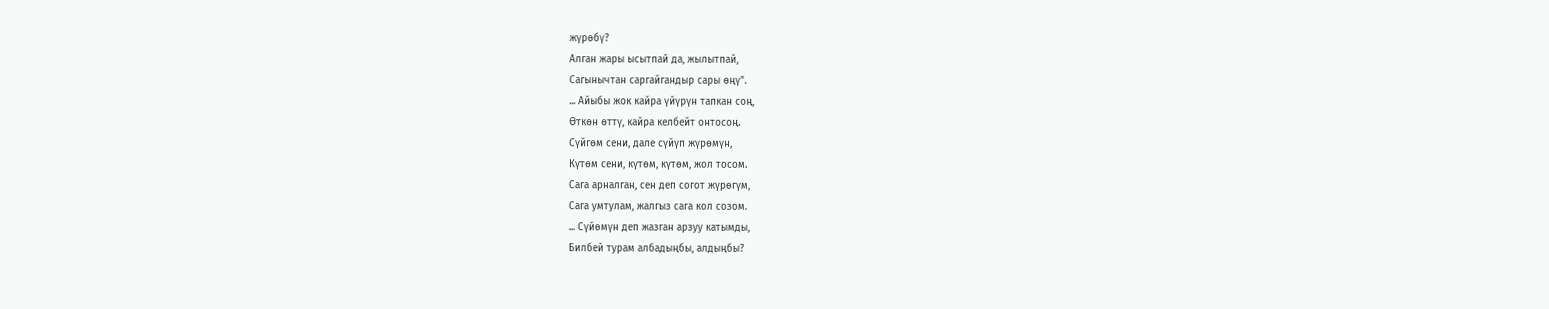жүрөбү?
Алган жары ысытпай да, жылытпай,
Сагынычтан саргайгандыр сары өңү".
... Айыбы жок кайра үйүрүн тапкан соң,
Өткөн өттү, кайра келбейт онтосоң.
Сүйгөм сени, дале сүйүп жүрөмүн,
Күтөм сени, күтөм, күтөм, жол тосом.
Сага арналган, сен деп согот жүрөгүм,
Сага умтулам, жалгыз сага кол созом.
... Сүйөмүн деп жазган арзуу катымды,
Билбей турам албадыңбы, алдыңбы?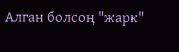Алган болсоң "жарк"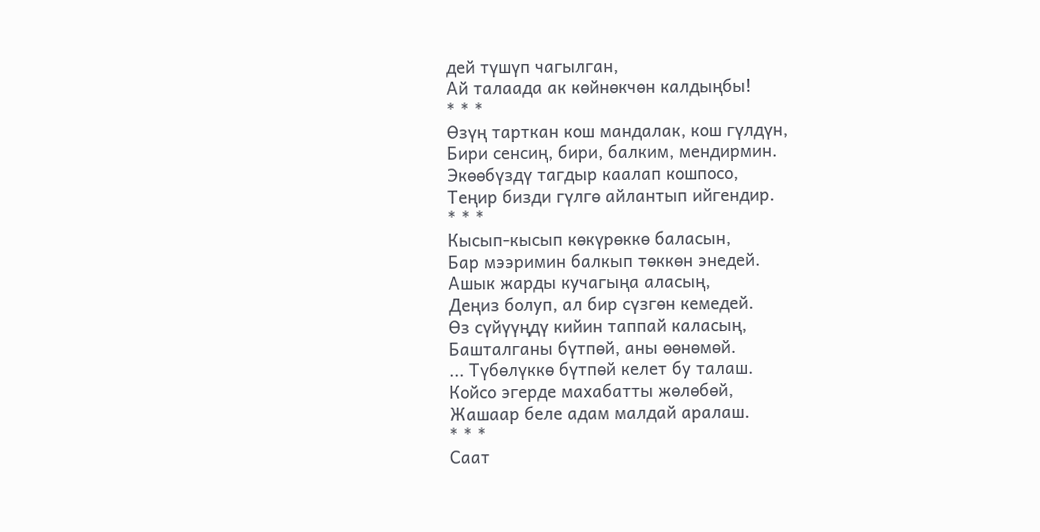дей түшүп чагылган,
Ай талаада ак көйнөкчөн калдыңбы!
* * *
Өзүң тарткан кош мандалак, кош гүлдүн,
Бири сенсиң, бири, балким, мендирмин.
Экөөбүздү тагдыр каалап кошпосо,
Теңир бизди гүлгө айлантып ийгендир.
* * *
Кысып-кысып көкүрөккө баласын,
Бар мээримин балкып төккөн энедей.
Ашык жарды кучагыңа аласың,
Деңиз болуп, ал бир сүзгөн кемедей.
Өз сүйүүңдү кийин таппай каласың,
Башталганы бүтпөй, аны өөнөмөй.
... Түбөлүккө бүтпөй келет бу талаш.
Койсо эгерде махабатты жөлөбөй,
Жашаар беле адам малдай аралаш.
* * *
Саат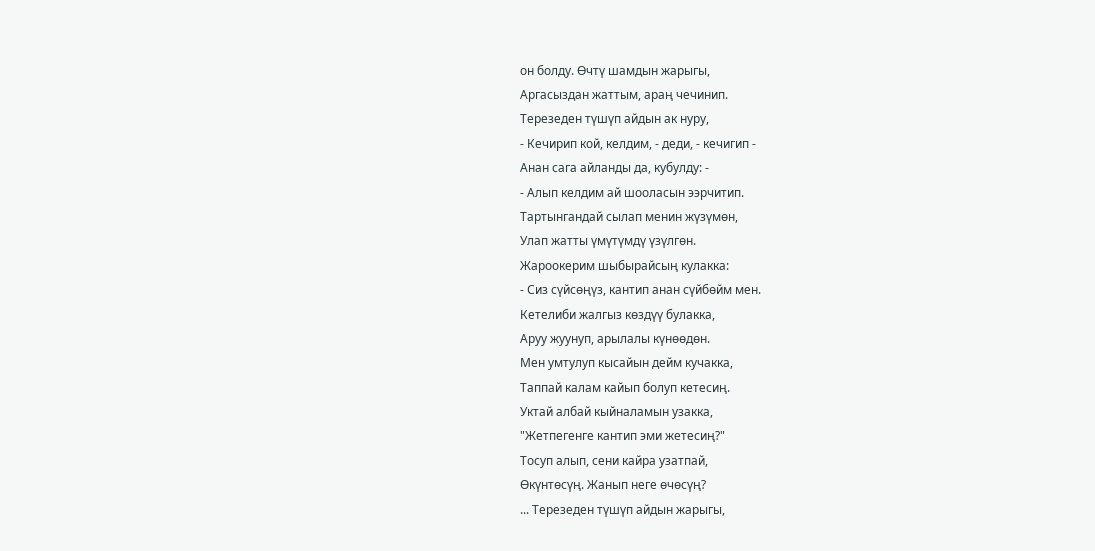он болду. Өчтү шамдын жарыгы,
Аргасыздан жаттым, араң чечинип.
Терезеден түшүп айдын ак нуру,
- Кечирип кой, келдим, - деди, - кечигип -
Анан сага айланды да, кубулду: -
- Алып келдим ай шооласын ээрчитип.
Тартынгандай сылап менин жүзүмөн,
Улап жатты үмүтүмдү үзүлгөн.
Жароокерим шыбырайсың кулакка:
- Сиз сүйсөңүз, кантип анан сүйбөйм мен.
Кетелиби жалгыз көздүү булакка,
Аруу жуунуп, арылалы күнөөдөн.
Мен умтулуп кысайын дейм кучакка,
Таппай калам кайып болуп кетесиң.
Уктай албай кыйналамын узакка,
"Жетпегенге кантип эми жетесиң?"
Тосуп алып, сени кайра узатпай,
Өкүнтөсүң. Жанып неге өчөсүң?
... Терезеден түшүп айдын жарыгы,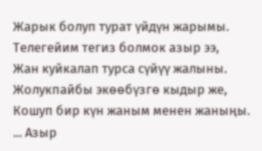Жарык болуп турат үйдүн жарымы.
Телегейим тегиз болмок азыр ээ,
Жан куйкалап турса сүйүү жалыны.
Жолукпайбы экөөбүзгө кыдыр же,
Кошуп бир күн жаным менен жаныңы.
... Азыр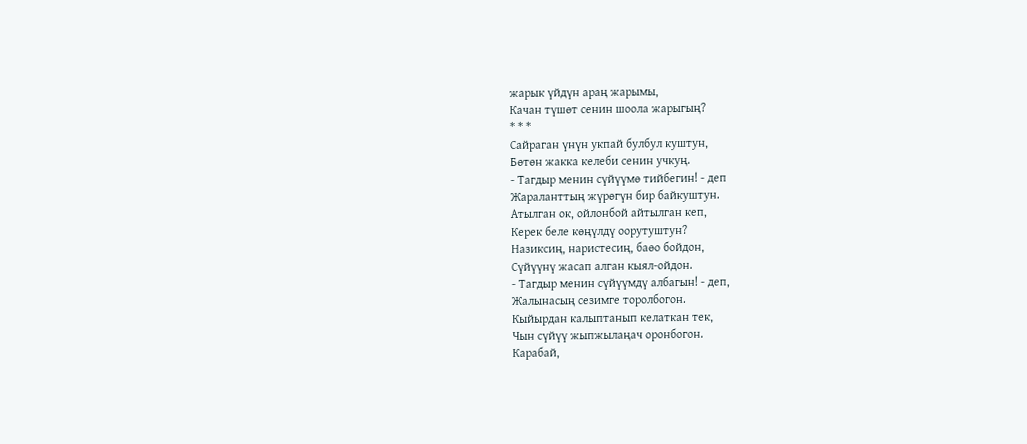жарык үйдүн араң жарымы,
Качан түшөт сенин шоола жарыгың?
* * *
Сайраган үнүн укпай булбул куштун,
Бөтөн жакка келеби сенин учкуң.
- Тагдыр менин сүйүүмө тийбегин! - деп
Жараланттың жүрөгүн бир байкуштун.
Атылган ок, ойлонбой айтылган кеп,
Керек беле көңүлдү оорутуштун?
Назиксиң, наристесиң, баөо бойдон,
Сүйүүнү жасап алган кыял-ойдон.
- Тагдыр менин сүйүүмдү албагын! - деп,
Жалынасың сезимге торолбогон.
Кыйырдан калыптанып келаткан тек,
Чын сүйүү жыпжылаңач оронбогон.
Карабай,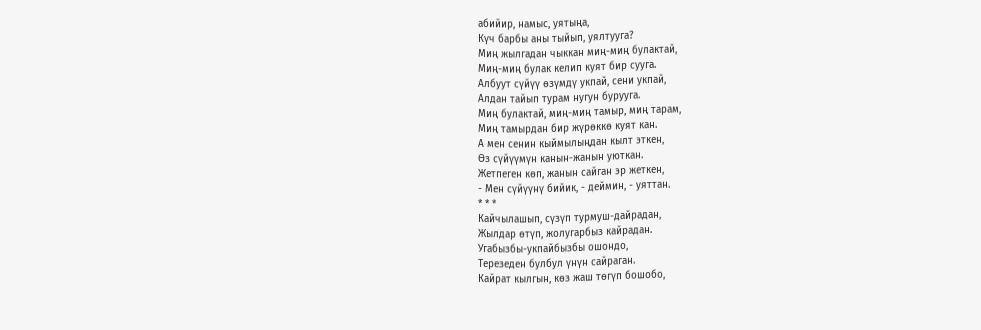абийир, намыс, уятыңа,
Күч барбы аны тыйып, уялтууга?
Миң жылгадан чыккан миң-миң булактай,
Миң-миң булак келип куят бир сууга.
Албуут сүйүү өзүмдү укпай, сени укпай,
Алдан тайып турам нугун бурууга.
Миң булактай, миң-миң тамыр, миң тарам,
Миң тамырдан бир жүрөккө куят кан.
А мен сенин кыймылыңдан кылт эткен,
Өз сүйүүмүн канын-жанын уюткан.
Жетпеген көп, жанын сайган эр жеткен,
- Мен сүйүүнү бийик, - деймин, - уяттан.
* * *
Кайчылашып, сүзүп турмуш-дайрадан,
Жылдар өтүп, жолугарбыз кайрадан.
Угабызбы-укпайбызбы ошондо,
Терезеден булбул үнүн сайраган.
Кайрат кылгын, көз жаш төгүп бошобо,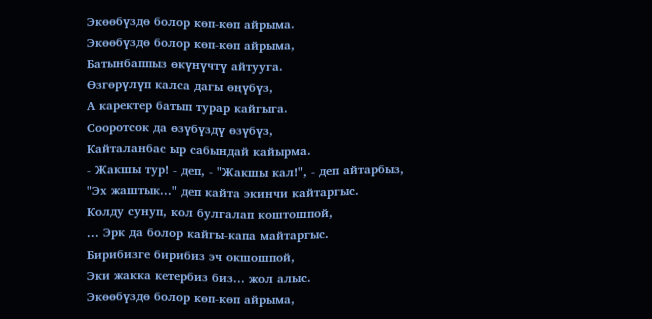Экөөбүздө болор көп-көп айрыма.
Экөөбүздө болор көп-көп айрыма,
Батынбаппыз өкүнүчтү айтууга.
Өзгөрүлүп калса дагы өңүбүз,
А каректер батып турар кайгыга.
Сооротсок да өзүбүздү өзүбүз,
Кайталанбас ыр сабындай кайырма.
- Жакшы тур! - деп, - "Жакшы кал!", - деп айтарбыз,
"Эх жаштык..." деп кайта экинчи кайтаргыс.
Колду сунуп, кол булгалап коштошпой,
... Эрк да болор кайгы-капа майтаргыс.
Бирибизге бирибиз эч окшошпой,
Эки жакка кетербиз биз... жол алыс.
Экөөбүздө болор көп-көп айрыма,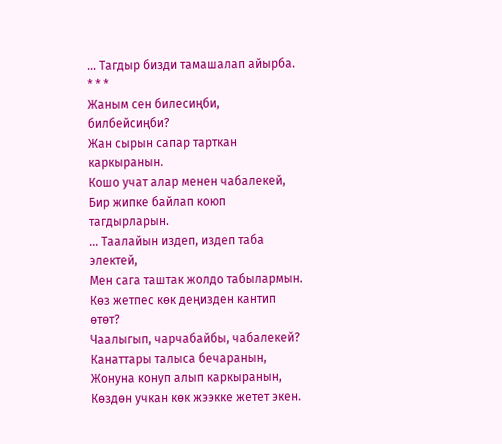... Тагдыр бизди тамашалап айырба.
* * *
Жаным сен билесиңби, билбейсиңби?
Жан сырын сапар тарткан каркыранын.
Кошо учат алар менен чабалекей,
Бир жипке байлап коюп тагдырларын.
... Таалайын издеп, издеп таба электей,
Мен сага таштак жолдо табылармын.
Көз жетпес көк деңизден кантип өтөт?
Чаалыгып, чарчабайбы, чабалекей?
Канаттары талыса бечаранын,
Жонуна конуп алып каркыранын,
Көздөн учкан көк жээкке жетет экен.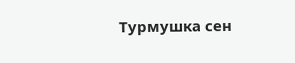Турмушка сен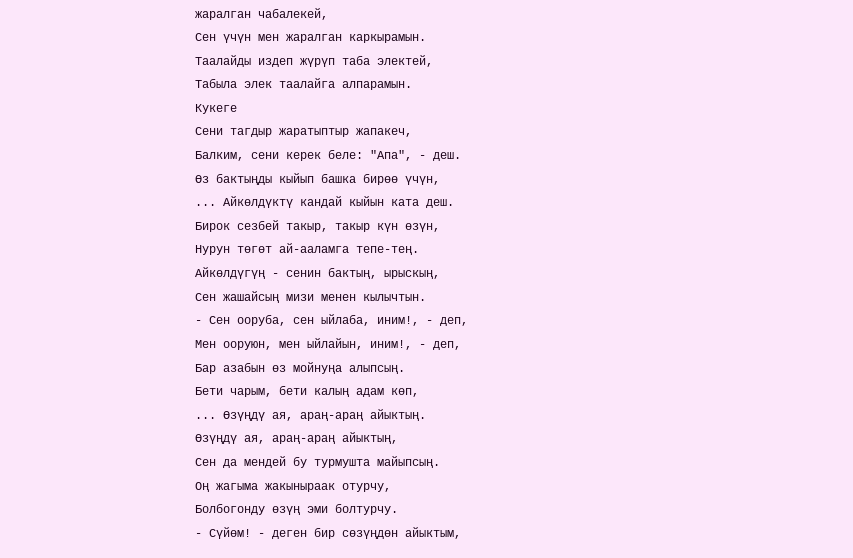жаралган чабалекей,
Сен үчүн мен жаралган каркырамын.
Таалайды издеп жүрүп таба электей,
Табыла элек таалайга алпарамын.
Кукеге
Сени тагдыр жаратыптыр жапакеч,
Балким, сени керек беле: "Апа", - деш.
Өз бактыңды кыйып башка бирөө үчүн,
... Айкөлдүктү кандай кыйын ката деш.
Бирок сезбей такыр, такыр күн өзүн,
Нурун төгөт ай-ааламга тепе-тең.
Айкөлдүгүң - сенин бактың, ырыскың,
Сен жашайсың мизи менен кылычтын.
- Сен ооруба, сен ыйлаба, иним!, - деп,
Мен ооруюн, мен ыйлайын, иним!, - деп,
Бар азабын өз мойнуңа алыпсың.
Бети чарым, бети калың адам көп,
... Өзүңдү ая, араң-араң айыктың.
Өзүңдү ая, араң-араң айыктың,
Сен да мендей бу турмушта майыпсың.
Оң жагыма жакыныраак отурчу,
Болбогонду өзүң эми болтурчу.
- Сүйөм! - деген бир сөзүңдөн айыктым,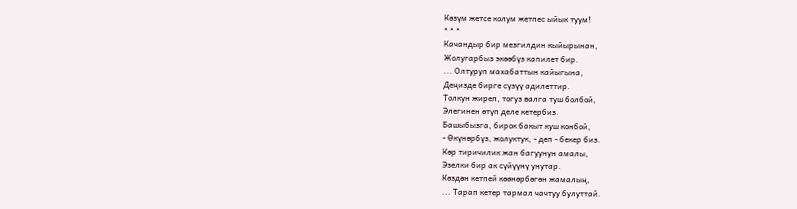Көзүм жетсе колум жетпес ыйык туум!
* * *
Качандыр бир мезгилдин кыйырынан,
Жолугарбыз экөөбүз капилет бир.
... Олтуруп махабаттын кайыгына,
Деңизде бирге сүзүү адилеттир.
Толкун жиреп, тогуз валга туш болбой,
Элегинен өтүп деле кетербиз.
Башыбызга, бирок бакыт куш конбой,
- Өкүнөрбүз, жолуктук, - деп - бекер биз.
Көр тиричилик жан багуунун амалы,
Эзелки бир ак сүйүүнү унутар.
Көздөн кетпей көөнөрбөгөн жамалың,
... Тарап кетер тармал чачтуу булуттай.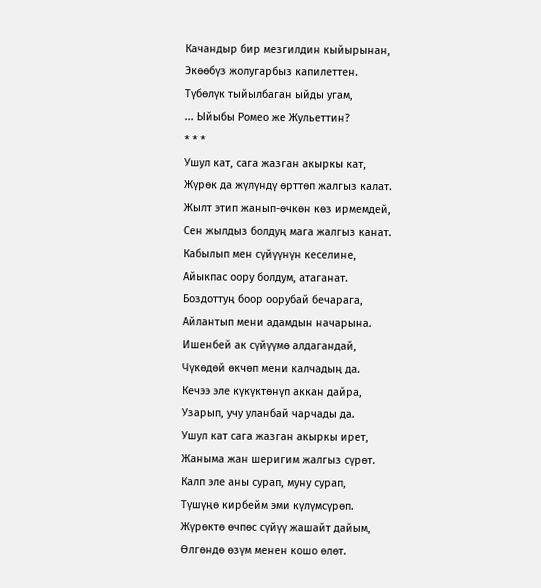Качандыр бир мезгилдин кыйырынан,
Экөөбүз жолугарбыз капилеттен.
Түбөлүк тыйылбаган ыйды угам,
... Ыйыбы Ромео же Жульеттин?
* * *
Ушул кат, сага жазган акыркы кат,
Жүрөк да жүлүндү өрттөп жалгыз калат.
Жылт этип жанып-өчкөн көз ирмемдей,
Сен жылдыз болдуң мага жалгыз канат.
Кабылып мен сүйүүнүн кеселине,
Айыкпас оору болдум, атаганат.
Боздоттуң боор оорубай бечарага,
Айлантып мени адамдын начарына.
Ишенбей ак сүйүүмө алдагандай,
Чүкөдөй өкчөп мени калчадың да.
Кечээ эле күкүктөнүп аккан дайра,
Узарып, учу уланбай чарчады да.
Ушул кат сага жазган акыркы ирет,
Жаныма жан шеригим жалгыз сүрөт.
Калп эле аны сурап, муну сурап,
Түшүңө кирбейм эми күлүмсүрөп.
Жүрөктө өчпөс сүйүү жашайт дайым,
Өлгөндө өзүм менен кошо өлөт.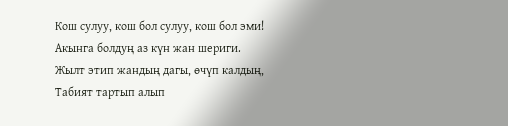Кош сулуу, кош бол сулуу, кош бол эми!
Акынга болдуң аз күн жан шериги.
Жылт этип жандың дагы, өчүп калдың,
Табият тартып алып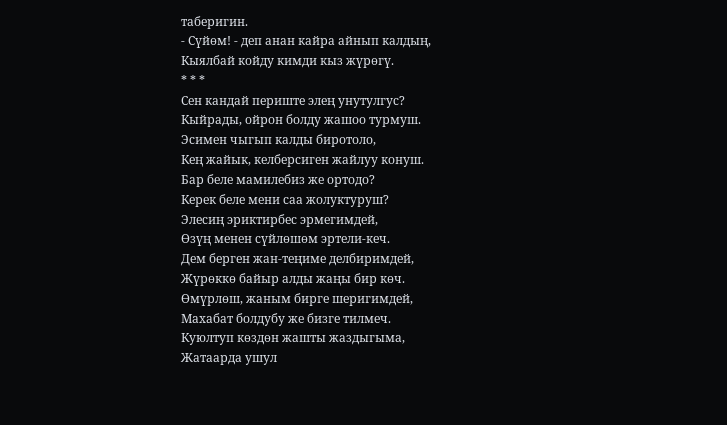таберигин.
- Сүйөм! - деп анан кайра айнып калдың,
Кыялбай койду кимди кыз жүрөгү.
* * *
Сен кандай периште элең унутулгус?
Кыйрады, ойрон болду жашоо турмуш.
Эсимен чыгып калды биротоло,
Кең жайык, келберсиген жайлуу конуш.
Бар беле мамилебиз же ортодо?
Керек беле мени саа жолуктуруш?
Элесиң эриктирбес эрмегимдей,
Өзүң менен сүйлөшөм эртели-кеч.
Дем берген жан-теңиме делбиримдей,
Жүрөккө байыр алды жаңы бир көч.
Өмүрлөш, жаным бирге шеригимдей,
Махабат болдубу же бизге тилмеч.
Куюлтуп көздөн жашты жаздыгыма,
Жатаарда ушул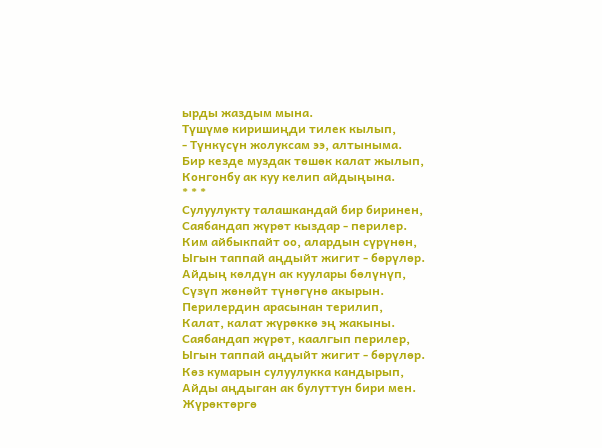ырды жаздым мына.
Түшүмө киришиңди тилек кылып,
- Түнкүсүн жолуксам ээ, алтыныма.
Бир кезде муздак төшөк калат жылып,
Конгонбу ак куу келип айдыңына.
* * *
Сулуулукту талашкандай бир биринен,
Саябандап жүрөт кыздар - перилер.
Ким айбыкпайт оо, алардын сүрүнөн,
Ыгын таппай аңдыйт жигит - бөрүлөр.
Айдың көлдүн ак куулары бөлүнүп,
Сүзүп жөнөйт түнөгүнө акырын.
Перилердин арасынан терилип,
Калат, калат жүрөккө эң жакыны.
Саябандап жүрөт, каалгып перилер,
Ыгын таппай аңдыйт жигит - бөрүлөр.
Көз кумарын сулуулукка кандырып,
Айды аңдыган ак булуттун бири мен.
Жүрөктөргө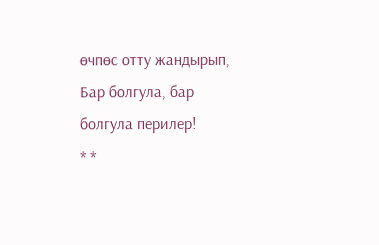өчпөс отту жандырып,
Бар болгула, бар болгула перилер!
* *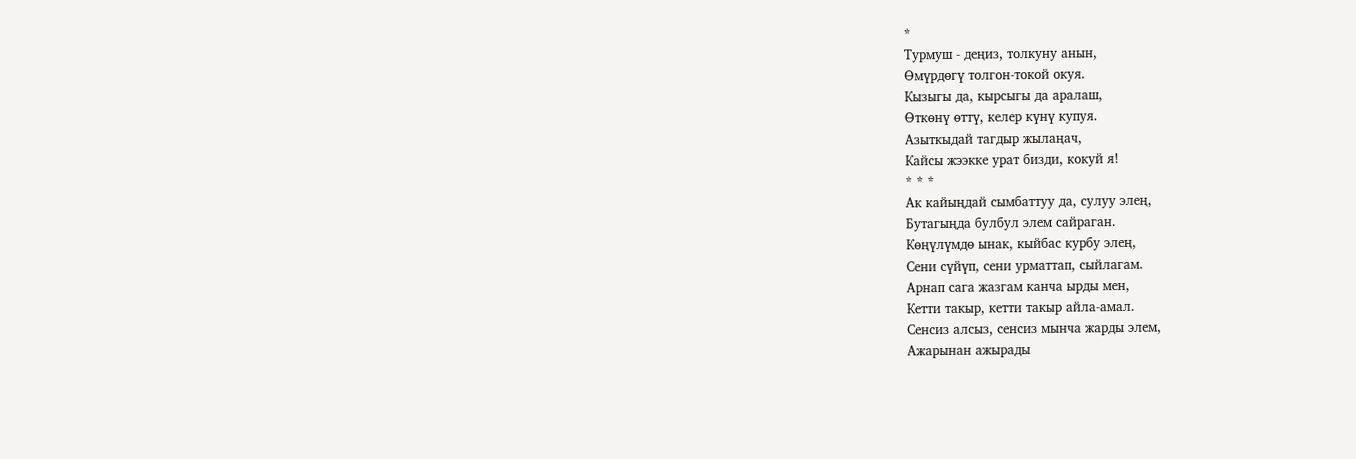*
Турмуш - деңиз, толкуну анын,
Өмүрдөгү толгон-токой окуя.
Кызыгы да, кырсыгы да аралаш,
Өткөнү өттү, келер күнү купуя.
Азыткыдай тагдыр жылаңач,
Кайсы жээкке урат бизди, кокуй я!
* * *
Ак кайыңдай сымбаттуу да, сулуу элең,
Бутагыңда булбул элем сайраган.
Көңүлүмдө ынак, кыйбас курбу элең,
Сени сүйүп, сени урматтап, сыйлагам.
Арнап сага жазгам канча ырды мен,
Кетти такыр, кетти такыр айла-амал.
Сенсиз алсыз, сенсиз мынча жарды элем,
Ажарынан ажырады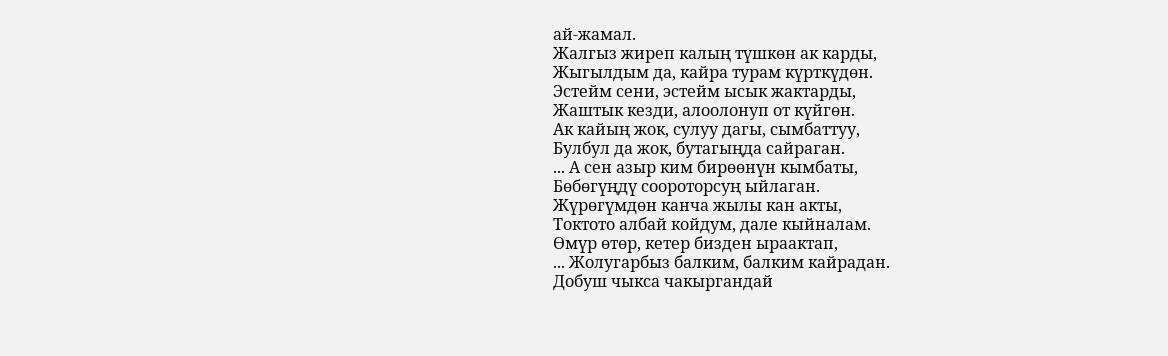ай-жамал.
Жалгыз жиреп калың түшкөн ак карды,
Жыгылдым да, кайра турам күрткүдөн.
Эстейм сени, эстейм ысык жактарды,
Жаштык кезди, алоолонуп от күйгөн.
Ак кайың жок, сулуу дагы, сымбаттуу,
Булбул да жок, бутагыңда сайраган.
... А сен азыр ким бирөөнүн кымбаты,
Бөбөгүңдү соороторсуң ыйлаган.
Жүрөгүмдөн канча жылы кан акты,
Токтото албай койдум, дале кыйналам.
Өмүр өтөр, кетер бизден ыраактап,
... Жолугарбыз балким, балким кайрадан.
Добуш чыкса чакыргандай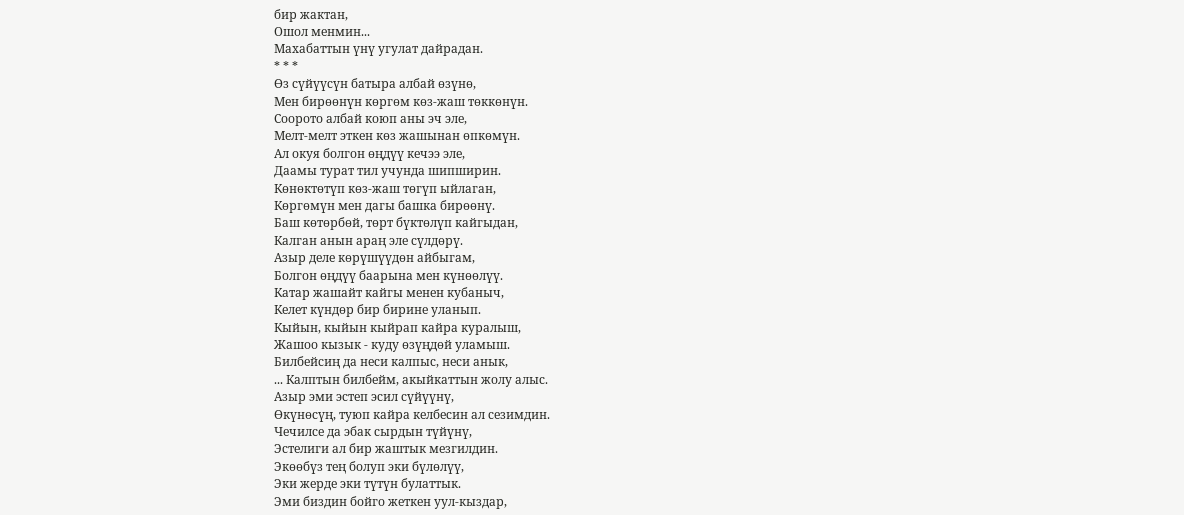бир жактан,
Ошол менмин...
Махабаттын үнү угулат дайрадан.
* * *
Өз сүйүүсүн батыра албай өзүнө,
Мен бирөөнүн көргөм көз-жаш төккөнүн.
Соорото албай коюп аны эч эле,
Мелт-мелт эткен көз жашынан өпкөмүн.
Ал окуя болгон өңдүү кечээ эле,
Даамы турат тил учунда шипширин.
Көнөктөтүп көз-жаш төгүп ыйлаган,
Көргөмүн мен дагы башка бирөөнү.
Баш көтөрбөй, төрт бүктөлүп кайгыдан,
Калган анын араң эле сүлдөрү.
Азыр деле көрүшүүдөн айбыгам,
Болгон өңдүү баарына мен күнөөлүү.
Катар жашайт кайгы менен кубаныч,
Келет күндөр бир бирине уланып.
Кыйын, кыйын кыйрап кайра куралыш,
Жашоо кызык - куду өзүңдөй уламыш.
Билбейсиң да неси калпыс, неси анык,
... Калптын билбейм, акыйкаттын жолу алыс.
Азыр эми эстеп эсил сүйүүнү,
Өкүнөсүң, туюп кайра келбесин ал сезимдин.
Чечилсе да эбак сырдын түйүнү,
Эстелиги ал бир жаштык мезгилдин.
Экөөбүз тең болуп эки бүлөлүү,
Эки жерде эки түтүн булаттык.
Эми биздин бойго жеткен уул-кыздар,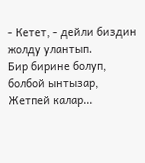- Кетет, - дейли биздин жолду улантып.
Бир бирине болуп, болбой ынтызар,
Жетпей калар...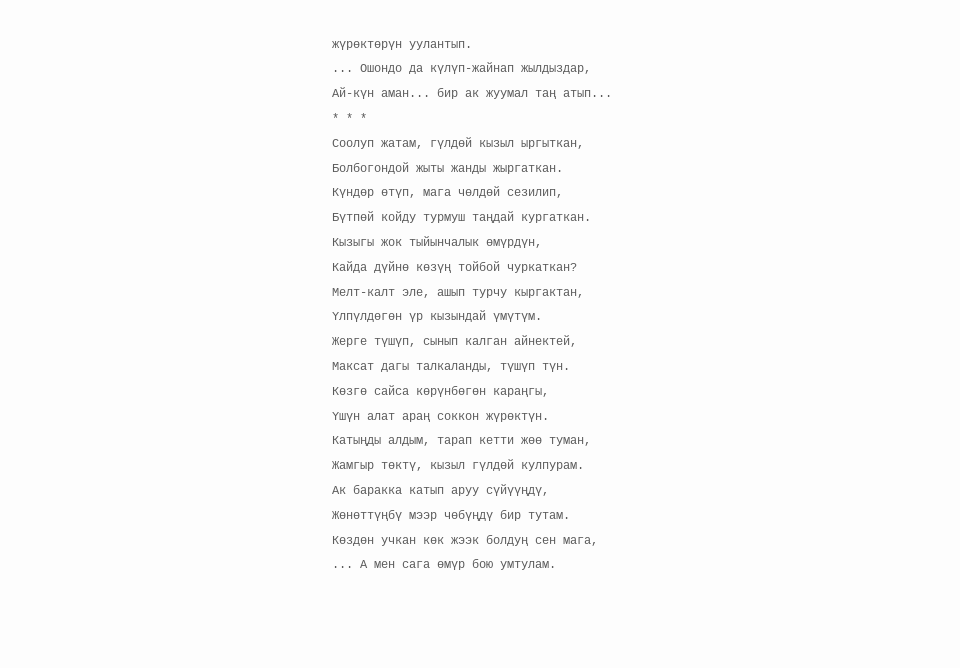жүрөктөрүн уулантып.
... Ошондо да күлүп-жайнап жылдыздар,
Ай-күн аман... бир ак жуумал таң атып...
* * *
Соолуп жатам, гүлдөй кызыл ыргыткан,
Болбогондой жыты жанды жыргаткан.
Күндөр өтүп, мага чөлдөй сезилип,
Бүтпөй койду турмуш таңдай кургаткан.
Кызыгы жок тыйынчалык өмүрдүн,
Кайда дүйнө көзүң тойбой чуркаткан?
Мелт-калт эле, ашып турчу кыргактан,
Үлпүлдөгөн үр кызындай үмүтүм.
Жерге түшүп, сынып калган айнектей,
Максат дагы талкаланды, түшүп түн.
Көзгө сайса көрүнбөгөн караңгы,
Үшүн алат араң соккон жүрөктүн.
Катыңды алдым, тарап кетти жөө туман,
Жамгыр төктү, кызыл гүлдөй кулпурам.
Ак баракка катып аруу сүйүүңдү,
Жөнөттүңбү мээр чөбүңдү бир тутам.
Көздөн учкан көк жээк болдуң сен мага,
... А мен сага өмүр бою умтулам.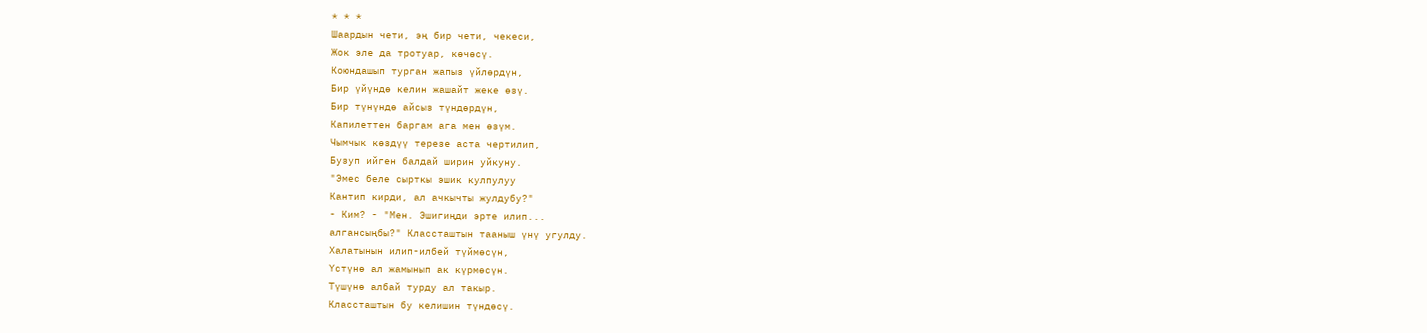* * *
Шаардын чети, эң бир чети, чекеси,
Жок эле да тротуар, көчөсү.
Коюндашып турган жапыз үйлөрдүн,
Бир үйүндө келин жашайт жеке өзү.
Бир түнүндө айсыз түндөрдүн,
Капилеттен баргам ага мен өзүм.
Чымчык көздүү терезе аста чертилип,
Бузуп ийген балдай ширин уйкуну.
"Эмес беле сырткы эшик кулпулуу
Кантип кирди, ал ачкычты жулдубу?"
- Ким? - "Мен. Эшигиңди эрте илип...
алгансыңбы?" Классташтын тааныш үнү угулду.
Халатынын илип-илбей түймөсүн,
Үстүнө ал жамынып ак күрмөсүн.
Түшүнө албай турду ал такыр.
Классташтын бу келишин түндөсү.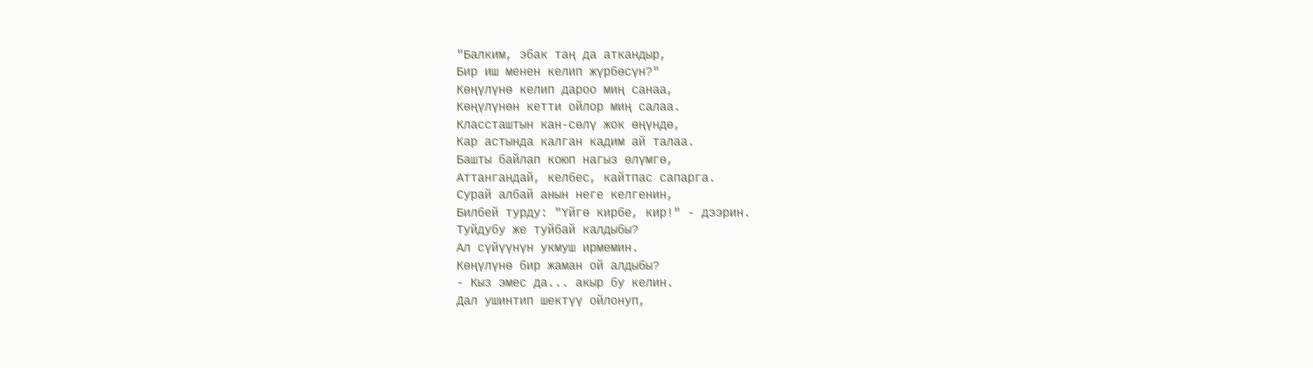"Балким, эбак таң да аткандыр,
Бир иш менен келип жүрбөсүн?"
Көңүлүнө келип дароо миң санаа,
Көңүлүнөн кетти ойлор миң салаа.
Классташтын кан-сөлү жок өңүндө,
Кар астында калган кадим ай талаа.
Башты байлап коюп нагыз өлүмгө,
Аттангандай, келбес, кайтпас сапарга.
Сурай албай анын неге келгенин,
Билбей турду: "Үйгө кирбе, кир!" - дээрин.
Туйдубу же туйбай калдыбы?
Ал сүйүүнүн укмуш ирмемин.
Көңүлүнө бир жаман ой алдыбы?
- Кыз эмес да... акыр бу келин.
Дал ушинтип шектүү ойлонуп,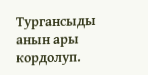Тургансыды анын ары кордолуп.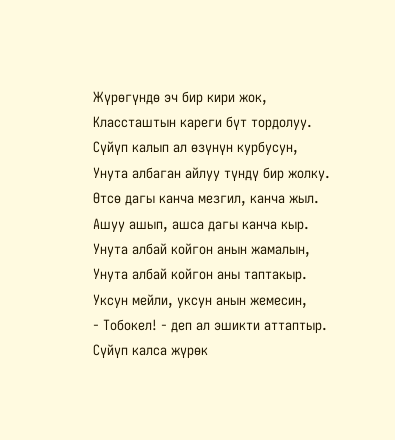Жүрөгүндө эч бир кири жок,
Классташтын кареги бүт тордолуу.
Сүйүп калып ал өзүнүн курбусун,
Унута албаган айлуу түндү бир жолку.
Өтсө дагы канча мезгил, канча жыл.
Ашуу ашып, ашса дагы канча кыр.
Унута албай койгон анын жамалын,
Унута албай койгон аны таптакыр.
Уксун мейли, уксун анын жемесин,
- Тобокел! - деп ал эшикти аттаптыр.
Сүйүп калса жүрөк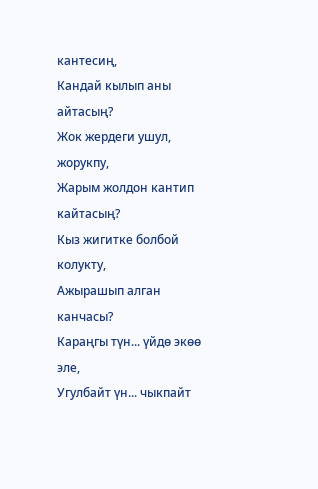кантесиң,
Кандай кылып аны айтасың?
Жок жердеги ушул, жорукпу,
Жарым жолдон кантип кайтасың?
Кыз жигитке болбой колукту,
Ажырашып алган канчасы?
Караңгы түн... үйдө экөө эле,
Угулбайт үн... чыкпайт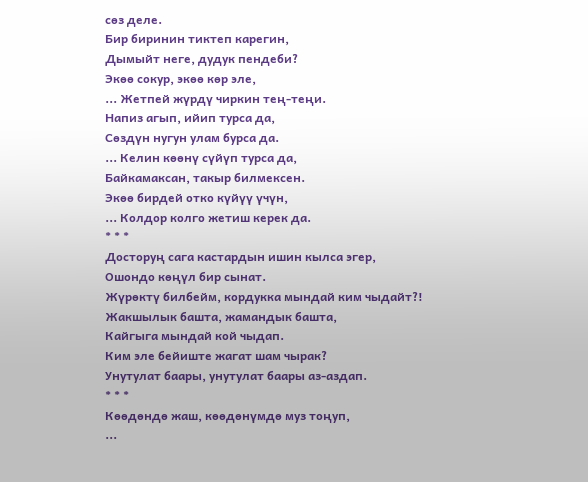сөз деле.
Бир биринин тиктеп карегин,
Дымыйт неге, дудук пендеби?
Экөө сокур, экөө көр эле,
... Жетпей жүрдү чиркин тең-теңи.
Напиз агып, ийип турса да,
Сөздүн нугун улам бурса да.
... Келин көөнү сүйүп турса да,
Байкамаксан, такыр билмексен.
Экөө бирдей отко күйүү үчүн,
... Колдор колго жетиш керек да.
* * *
Досторуң сага кастардын ишин кылса эгер,
Ошондо көңүл бир сынат.
Жүрөктү билбейм, кордукка мындай ким чыдайт?!
Жакшылык башта, жамандык башта,
Кайгыга мындай кой чыдап.
Ким эле бейиште жагат шам чырак?
Унутулат баары, унутулат баары аз-аздап.
* * *
Көөдөндө жаш, көөдөнүмдө муз тоңуп,
...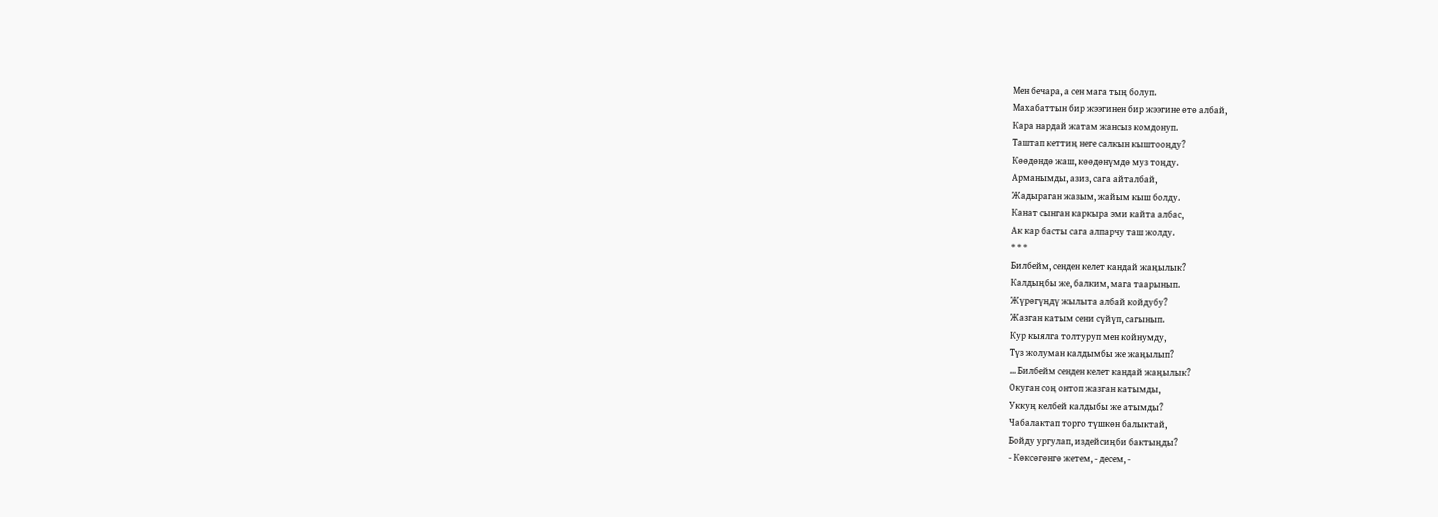Мен бечара, а сен мага тың болуп.
Махабаттын бир жээгинен бир жээгине өтө албай,
Кара нардай жатам жансыз комдонуп.
Таштап кеттиң неге салкын кыштооңду?
Көөдөндө жаш, көөдөнүмдө муз тоңду.
Арманымды, азиз, сага айталбай,
Жадыраган жазым, жайым кыш болду.
Канат сынган каркыра эми кайта албас,
Ак кар басты сага алпарчу таш жолду.
* * *
Билбейм, сенден келет кандай жаңылык?
Калдыңбы же, балким, мага таарынып.
Жүрөгүңдү жылыта албай койдубу?
Жазган катым сени сүйүп, сагынып.
Кур кыялга толтуруп мен койнумду,
Түз жолуман калдымбы же жаңылып?
... Билбейм сенден келет кандай жаңылык?
Окуган соң онтоп жазган катымды,
Уккуң келбей калдыбы же атымды?
Чабалактап торго түшкөн балыктай,
Бойду ургулап, издейсиңби бактыңды?
- Көксөгөнгө жетем, - десем, -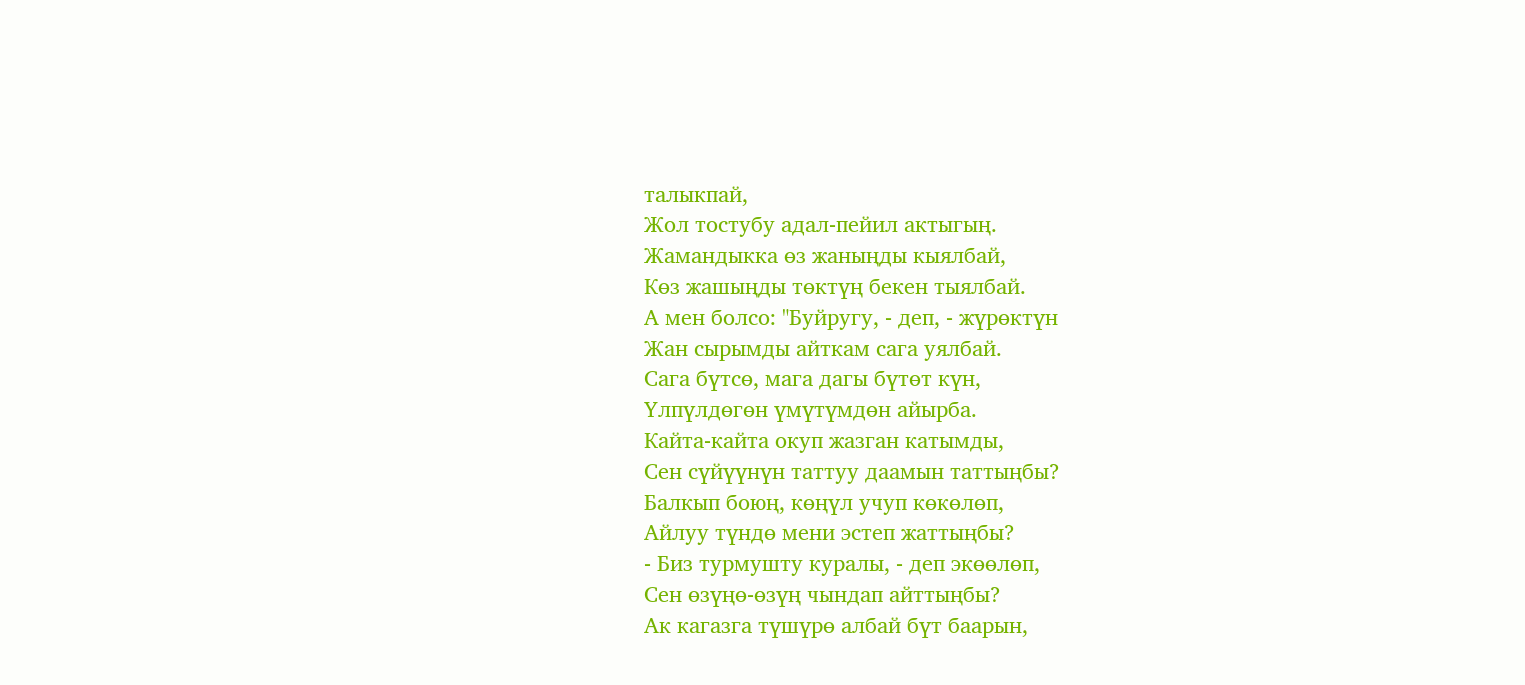талыкпай,
Жол тостубу адал-пейил актыгың.
Жамандыкка өз жаныңды кыялбай,
Көз жашыңды төктүң бекен тыялбай.
А мен болсо: "Буйругу, - деп, - жүрөктүн
Жан сырымды айткам сага уялбай.
Сага бүтсө, мага дагы бүтөт күн,
Үлпүлдөгөн үмүтүмдөн айырба.
Кайта-кайта окуп жазган катымды,
Сен сүйүүнүн таттуу даамын таттыңбы?
Балкып боюң, көңүл учуп көкөлөп,
Айлуу түндө мени эстеп жаттыңбы?
- Биз турмушту куралы, - деп экөөлөп,
Сен өзүңө-өзүң чындап айттыңбы?
Ак кагазга түшүрө албай бүт баарын,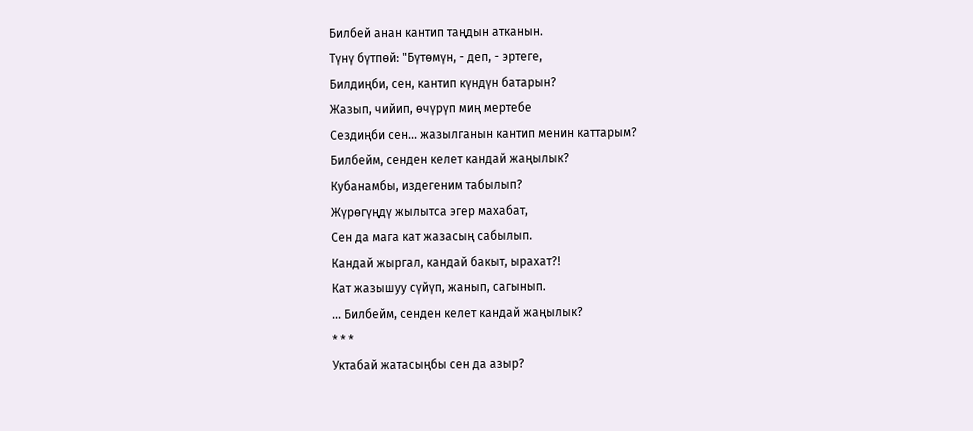Билбей анан кантип таңдын атканын.
Түнү бүтпөй: "Бүтөмүн, - деп, - эртеге,
Билдиңби, сен, кантип күндүн батарын?
Жазып, чийип, өчүрүп миң мертебе
Сездиңби сен... жазылганын кантип менин каттарым?
Билбейм, сенден келет кандай жаңылык?
Кубанамбы, издегеним табылып?
Жүрөгүңдү жылытса эгер махабат,
Сен да мага кат жазасың сабылып.
Кандай жыргал, кандай бакыт, ырахат?!
Кат жазышуу сүйүп, жанып, сагынып.
... Билбейм, сенден келет кандай жаңылык?
* * *
Уктабай жатасыңбы сен да азыр?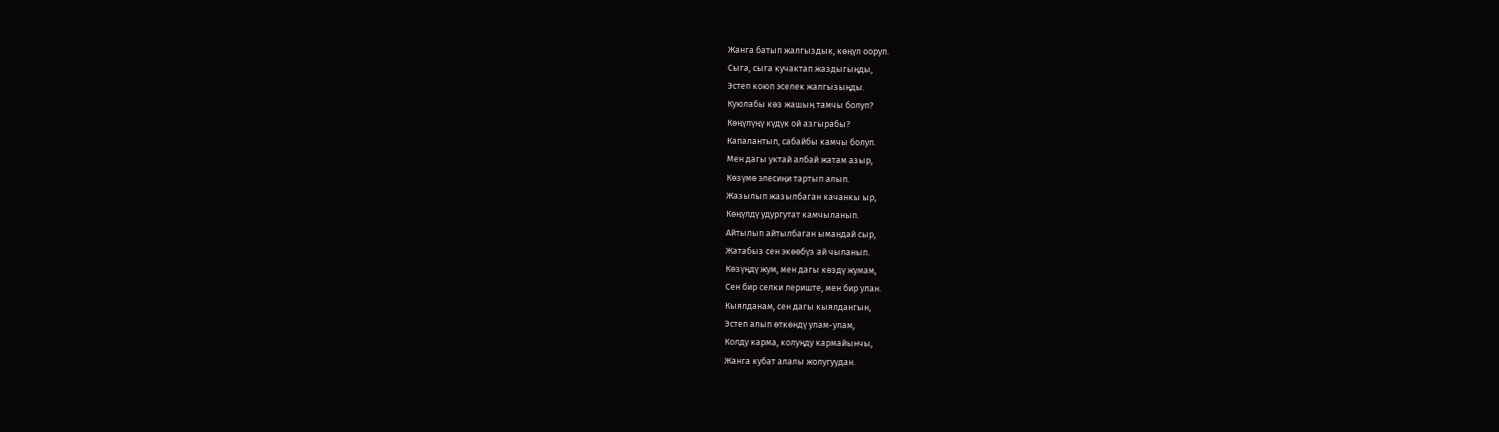Жанга батып жалгыздык, көңүл ооруп.
Сыга, сыга кучактап жаздыгыңды,
Эстеп коюп эселек жалгызыңды.
Куюлабы көз жашың тамчы болуп?
Көңүлүңү күдүк ой азгырабы?
Капалантып, сабайбы камчы болуп.
Мен дагы уктай албай жатам азыр,
Көзүмө элесиңи тартып алып.
Жазылып жазылбаган качанкы ыр,
Көңүлдү удургутат камчыланып.
Айтылып айтылбаган ымандай сыр,
Жатабыз сен экөөбүз ай чыланып.
Көзүңдү жум, мен дагы көздү жумам,
Сен бир селки периште, мен бир улан.
Кыялданам, сен дагы кыялдангын,
Эстеп алып өткөндү улам-улам,
Колду карма, колуңду кармайынчы,
Жанга кубат алалы жолугуудан.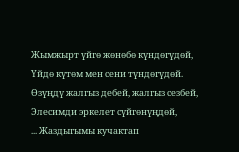Жымжырт үйгө жөнөбө күндөгүдөй,
Үйдө күтөм мен сени түндөгүдөй.
Өзүңдү жалгыз дебей, жалгыз сезбей,
Элесимди эркелет сүйгөнүңдөй,
... Жаздыгымы кучактап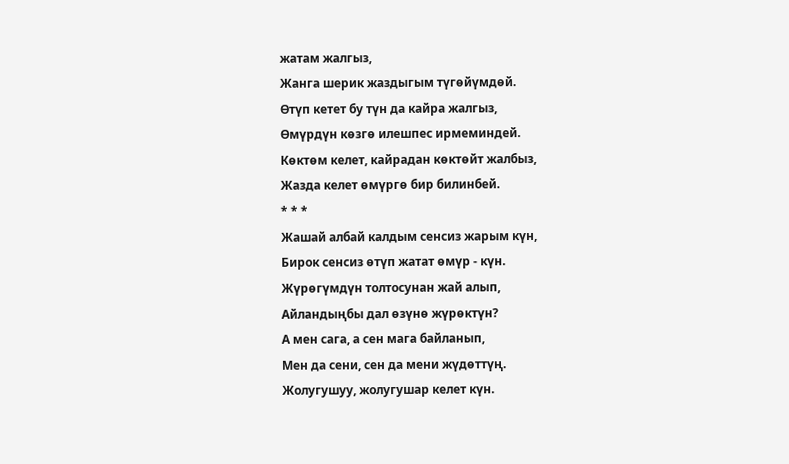жатам жалгыз,
Жанга шерик жаздыгым түгөйүмдөй.
Өтүп кетет бу түн да кайра жалгыз,
Өмүрдүн көзгө илешпес ирмеминдей.
Көктөм келет, кайрадан көктөйт жалбыз,
Жазда келет өмүргө бир билинбей.
* * *
Жашай албай калдым сенсиз жарым күн,
Бирок сенсиз өтүп жатат өмүр - күн.
Жүрөгүмдүн толтосунан жай алып,
Айландыңбы дал өзүнө жүрөктүн?
А мен сага, а сен мага байланып,
Мен да сени, сен да мени жүдөттүң.
Жолугушуу, жолугушар келет күн.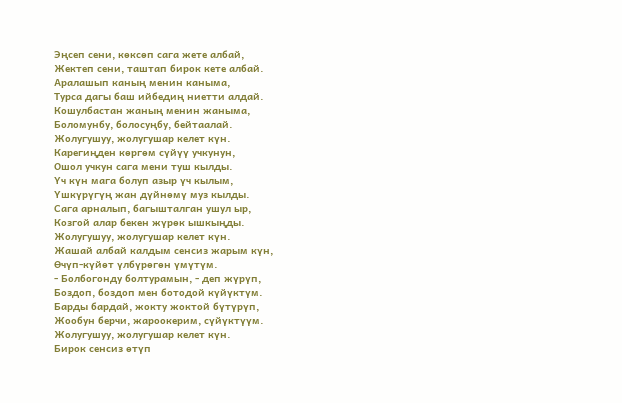Эңсеп сени, көксөп сага жете албай,
Жектеп сени, таштап бирок кете албай.
Аралашып каның менин каныма,
Турса дагы баш ийбедиң ниетти алдай.
Кошулбастан жаның менин жаныма,
Боломунбу, болосуңбу, бейтаалай.
Жолугушуу, жолугушар келет күн.
Карегиңден көргөм сүйүү учкунун,
Ошол учкун сага мени туш кылды.
Үч күн мага болуп азыр үч кылым,
Үшкүрүгүң жан дүйнөмү муз кылды.
Сага арналып, багышталган ушул ыр,
Козгой алар бекен жүрөк ышкыңды.
Жолугушуу, жолугушар келет күн.
Жашай албай калдым сенсиз жарым күн,
Өчүп-күйөт үлбүрөгөн үмүтүм.
- Болбогонду болтурамын, - деп жүрүп,
Боздоп, боздоп мен ботодой күйүктүм.
Барды бардай, жокту жоктой бүтүрүп,
Жообун берчи, жароокерим, сүйүктүүм.
Жолугушуу, жолугушар келет күн.
Бирок сенсиз өтүп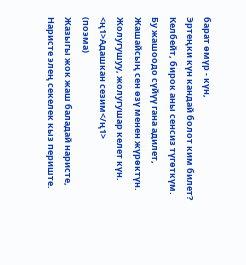барат өмүр - күн,
Эртеңки күн кандай болот ким билет?
Келбейт, бирок аны сенсиз түгөткүм.
Бу жашоодо сүйүү гана адилет,
Жашайсың сен өзү менен жүрөктүн.
Жолугушуу, жолугушар келет күн.
<ң1>Адашкан сезим</ң1>
(поэма)
Жазыгы жок жаш баладай наристе,
Наристе элең секелек кыз периште.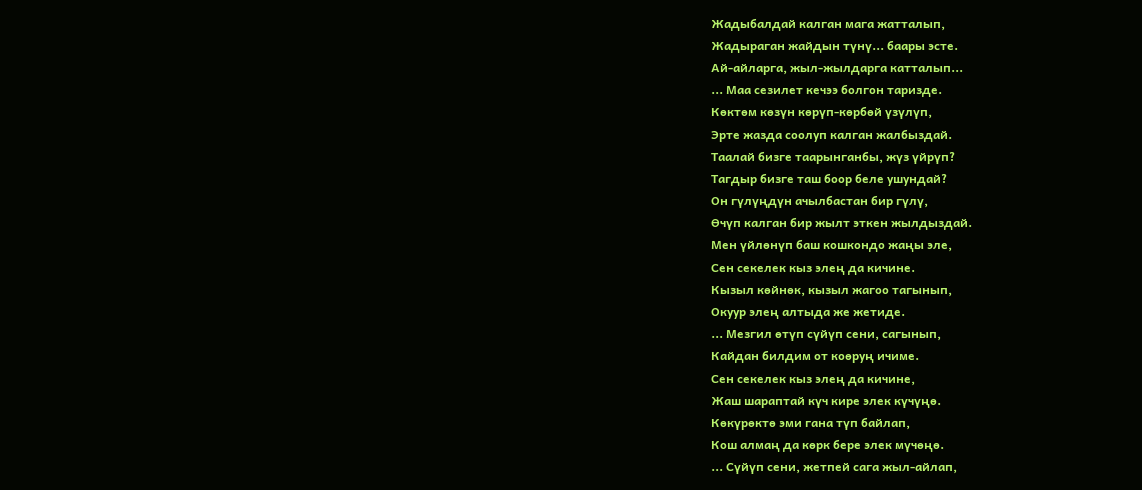Жадыбалдай калган мага жатталып,
Жадыраган жайдын түнү... баары эсте.
Ай-айларга, жыл-жылдарга катталып...
... Маа сезилет кечээ болгон таризде.
Көктөм көзүн көрүп-көрбөй үзүлүп,
Эрте жазда соолуп калган жалбыздай.
Таалай бизге таарынганбы, жүз үйрүп?
Тагдыр бизге таш боор беле ушундай?
Он гүлүңдүн ачылбастан бир гүлү,
Өчүп калган бир жылт эткен жылдыздай.
Мен үйлөнүп баш кошкондо жаңы эле,
Сен секелек кыз элең да кичине.
Кызыл көйнөк, кызыл жагоо тагынып,
Окуур элең алтыда же жетиде.
... Мезгил өтүп сүйүп сени, сагынып,
Кайдан билдим от коөруң ичиме.
Сен секелек кыз элең да кичине,
Жаш шараптай күч кире элек күчүңө.
Көкүрөктө эми гана түп байлап,
Кош алмаң да көрк бере элек мүчөңө.
... Сүйүп сени, жетпей сага жыл-айлап,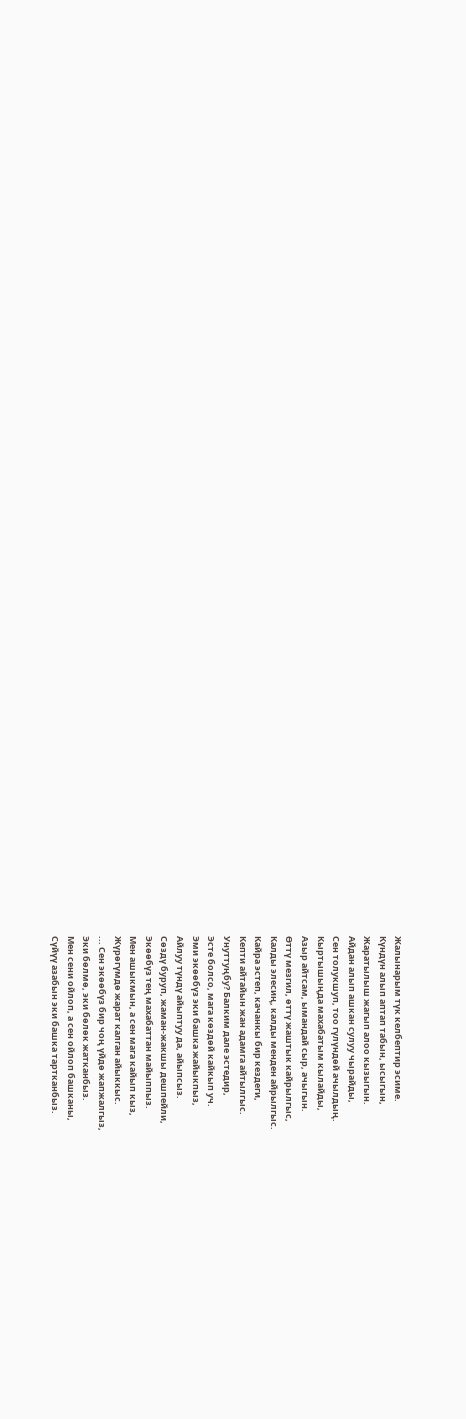Жалынарым түк келбептир эсиме.
Күндүн алып аптап табын, ысыгын,
Жаратылыш жагып алоо кызыгын.
Айдан алып ашкан сулуу чырайды,
Сен толукшуп, тоо гүлүндөй ачылдың.
Кыртышыңда махабатым кылайды,
Азыр айтсам, ымандай сыр, ачыгын.
Өттү мезгил, өттү жаштык кайрылгыс,
Калды элесиң, калды менден айрылгыс.
Кайра эстеп, качанкы бир кездеги,
Кепти айтайын жан адамга айтылгыс.
Унуттуңбу? Балким дале эстедир,
Эсте болсо, мага көздөй кайкып уч.
Эми экөөбүз эки башка жайыкпыз,
Айлуу түндү айыптуу да, айыпсыз.
Сөздү буруп, жаман-жакшы дешпейли,
Экөөбүз тең махабаттан майыппыз.
Мен ашыкмын, а сен мага кайып кыз,
Жүрөгүмдө жарат калган айыккыс.
... Сен экөөбүз бир чоң үйдө жапжалгыз,
Эки бөлмө, эки бөлөк жатканбыз.
Мен сени ойлоп, а сен ойлоп башканы,
Сүйүү азабын эки башка тартканбыз.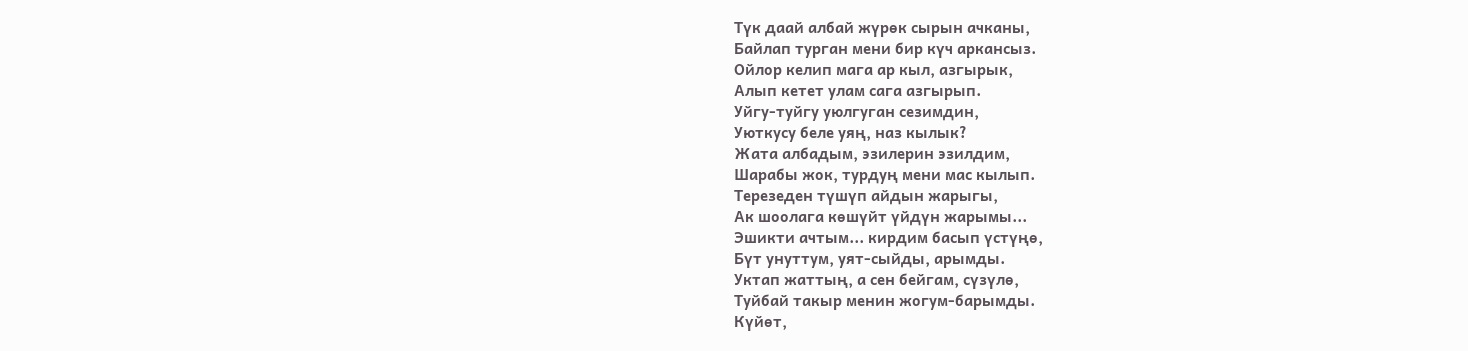Түк даай албай жүрөк сырын ачканы,
Байлап турган мени бир күч аркансыз.
Ойлор келип мага ар кыл, азгырык,
Алып кетет улам сага азгырып.
Уйгу-туйгу уюлгуган сезимдин,
Уюткусу беле уяң, наз кылык?
Жата албадым, эзилерин эзилдим,
Шарабы жок, турдуң мени мас кылып.
Терезеден түшүп айдын жарыгы,
Ак шоолага көшүйт үйдүн жарымы...
Эшикти ачтым... кирдим басып үстүңө,
Бүт унуттум, уят-сыйды, арымды.
Уктап жаттың, а сен бейгам, сүзүлө,
Туйбай такыр менин жогум-барымды.
Күйөт,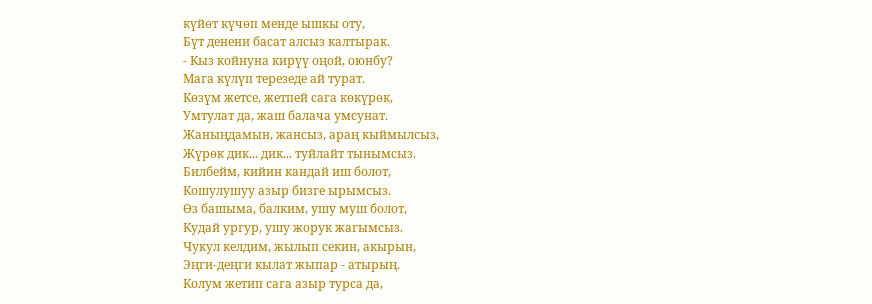күйөт күчөп менде ышкы оту,
Бүт денени басат алсыз калтырак.
- Кыз койнуна кирүү оңой, оюнбу?
Мага күлүп терезеде ай турат.
Көзүм жетсе, жетпей сага көкүрөк,
Умтулат да, жаш балача умсунат.
Жаныңдамын, жансыз, араң кыймылсыз,
Жүрөк дик... дик... туйлайт тынымсыз.
Билбейм, кийин кандай иш болот,
Кошулушуу азыр бизге ырымсыз.
Өз башыма, балким, ушу муш болот,
Кудай ургур, ушу жорук жагымсыз.
Чукул келдим, жылып секин, акырын,
Эңги-деңги кылат жыпар - атырың.
Колум жетип сага азыр турса да,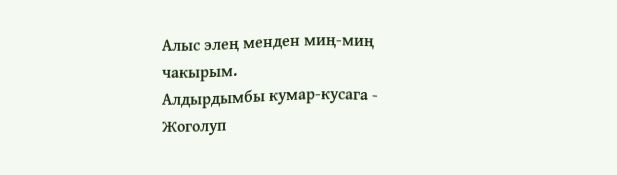Алыс элең менден миң-миң чакырым.
Алдырдымбы кумар-кусага -
Жоголуп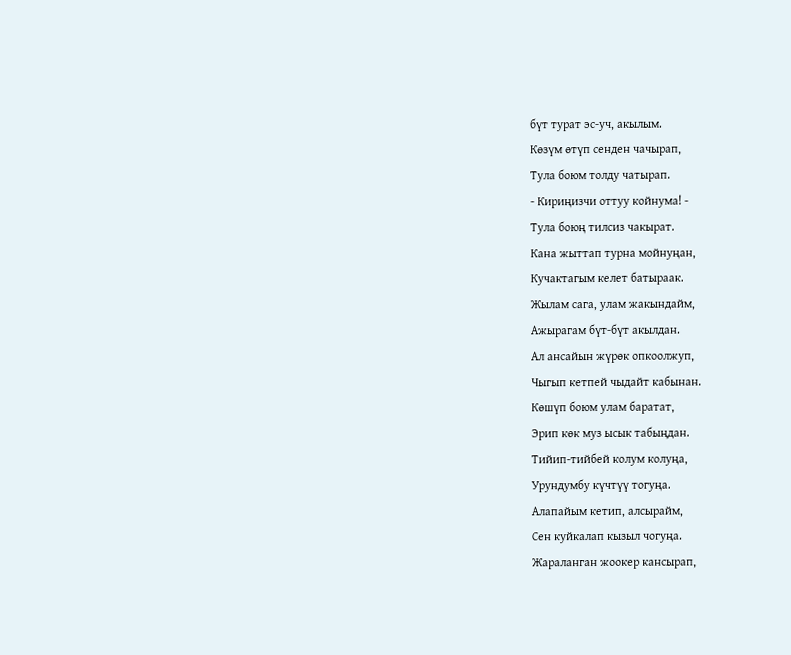бүт турат эс-уч, акылым.
Көзүм өтүп сенден чачырап,
Тула боюм толду чатырап.
- Кириңизчи оттуу койнума! -
Тула боюң тилсиз чакырат.
Кана жыттап турна мойнуңан,
Кучактагым келет батыраак.
Жылам сага, улам жакындайм,
Ажырагам бүт-бүт акылдан.
Ал ансайын жүрөк опкоолжуп,
Чыгып кетпей чыдайт кабынан.
Көшүп боюм улам баратат,
Эрип көк муз ысык табыңдан.
Тийип-тийбей колум колуңа,
Урундумбу күчтүү тогуңа.
Алапайым кетип, алсырайм,
Сен куйкалап кызыл чогуңа.
Жараланган жоокер кансырап,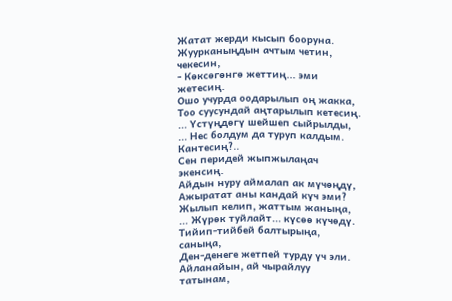Жатат жерди кысып бооруна.
Жуурканыңдын ачтым четин, чекесин,
- Көксөгөнгө жеттиң... эми жетесиң.
Ошо учурда оодарылып оң жакка,
Тоо суусундай аңтарылып кетесиң.
... Үстүңдөгү шейшеп сыйрылды,
... Нес болдум да туруп калдым. Кантесиң?..
Сен перидей жыпжылаңач экенсиң.
Айдын нуру аймалап ак мүчөңдү,
Ажыратат аны кандай күч эми?
Жылып келип, жаттым жаныңа,
... Жүрөк туйлайт... күсөө күчөдү.
Тийип-тийбей балтырыңа, саныңа,
Ден-денеге жетпей турду үч эли.
Айланайын, ай чырайлуу татынам,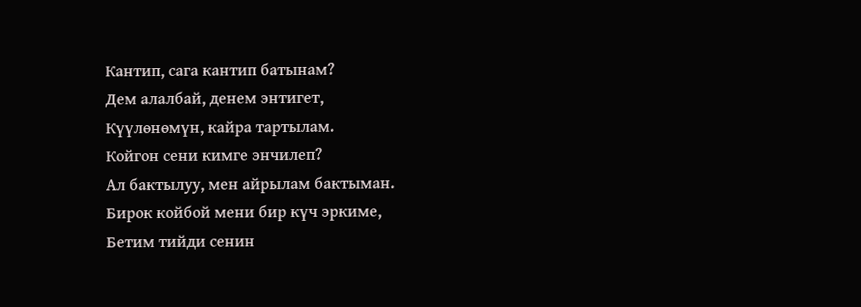Кантип, сага кантип батынам?
Дем алалбай, денем энтигет,
Күүлөнөмүн, кайра тартылам.
Койгон сени кимге энчилеп?
Ал бактылуу, мен айрылам бактыман.
Бирок койбой мени бир күч эркиме,
Бетим тийди сенин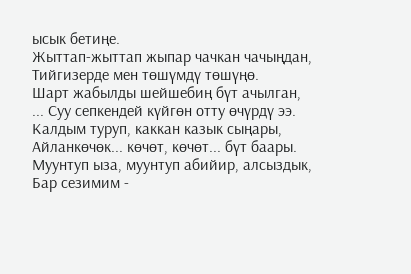ысык бетиңе.
Жыттап-жыттап жыпар чачкан чачыңдан,
Тийгизерде мен төшүмдү төшүңө.
Шарт жабылды шейшебиң бүт ачылган,
... Суу сепкендей күйгөн отту өчүрдү ээ.
Калдым туруп, каккан казык сыңары,
Айланкөчөк... көчөт, көчөт... бүт баары.
Муунтуп ыза, муунтуп абийир, алсыздык,
Бар сезимим -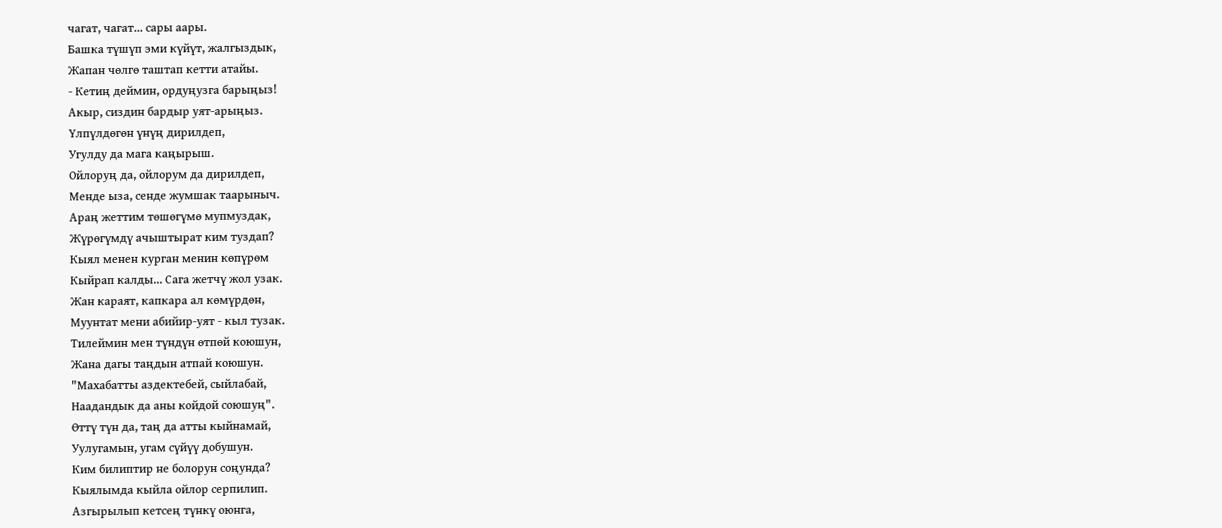чагат, чагат... сары аары.
Башка түшүп эми күйүт, жалгыздык,
Жапан чөлгө таштап кетти атайы.
- Кетиң деймин, ордуңузга барыңыз!
Акыр, сиздин бардыр уят-арыңыз.
Үлпүлдөгөн үнүң дирилдеп,
Угулду да мага каңырыш.
Ойлоруң да, ойлорум да дирилдеп,
Менде ыза, сенде жумшак таарыныч.
Араң жеттим төшөгүмө мупмуздак,
Жүрөгүмдү ачыштырат ким туздап?
Кыял менен курган менин көпүрөм
Кыйрап калды... Сага жетчү жол узак.
Жан караят, капкара ал көмүрдөн,
Муунтат мени абийир-уят - кыл тузак.
Тилеймин мен түндүн өтпөй коюшун,
Жана дагы таңдын атпай коюшун.
"Махабатты аздектебей, сыйлабай,
Наадандык да аны койдой союшуң".
Өттү түн да, таң да атты кыйнамай,
Уулугамын, угам сүйүү добушун.
Ким билиптир не болорун соңунда?
Кыялымда кыйла ойлор серпилип.
Азгырылып кетсең түнкү оюнга,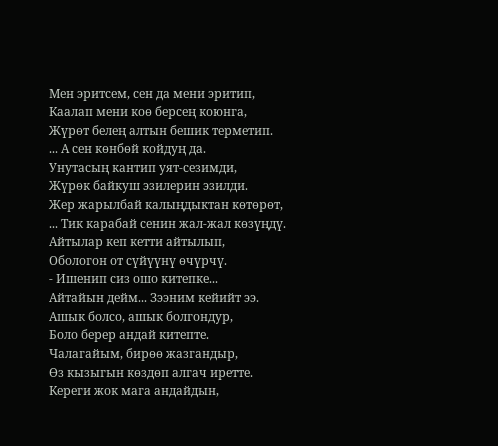Мен эритсем, сен да мени эритип,
Каалап мени коө берсең коюнга,
Жүрөт белең алтын бешик терметип.
... А сен көнбөй койдуң да.
Унутасың кантип уят-сезимди,
Жүрөк байкуш эзилерин эзилди.
Жер жарылбай калыңдыктан көтөрөт,
... Тик карабай сенин жал-жал көзүңдү.
Айтылар кеп кетти айтылып,
Обологон от сүйүүнү өчүрчү.
- Ишенип сиз ошо китепке...
Айтайын дейм... Зээним кейийт ээ.
Ашык болсо, ашык болгондур,
Боло берер андай китепте.
Чалагайым, бирөө жазгандыр,
Өз кызыгын көздөп алгач иретте.
Кереги жок мага андайдын,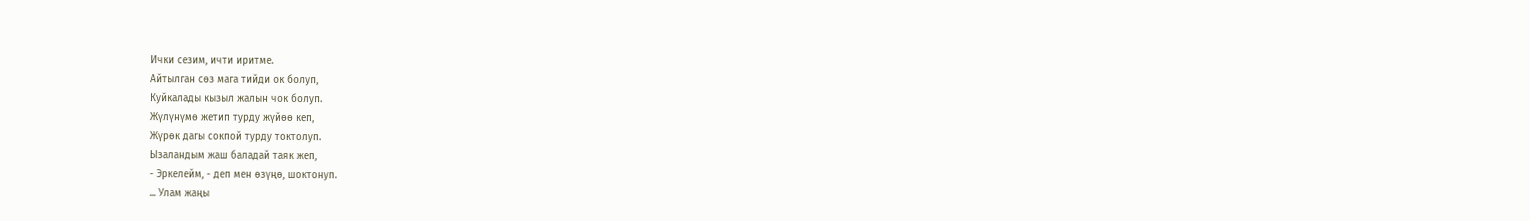Ички сезим, ичти иритме.
Айтылган сөз мага тийди ок болуп,
Куйкалады кызыл жалын чок болуп.
Жүлүнүмө жетип турду жүйөө кеп,
Жүрөк дагы сокпой турду токтолуп.
Ызаландым жаш баладай таяк жеп,
- Эркелейм, - деп мен өзүңө, шоктонуп.
... Улам жаңы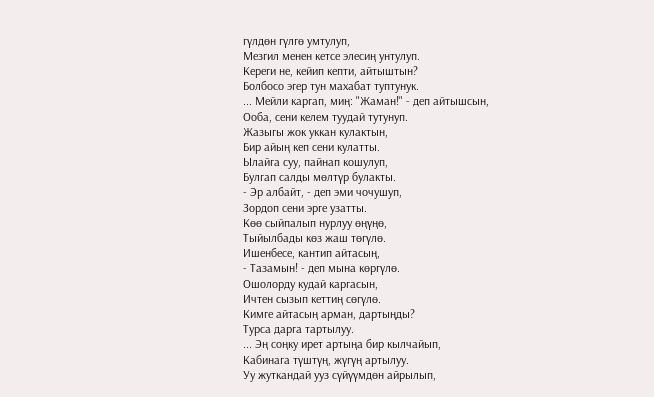гүлдөн гүлгө умтулуп,
Мезгил менен кетсе элесиң унтулуп.
Кереги не, кейип кепти, айтыштын?
Болбосо эгер тун махабат туптунук.
... Мейли каргап, миң: "Жаман!" - деп айтышсын,
Ооба, сени келем туудай тутунуп.
Жазыгы жок уккан кулактын,
Бир айың кеп сени кулатты.
Ылайга суу, пайнап кошулуп,
Булгап салды мөлтүр булакты.
- Эр албайт, - деп эми чочушуп,
Зордоп сени эрге узатты.
Көө сыйпалып нурлуу өңүңө,
Тыйылбады көз жаш төгүлө.
Ишенбесе, кантип айтасың,
- Тазамын! - деп мына көргүлө.
Ошолорду кудай каргасын,
Ичтен сызып кеттиң сөгүлө.
Кимге айтасың арман, дартыңды?
Турса дарга тартылуу.
... Эң соңку ирет артыңа бир кылчайып,
Кабинага түштүң, жүгүң артылуу.
Уу жуткандай ууз сүйүүмдөн айрылып,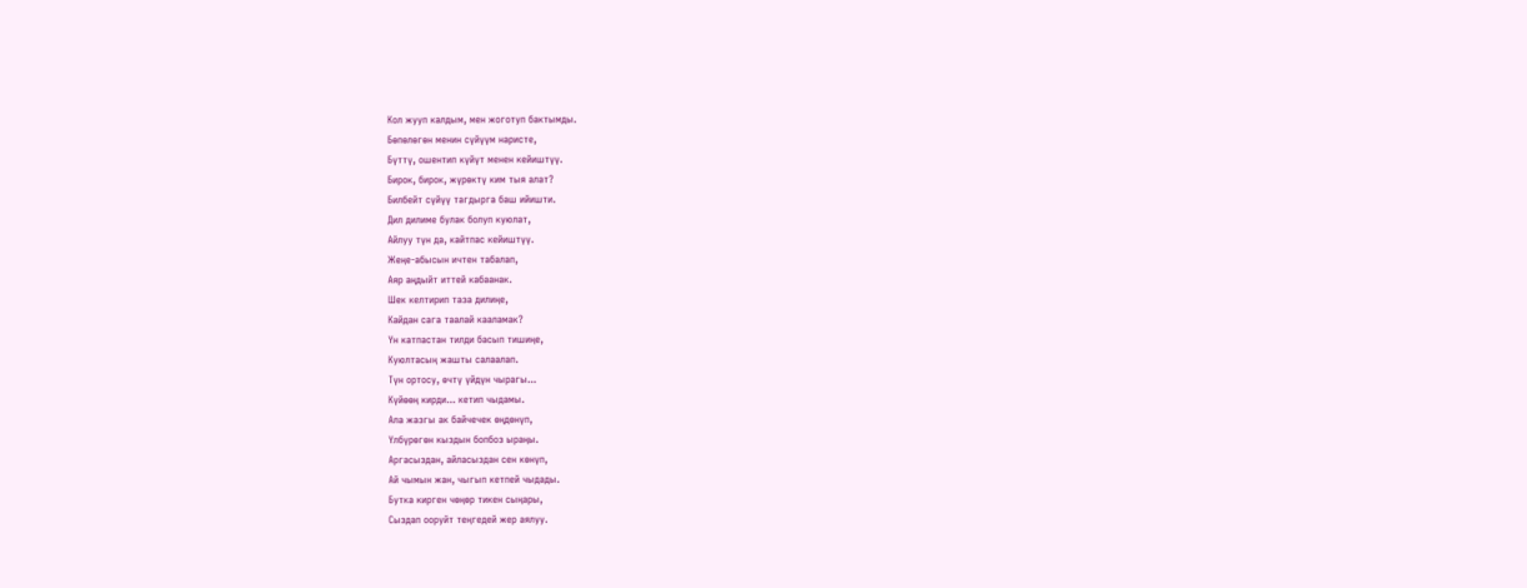Кол жууп калдым, мен жоготуп бактымды.
Бөпөлөгөн менин сүйүүм наристе,
Бүттү, ошентип күйүт менен кейиштүү.
Бирок, бирок, жүрөктү ким тыя алат?
Билбейт сүйүү тагдырга баш ийишти.
Дил дилиме булак болуп куюлат,
Айлуу түн да, кайтпас кейиштүү.
Жеңе-абысын ичтен табалап,
Аяр аңдыйт иттей кабаанак.
Шек келтирип таза дилиңе,
Кайдан сага таалай кааламак?
Үн катпастан тилди басып тишиңе,
Куюлтасың жашты салаалап.
Түн ортосу, өчтү үйдүн чырагы...
Күйөөң кирди... кетип чыдамы.
Ала жазгы ак байчечек өңдөнүп,
Үлбүрөгөн кыздын бопбоз ыраңы.
Аргасыздан, айласыздан сен көнүп,
Ай чымын жан, чыгып кетпей чыдады.
Бутка кирген чөңөр тикен сыңары,
Сыздап ооруйт теңгедей жер аялуу.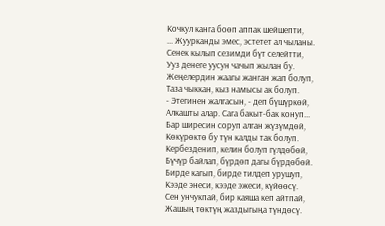Кочкул канга боөп аппак шейшепти,
... Жуурканды эмес, эстетет ал чыланы.
Сенек кылып сезимди бүт селейтти,
Ууз денеге уусун чачып жылан бу.
Жеңелердин жаагы жанган жап болуп,
Таза чыккан, кыз намысы ак болуп.
- Этегинен жалгасын, - деп бүшүркөй,
Алкашты алар. Сага бакыт-бак конуп...
Бар ширесин соруп алган жүзүмдөй,
Көкүрөктө бу түн калды так болуп.
Кербезденип, келин болуп гүлдөбөй,
Бүчүр байлап, бүрдөп дагы бүрдөбөй.
Бирде кагып, бирде тилдеп урушуп,
Кээде энеси, кээде эжеси, күйөөсү.
Сен унчукпай, бир каяша кеп айтпай,
Жашың төктүң жаздыгыңа түндөсү.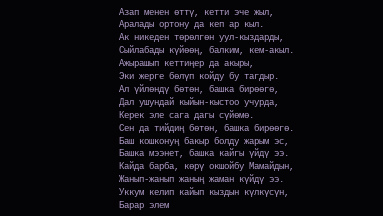Азап менен өттү, кетти эче жыл,
Аралады ортону да кеп ар кыл.
Ак никеден төрөлгөн уул-кыздарды,
Сыйлабады күйөөң, балким, кем-акыл.
Ажырашып кеттиңер да акыры,
Эки жерге бөлүп койду бу тагдыр.
Ал үйлөндү бөтөн, башка бирөөгө,
Дал ушундай кыйын-кыстоо учурда,
Керек эле сага дагы сүйөмө.
Сен да тийдиң бөтөн, башка бирөөгө.
Баш кошконуң бакыр болду жарым эс,
Башка мээнет, башка кайгы үйдү ээ.
Кайда барба, көрү окшойбу Мамайдын,
Жанып-жанып жаның жаман күйдү ээ.
Уккум келип кайып кыздын күлкүсүн,
Барар элем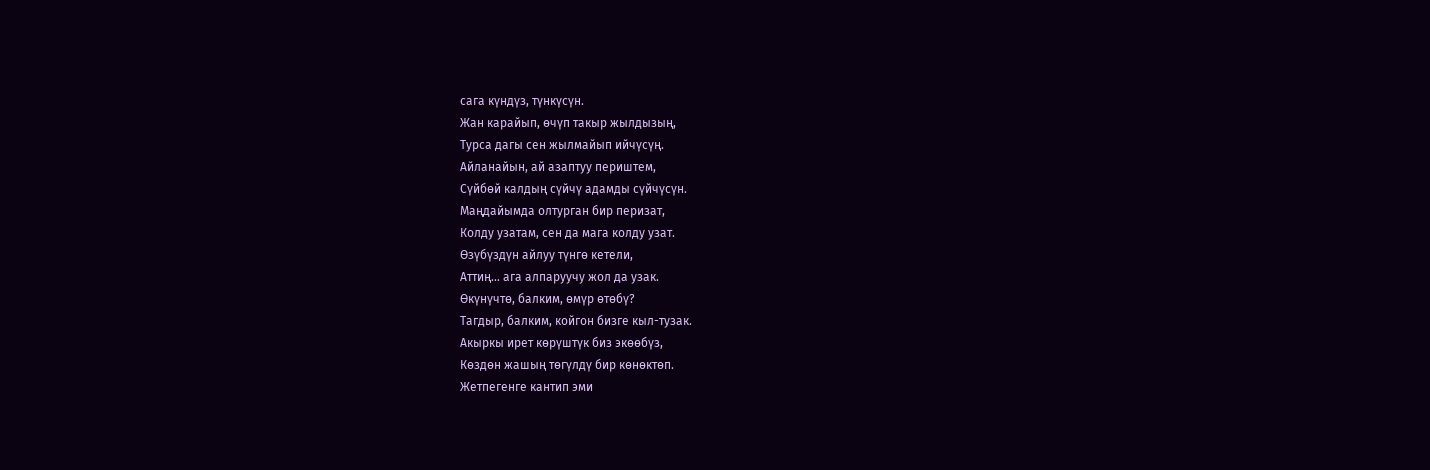сага күндүз, түнкүсүн.
Жан карайып, өчүп такыр жылдызың,
Турса дагы сен жылмайып ийчүсүң.
Айланайын, ай азаптуу периштем,
Сүйбөй калдың сүйчү адамды сүйчүсүн.
Маңдайымда олтурган бир перизат,
Колду узатам, сен да мага колду узат.
Өзүбүздүн айлуу түнгө кетели,
Аттиң... ага алпаруучу жол да узак.
Өкүнүчтө, балким, өмүр өтөбү?
Тагдыр, балким, койгон бизге кыл-тузак.
Акыркы ирет көрүштүк биз экөөбүз,
Көздөн жашың төгүлдү бир көнөктөп.
Жетпегенге кантип эми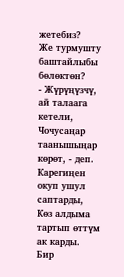жетебиз?
Же турмушту баштайлыбы бөлөктөн?
- Жүрүңүзчү, ай талаага кетели,
Чочусаңар таанышыңар көрөт, - деп.
Карегиңен окуп ушул саптарды,
Көз алдыма тартып өттүм ак карды.
Бир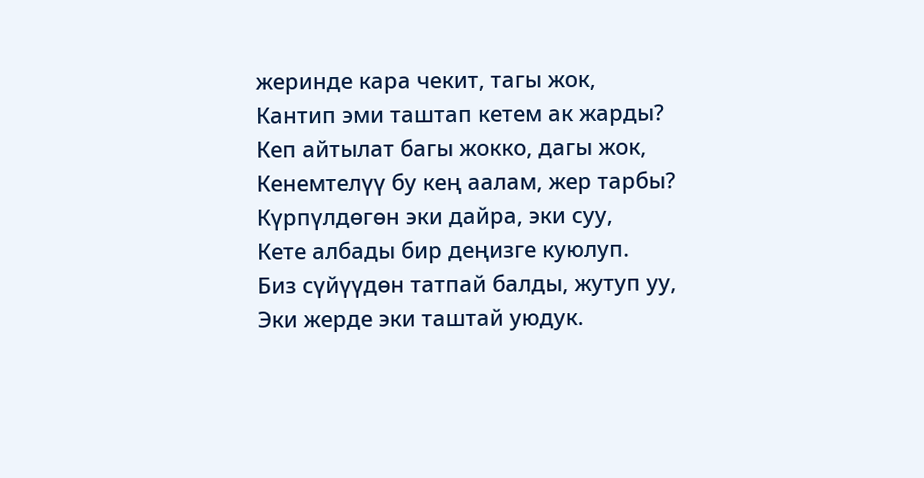жеринде кара чекит, тагы жок,
Кантип эми таштап кетем ак жарды?
Кеп айтылат багы жокко, дагы жок,
Кенемтелүү бу кең аалам, жер тарбы?
Күрпүлдөгөн эки дайра, эки суу,
Кете албады бир деңизге куюлуп.
Биз сүйүүдөн татпай балды, жутуп уу,
Эки жерде эки таштай уюдук.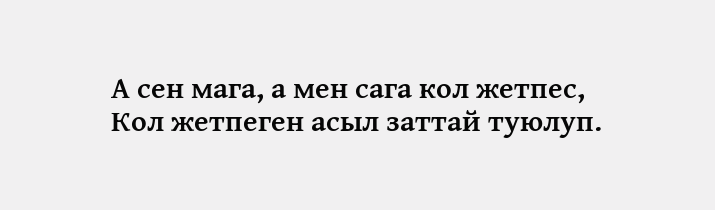А сен мага, а мен сага кол жетпес,
Кол жетпеген асыл заттай туюлуп.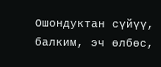Ошондуктан сүйүү, балким, эч өлбөс,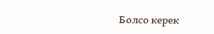Болсо керек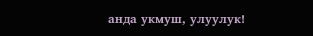анда укмуш, улуулук!